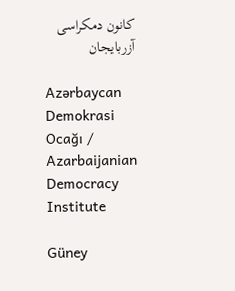کانون دمکراسی آزربايجان

Azərbaycan Demokrasi Ocağı / Azarbaijanian Democracy Institute

Güney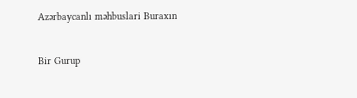Azərbaycanlı məhbuslari Buraxın

Bir Gurup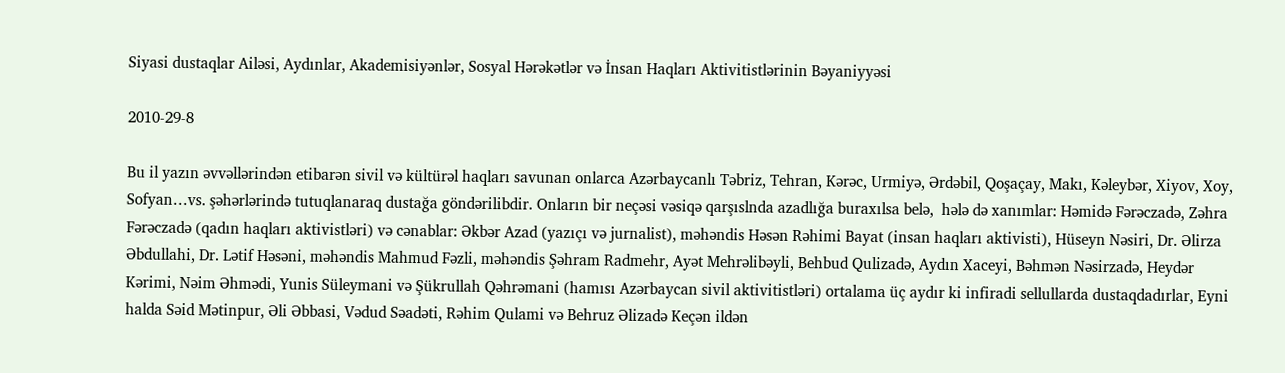Siyasi dustaqlar Ailəsi, Aydınlar, Akademisiyənlər, Sosyal Hərəkətlər və İnsan Haqları Aktivitistlərinin Bəyaniyyəsi

2010-29-8

Bu il yazın əvvəllərindən etibarən sivil və kültürəl haqları savunan onlarca Azərbaycanlı Təbriz, Tehran, Kərəc, Urmiyə, Ərdəbil, Qoşaçay, Makı, Kəleybər, Xiyov, Xoy, Sofyan…vs. şəhərlərində tutuqlanaraq dustağa göndərilibdir. Onların bir neçəsi vəsiqə qarşıslnda azadlığa buraxılsa belə,  hələ də xanımlar: Həmidə Fərəczadə, Zəhra Fərəczadə (qadın haqları aktivistləri) və cənablar: Əkbər Azad (yazıçı və jurnalist), məhəndis Həsən Rəhimi Bayat (insan haqları aktivisti), Hüseyn Nəsiri, Dr. Əlirza Əbdullahi, Dr. Lətif Həsəni, məhəndis Mahmud Fəzli, məhəndis Şəhram Radmehr, Ayət Mehrəlibəyli, Behbud Qulizadə, Aydın Xaceyi, Bəhmən Nəsirzadə, Heydər Kərimi, Nəim Əhmədi, Yunis Süleymani və Şükrullah Qəhrəmani (hamısı Azərbaycan sivil aktivitistləri) ortalama üç aydır ki infiradi sellullarda dustaqdadırlar, Eyni halda Səid Mətinpur, Əli Əbbasi, Vədud Səadəti, Rəhim Qulami və Behruz Əlizadə Keçən ildən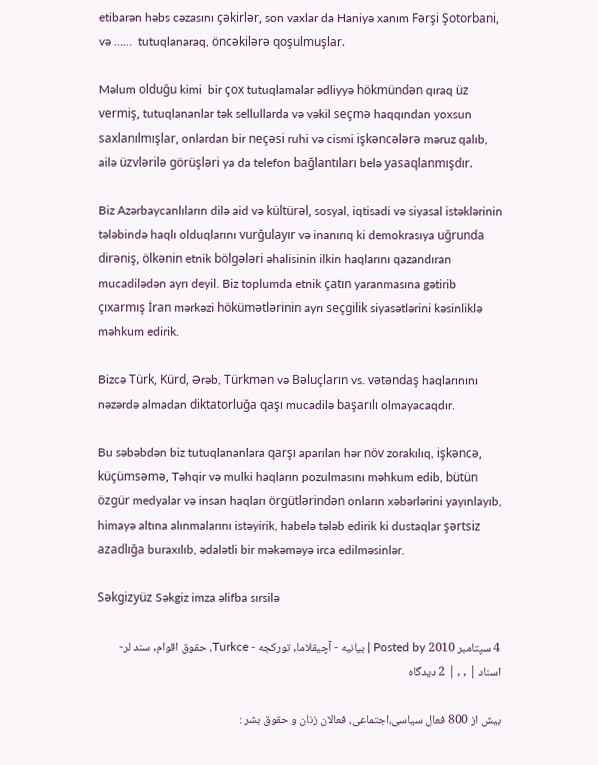etibarən həbs cəzasını çəkirlər, son vaxlar da Haniyə xanım Fərşi Şotorbani, və ……  tutuqlanaraq, öncəkilərə qoşulmuşlar.

Məlum olduğu kimi  bir çox tutuqlamalar ədliyyə hökmündən qıraq üz vermiş, tutuqlananlar tək sellullarda və vəkil seçmə haqqından yoxsun saxlanılmışlar, onlardan bir neçəsi ruhi və cismi işkəncələrə məruz qalıb, ailə üzvlərilə görüşləri ya da telefon bağlantıları belə yasaqlanmışdır.

Biz Azərbaycanlıların dilə aid və kültürəl, sosyal, iqtisadi və siyasal istəklərinin tələbində haqlı olduqlarını vurğulayır və inanırıq ki demokrasıya uğrunda dirəniş, ölkənin etnik bölgələri əhalisinin ilkin haqlarını qazandıran mucadilədən ayrı deyil. Biz toplumda etnik çatın yaranmasına gətirib çıxarmış İran mərkəzi hökümətlərinin ayrı seçgilik siyasətlərini kəsinliklə məhkum edirik.

Bizcə Türk, Kürd, Ərəb, Türkmən və Bəluçların vs. vətəndaş haqlarınını nəzərdə almadan diktatorluğa qaşı mucadilə başarılı olmayacaqdır.

Bu səbəbdən biz tutuqlananlara qarşı aparılan hər növ zorakılıq, işkəncə, küçümsəmə, Təhqir və mulki haqların pozulmasını məhkum edib, bütün özgür medyalar və insan haqları örgütlərindən onların xəbərlərini yayınlayıb, himayə altına alınmalarını istəyirik, habelə tələb edirik ki dustaqlar şərtsiz azadlığa buraxılıb, ədalətli bir məkəməyə irca edilməsinlər.

Səkgizyüz Səkgiz imza əlifba sırsilə

4 سپتامبر 2010 Posted by | بیانیه - آچیقلاما, تورکجه - Turkce, حقوق اقوام, سند لر- اسناد | , , | 2 دیدگاه

بیش از 800 فعال سیاسی،اجتماعی، فعالان زنان و حقوق بشر :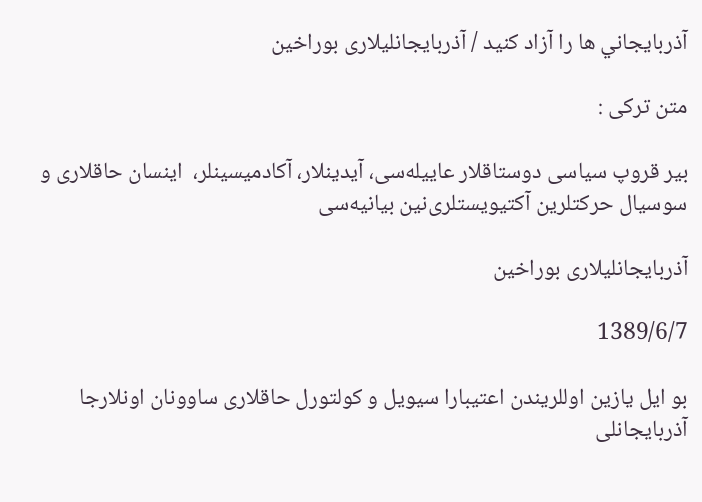آذربايجاني ها را آزاد كنيد / آذربایجانلیلاری بوراخین

متن ترکی :

بیر قروپ سیاسی دوستاقلار عاییله‌سی، آیدینلار، آکادمیسینلر،  اینسان حاقلاری و  سوسیال حرکتلرین آکتیویستلری‌نین بیانیه‌سی

آذربایجانلیلاری بوراخین

1389/6/7

بو ایل یازین اوللریندن اعتیبارا سیویل و کولتورل حاقلاری ساوونان اونلارجا آذربایجانلی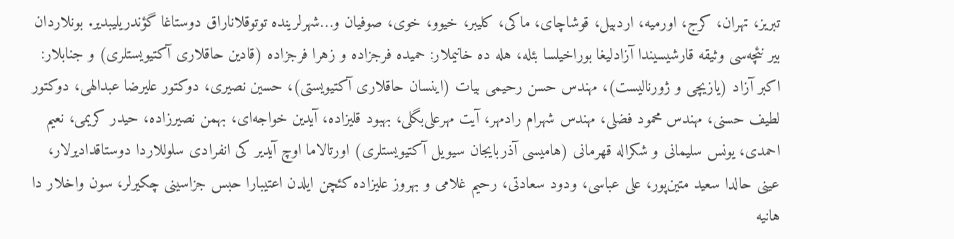تبریز، تهران، کرج، اورمیه، اردبیل، قوشاچای، ماکی، کلیبر، خیوو، خوی، صوفیان و…شهرلرینده توتوقلاناراق دوستاغا گؤندریلیبدیر. بونلاردان بیر نئچه‌سی وثیقه قارشیسیندا آزادلیغا بوراخیلسا بئله، هله ده خانیملار: حمیده فرجزاده و زهرا فرجزاده (قادین حاقلاری آکتیویستلری) و جنابلار: اکبر آزاد (یازیچی و ژورنالیست)، مهندس حسن رحیمی بیات (اینسان حاقلاری آکتیویستی)، حسین نصیری، دوکتور علیرضا عبدالهی، دوکتور لطیف حسنی، مهندس محمود فضلی، مهندس شهرام رادمهر، آیت مهرعلی‌بگلی، بهبود قلیزاده، آیدین خواجه‌ای، بهمن نصیرزاده، حیدر کریمی، نعیم احمدی، یونس سلیمانی و شکراله قهرمانی (هامیسی آذربایجان سیویل آکتیویستلری) اورتالاما اوچ آیدیر کی انفرادی سلوللاردا دوستاقدادیرلار، عینی حالدا سعید متین‌پور، علی عباسی، ودود سعادتی، رحیم غلامی و بهروز علیزاده کئچن ایلدن اعتیبارا حبس جزاسینی چکیرلر، سون واخلار دا هانیه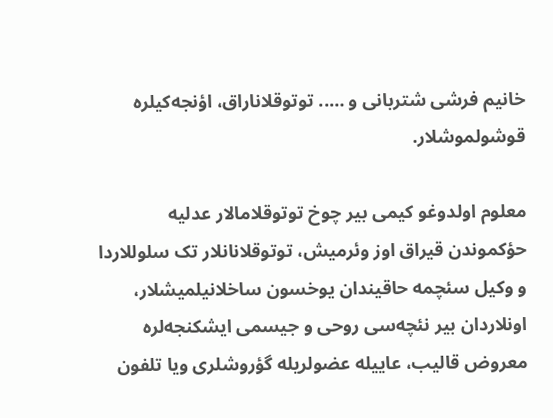خانیم فرشی شتربانی و ….. توتوقلاناراق، اؤنجه‌کیلره قوشولموشلار.

معلوم اولدوغو کیمی بیر چوخ توتوقلامالار عدلیه حؤکموندن قیراق اوز وئرمیش، توتوقلانانلار تک سلوللاردا و وکیل سئچمه حاقیندان یوخسون ساخلانیلمیشلار، اونلاردان بیر نئچه‌سی روحی و جیسمی ایشکنجه‌لره معروض قالیب، عاییله عضولریله گؤروشلری ویا تلفون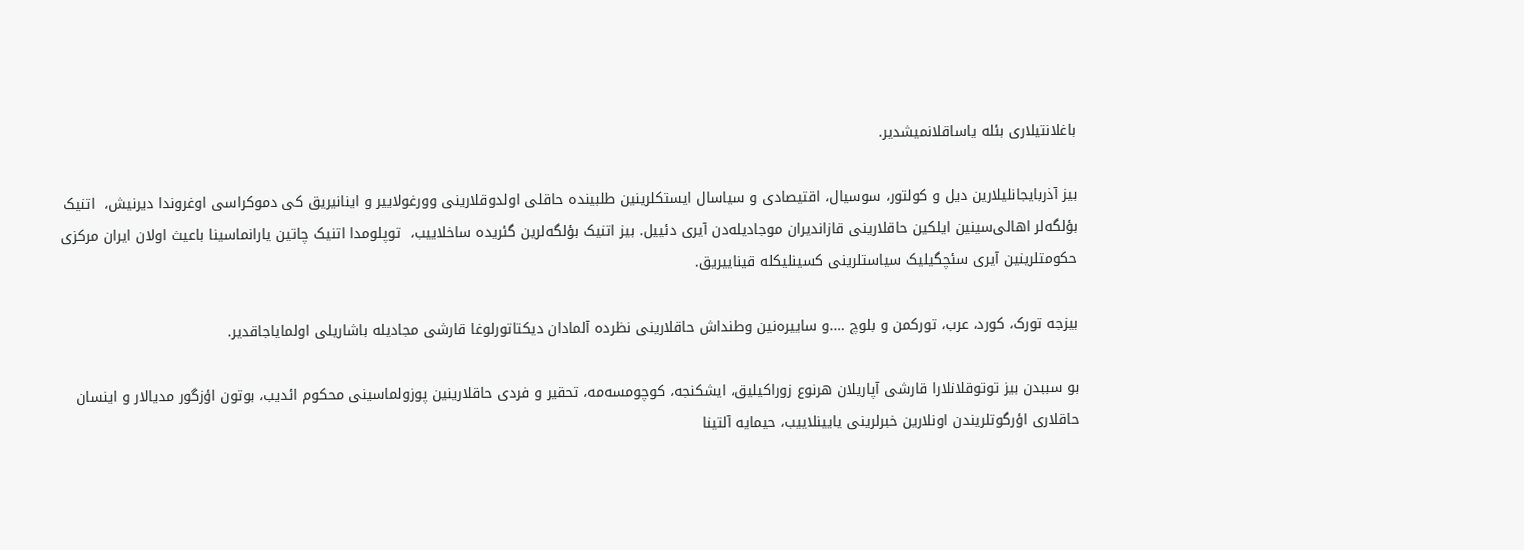باغلانتیلاری بئله یاساقلانمیشدیر.

بیز آذربایجانلیلارین دیل و کولتور، سوسیال، اقتیصادی و سیاسال ایستکلرینین طلبینده حاقلی اولدوقلارینی وورغولاییر و اینانیریق کی دموکراسی اوغروندا دیرنیش،  اتنیک بؤلگه‌لر اهالی‌سینین ایلکین حاقلارینی قازاندیران موجادیله‌دن آیری دئییل. بیز اتنیک بؤلگه‌لرین گئریده ساخلاییب،  توپلومدا اتنیک چاتین یارانماسینا باعیث اولان ایران مرکزی حکومتلرینین آیری سئچگیلیک سیاستلرینی کسینلیکله قیناییریق.

بیزجه تورک، کورد، عرب، تورکمن و بلوچ ….و ساییره‌نین وطنداش حاقلارینی نظرده آلمادان دیکتاتورلوغا قارشی مجادیله باشاریلی اولمایاجاقدیر.

بو سببدن بیز توتوقلانلارا قارشی آپاریلان هرنوع زوراکیلیق، ایشکنجه، کوچومسه‌مه، تحقیر و فردی حاقلارینین پوزولماسینی محکوم ائدیب، بوتون اؤزگور مدیالار و اینسان حاقلاری اؤرگوتلریندن اونلارین خبرلرینی یایینلاییب، حیمایه آلتینا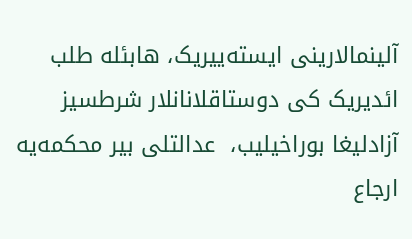آلینمالارینی ایسته‌ییریک، هابئله طلب ائدیریک کی دوستاقلانانلار شرطسیز آزادلیغا بوراخیلیب،  عدالتلی بیر محکمه‌یه ارجاع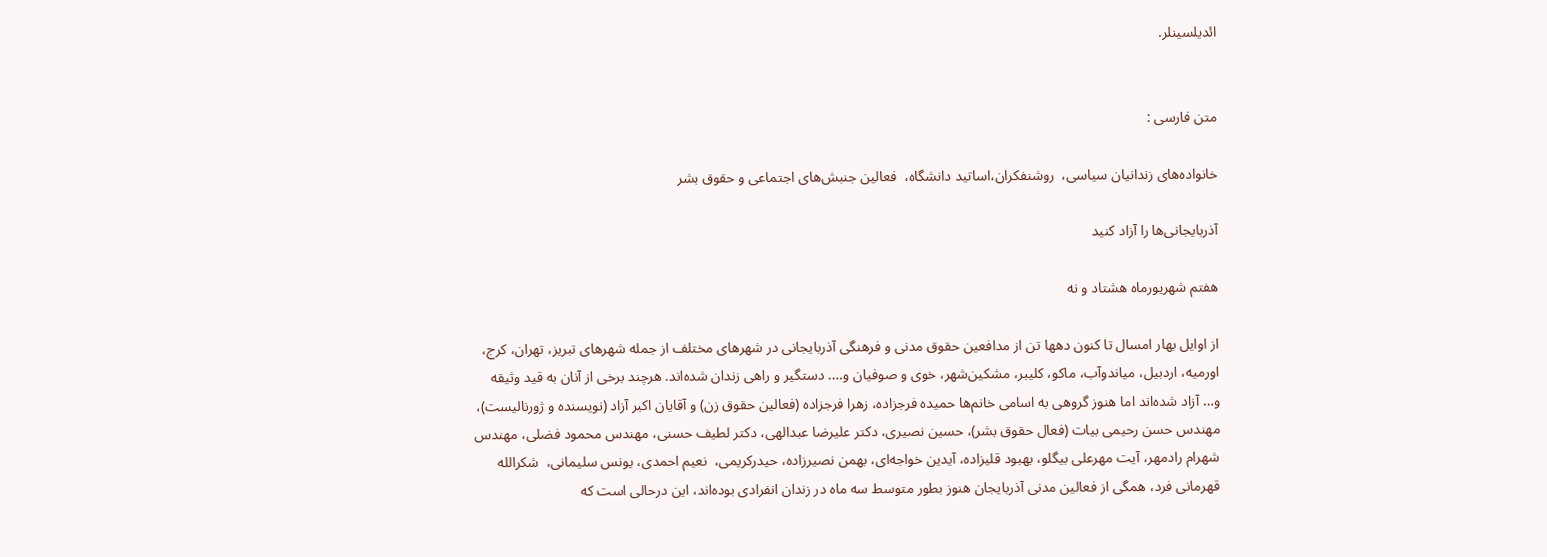ائدیلسینلر.


متن فارسی :

خانواده‌های زندانیان سیاسی،  روشنفکران،اساتید دانشگاه،  فعالین جنبش‌های اجتماعی و حقوق بشر

آذربایجانی‌ها را آزاد کنید

هفتم شهریورماه هشتاد و نه

از اوایل بهار امسال تا کنون دهها تن از مدافعین حقوق مدنی و فرهنگی آذربایجانی در شهرهای مختلف از جمله شهرهای تبریز، تهران، کرج، اورمیه، اردبیل، میاندوآب، ماکو، کلیبر، مشکین‌شهر، خوی و صوفیان و…. دستگیر و راهی زندان شده‌اند. هرچند برخی از آنان به قید وثیقه و… آزاد شده‌اند اما هنوز گروهی به اسامی خانم‌ها حمیده فرجزاده، زهرا فرجزاده (فعالین حقوق زن) و آقایان اکبر آزاد (نویسنده و ژورنالیست)، مهندس حسن رحیمی بیات (فعال حقوق بشر)، حسین نصیری، دکتر علیرضا عبدالهی، دکتر لطیف حسنی، مهندس محمود فضلی، مهندس شهرام رادمهر، آیت مهرعلی بیگلو، بهبود قلیزاده، آیدین خواجه‌ای، بهمن نصیرزاده، حیدرکریمی،  نعیم احمدی، یونس سلیمانی،  شکرالله قهرمانی فرد، همگی از فعالین مدنی آذربایجان هنوز بطور متوسط سه ماه در زندان انفرادی بوده‌اند، این درحالی است که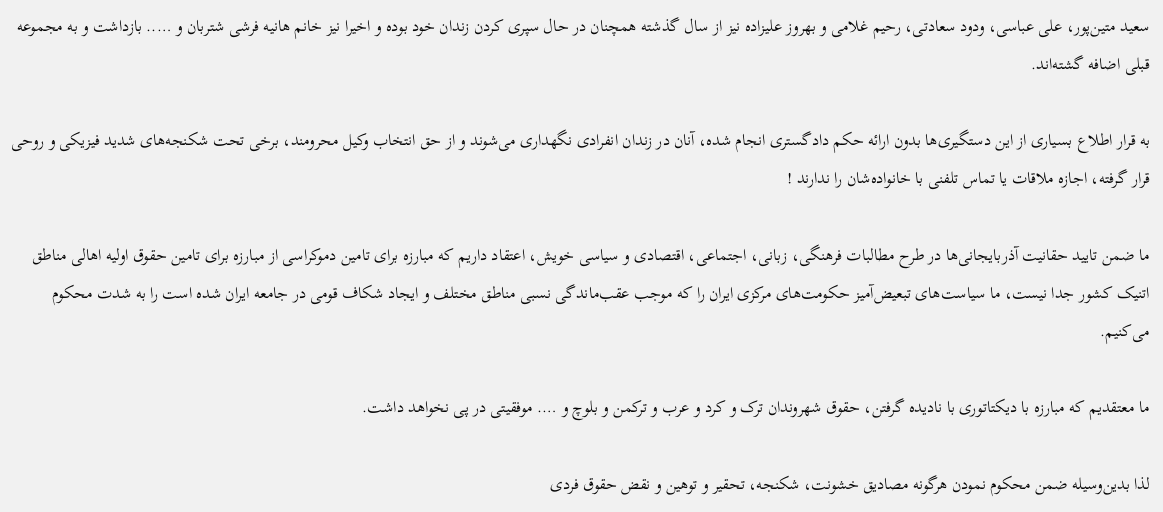سعيد متين‌پور، علی عباسی، ودود سعادتی، رحیم غلامی و بهروز علیزاده نيز از سال گذشته همچنان در حال سپری کردن زندان خود بوده و اخیرا نیز خانم هانیه فرشی شتربان و ….. بازداشت و به مجموعه قبلی اضافه گشته‌اند.

به قرار اطلاع بسیاری از این دستگیری‌ها بدون ارائه حکم دادگستری انجام شده، آنان در زندان انفرادی نگهداری می‌شوند و از حق انتخاب وکیل محرومند، برخی تحت شکنجه‌های شدید فیزیکی و روحی قرار گرفته‌، اجازه ملاقات یا تماس تلفنی با خانواده‌شان را ندارند !

ما ضمن تایید حقانیت آذربایجانی‌ها در طرح مطالبات فرهنگی، زبانی، اجتماعی، اقتصادی و سیاسی خویش، اعتقاد داریم که مبارزه برای تامین دموکراسی از مبارزه برای تامین حقوق اولیه اهالی مناطق اتنیک کشور جدا نیست، ما سیاست‌های تبعیض‌آمیز حکومت‌های مرکزی ایران را که موجب عقب‌ماندگی نسبی مناطق مختلف و ایجاد شکاف قومی در جامعه ایران شده است را به شدت محکوم می‌کنیم.

ما معتقدیم که مبارزه با دیکتاتوری با نادیده گرفتن، حقوق شهروندان ترک و کرد و عرب و ترکمن و بلوچ و …. موفقیتی در پی نخواهد داشت.

لذا بدین‌وسیله ضمن محکوم نمودن هرگونه مصادیق خشونت، شکنجه، تحقیر و توهین و نقض حقوق فردی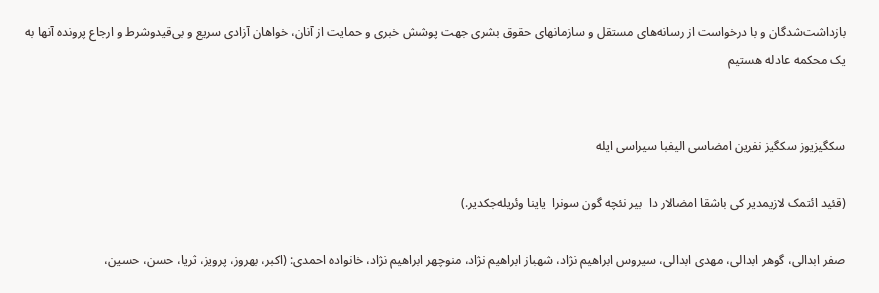بازداشت‌شدگان و با درخواست از رسانه‌های مستقل و سازمانهای حقوق بشری جهت پوشش خبری و حمایت از آنان، خواهان آزادی سریع و بی‌قیدوشرط و ارجاع پرونده آنها به یک محکمه عادله هستیم


سکگیزیوز سکگیز نفرین امضاسی الیفبا سیراسی ایله

(قئید ائتمک لازیمدیر کی باشقا امضالار دا  بیر نئچه گون سونرا  یاینا وئریله‌جکدیر.)

صفر ابدالی، گوهر ابدالی، مهدی ابدالی، سیروس ابراهیم نژاد، شهباز ابراهیم نژاد، منوچهر ابراهیم نژاد، خانواده احمدی: (اکبر، بهروز، پرویز، ثریا، حسن، حسین،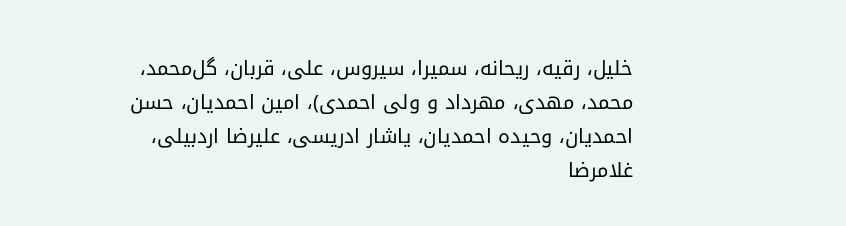خلیل، رقیه، ریحانه، سمیرا، سیروس، علی، قربان، گل‌محمد، محمد، مهدی، مهرداد و ولی احمدی)، امین احمدیان، حسن احمدیان، وحیده احمدیان، یاشار ادریسی، علیرضا اردبیلی، غلامرضا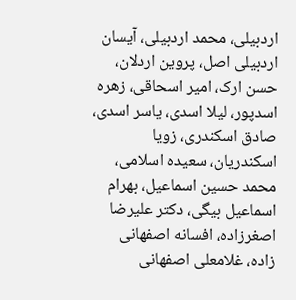اردبیلی، محمد اردبیلی، آیسان اردبیلی اصل، پروین اردلان، حسن ارک، امیر اسحاقی، زهره اسدپور، لیلا اسدی، یاسر اسدی، صادق اسکندری، زویا اسکندریان، سعیده اسلامی، محمد حسین اسماعیل، بهرام اسماعیل بیگی، دکتر علیرضا اصغرزاده، افسانه اصفهانی زاده، غلامعلی اصفهانی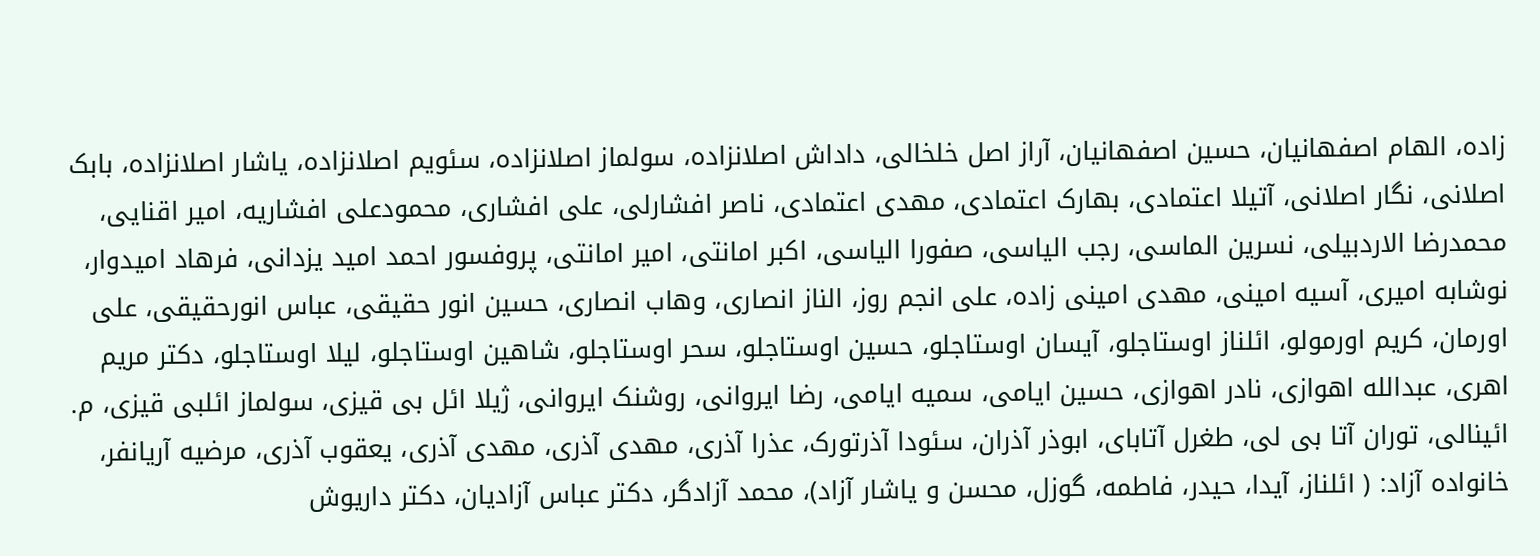زاده، الهام اصفهانیان، حسین اصفهانیان، آراز اصل خلخالی، داداش اصلانزاده، سولماز اصلانزاده، سئویم اصلانزاده، یاشار اصلانزاده، بابک اصلانی، نگار اصلانی، آتیلا اعتمادی، بهارک اعتمادی، مهدی اعتمادی، ناصر افشارلی، علی افشاری، محمودعلی افشاریه، امیر اقنایی، محمدرضا الاردبیلی، نسرین الماسی، رجب الیاسی، صفورا الیاسی، اکبر امانتی، امیر امانتی، پروفسور احمد امید یزدانی، فرهاد امیدوار، نوشابه امیری، آسیه امینی، مهدی امینی زاده، علی انجم روز، الناز انصاری، وهاب انصاری، حسین انور حقیقی، عباس انورحقیقی، علی اورمان، کریم اورمولو، ائلناز اوستاجلو، آیسان اوستاجلو، حسین اوستاجلو، سحر اوستاجلو، شاهین اوستاجلو، لیلا اوستاجلو، دکتر مریم اهری، عبدالله اهوازی، نادر اهوازی، حسین ایامی، سمیه ایامی، رضا ایروانی، روشنک ایروانی، ژیلا ائل بی قیزی، سولماز ائلبی قیزی، م. ائینالی، توران آتا بی لی، طغرل آتابای، ابوذر آذران، سئودا آذرتورک، عذرا آذری، مهدی آذری، مهدی آذری، یعقوب آذری، مرضیه آریانفر، خانواده آزاد: ( ائلناز، آیدا، حیدر، فاطمه، گوزل، محسن و یاشار آزاد)، محمد آزادگر، دکتر عباس آزادیان، دکتر داریوش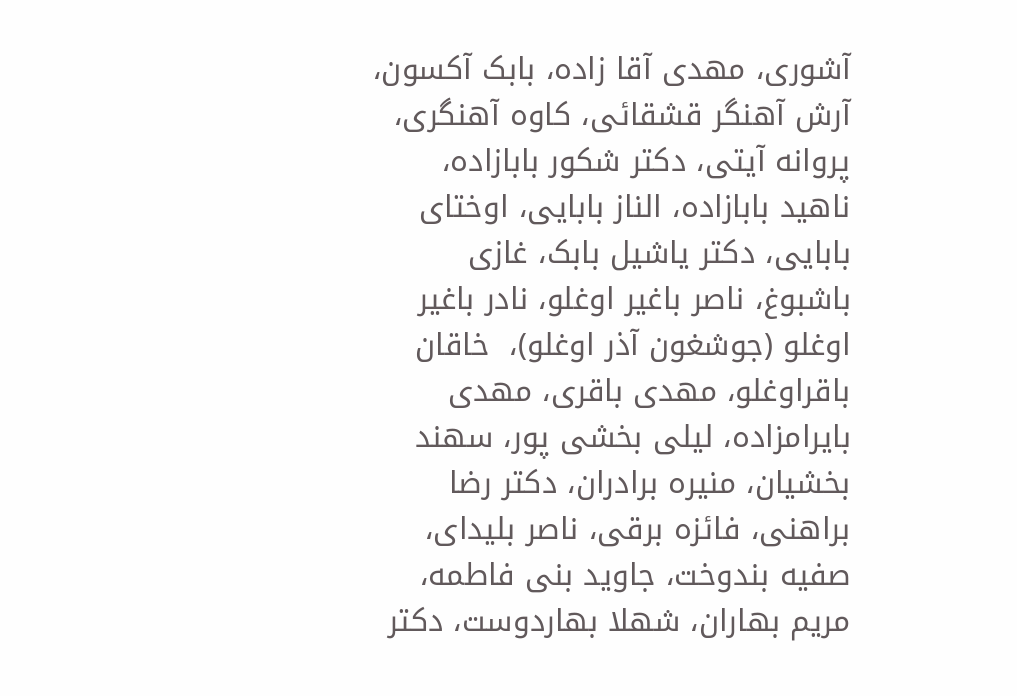آشوری، مهدی آقا زاده، بابک آکسون، آرش آهنگر قشقائی، کاوه آهنگری، پروانه آیتی، دکتر شکور بابازاده، ناهید بابازاده، الناز بابایی، اوختای بابایی، دکتر یاشیل بابک، غازی باشبوغ، ناصر باغیر اوغلو، نادر باغیر اوغلو (جوشغون آذر اوغلو)،  خاقان باقراوغلو، مهدی باقری، مهدی بایرامزاده، لیلی بخشی پور، سهند بخشیان، منیره برادران، دکتر رضا براهنی، فائزه برقی، ناصر بلیدای، صفیه بندوخت، جاوید بنی فاطمه، مریم بهاران، شهلا بهاردوست، دکتر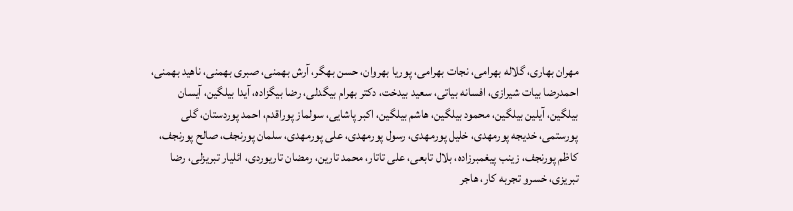مهران بهاری، گلاله بهرامی، نجات بهرامی، پوریا بهروان، حسن بهگر، آرش بهمنی، صبری بهمنی، ناهید بهمنی، احمدرضا بیات شیرازی، افسانه بیاتی، سعید بیدخت، دکتر بهرام بیگدلی، رضا بیگزاده، آیدا بیلگین، آیسان بیلگین، آیلین بیلگین، محمود بیلگین، هاشم بیلگین، اکبر پاشایی، سولماز پوراقدم، احمد پوردستان، گلی پورستمی، خدیجه پورمهدی، خلیل پورمهدی، رسول پورمهدی، علی پورمهدی، سلمان پورنجف، صالح پورنجف، کاظم پورنجف، زینب پیغمبرزاده، بلال تابعی، علی تاتار، محمد تارین، رمضان تاریوردی، ائلیار تبریزلی، رضا تبریزی، خسرو تجربه کار، هاجر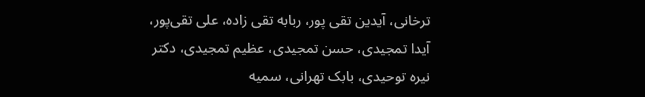ترخانی، آیدین تقی پور، ربابه تقی زاده، علی تقی‌پور، آیدا تمجیدی، حسن تمجیدی، عظیم تمجیدی، دکتر نیره توحیدی، بابک تهرانی، سمیه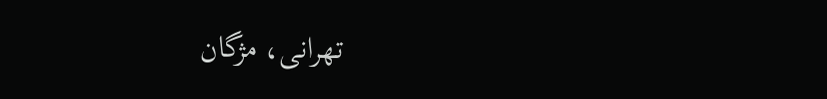تهرانی، مژگان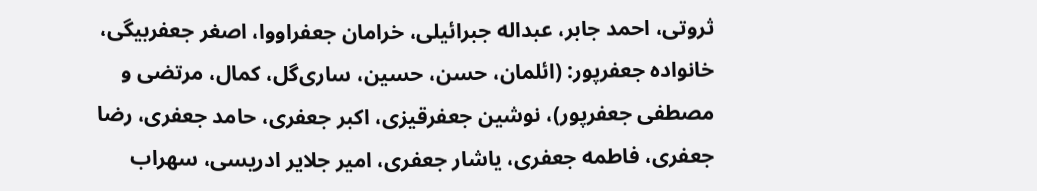ثروتی، احمد جابر، عبداله جبرائیلی، خرامان جعفراووا، اصغر جعفربیگی، خانواده جعفرپور: (ائلمان، حسن، حسین، ساری‌گل، کمال، مرتضی و مصطفی جعفرپور)، نوشین جعفرقیزی، اکبر جعفری، حامد جعفری، رضا جعفری، فاطمه جعفری، یاشار جعفری، امیر جلایر ادریسی، سهراب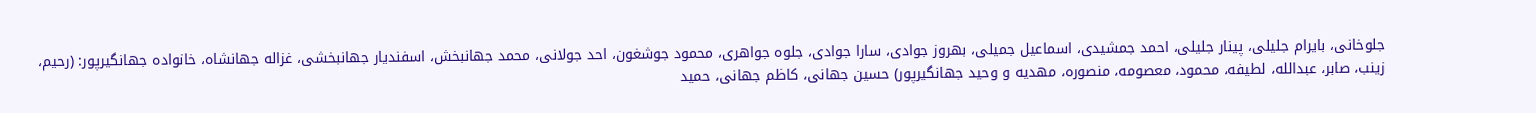جلوخانی، بایرام جلیلی، پینار جلیلی، احمد جمشیدی، اسماعیل جمیلی، بهروز جوادی، سارا جوادی، جلوه جواهری، محمود جوشغون، احد جولانی، محمد جهانبخش، اسفندیار جهانبخشی، غزاله جهانشاه، خانواده جهانگیرپور: (رحیم، زینب، صابر، عبدالله، لطیفه، محمود، معصومه، منصوره، مهدیه و وحید جهانگیرپور) حسین جهانی، کاظم جهانی، حمید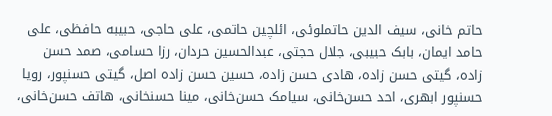حاتم خانی، سیف الدین حاتملوئی، ائلچین حاتمی، علی حاجی، حبیبه حافظی، علی حامد ایمان، بابک حبیبی، جلال حجتی، عبدالحسین حردان، رزا حسامی، صمد حسن زاده، گیتی حسن زاده، هادی حسن زاده، حسین حسن زاده اصل، گیتی حسنپور، رویا حسنپور ابهری، احد حسن‌خانی، سیامک حسن‌خانی، مینا حسنخانی، هاتف حسن‌خانی،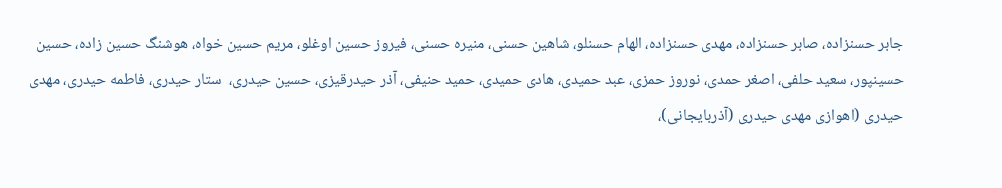جابر حسنزاده، صابر حسنزاده، مهدی حسنزاده، الهام حسنلو، شاهین حسنی، منیره حسنی، فیروز حسین اوغلو، مریم حسین خواه، هوشنگ حسین زاده، حسین حسینپور، سعید حلفی، اصغر حمدی، نوروز حمزی، عبد حمیدی، هادی حمیدی، حمید حنیفی، آذر حیدرقیزی، حسین حیدری،  ستار حیدری، فاطمه حیدری، مهدی حیدری (اهوازی مهدی حیدری (آذربایجانی)،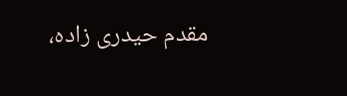مقدم حیدری زاده،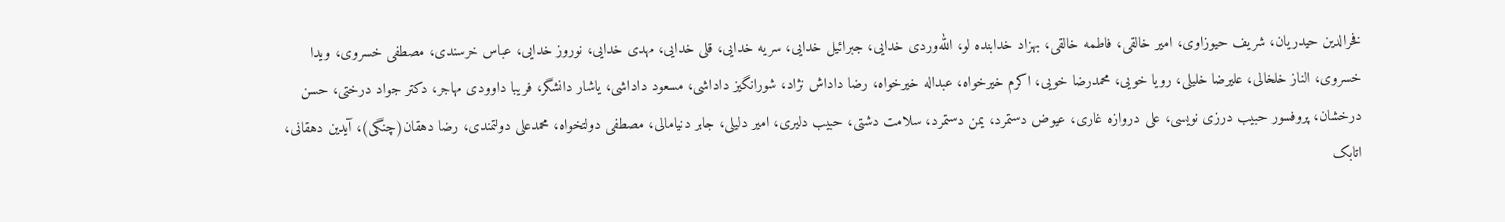فخرالدین حیدریان، شریف حیوزاوی، امیر خالقی، فاطمه خالقی، بهزاد خدابنده لو، الله‌وردی خدایی، جبرائیل خدایی، سریه خدایی، قلی خدایی، مهدی خدایی، نوروز خدایی، عباس خرسندی، مصطفی خسروی، ویدا خسروی، الناز خلخالی، علیرضا خلیلی، رویا خویی، محمدرضا خویی، اکرم خیرخواه، عبداله خیرخواه، رضا داداش نژاد، شورانگیز داداشی، مسعود داداشی، یاشار دانشگر، فریبا داوودی مهاجر، دکتر جواد درختی، حسن درخشان، پروفسور حبیب درزی نویسی، علی دروازه غاری، عیوض دستمرد، یمن دستمرد، سلامت دشتی، حبیب دلیری، امیر دلیلی، جابر دنیامالی، مصطفی دولتخواه، محمدعلی دولتمندی، رضا دهقان(چنگی)، آیدین دهقانی، اتابک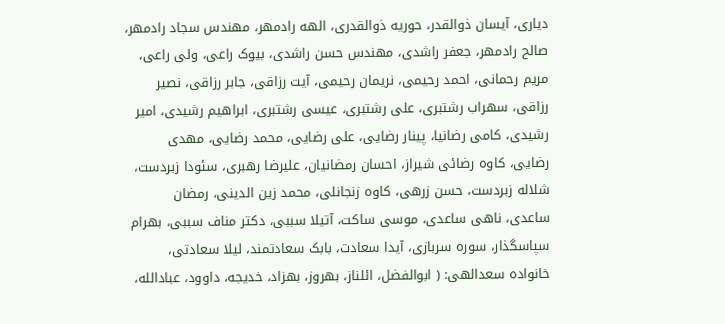دیاری، آیسان ذوالقدر، حوریه ذوالقدری، الهه رادمهر، مهندس سجاد رادمهر، صالح رادمهر، جعفر راشدی، مهندس حسن راشدی، بیوک راعی، ولی راعی، مریم رحمانی، احمد رحیمی، نریمان رحیمی، آیت رزاقی، جابر رزاقی، نصیر رزاقی، سهراب رشتبری، علی رشتبری، عیسی رشتبری، ابراهیم رشیدی، امیر رشیدی، کامی رضانیا، پینار رضایی، علی رضایی، محمد رضایی، مهدی رضایی، کاوه رضائی شیراز، احسان رمضانیان، علیرضا رهبری، سئودا زبردست، شلاله زبردست، حسن زرهی، کاوه زنجانلی، محمد زین الدینی، رمضان ساعدی، ناهی ساعدی، موسی ساکت، آتیلا سببی، دکتر مناف سببی، بهرام سپاسگذار، سوره سربازی، آیدا سعادت، بابک سعادتمند، لیلا سعادتی، خانواده سعدالهی: ( ابوالفضل، ائلناز، بهروز، بهزاد، خدیجه، داوود، عبادالله،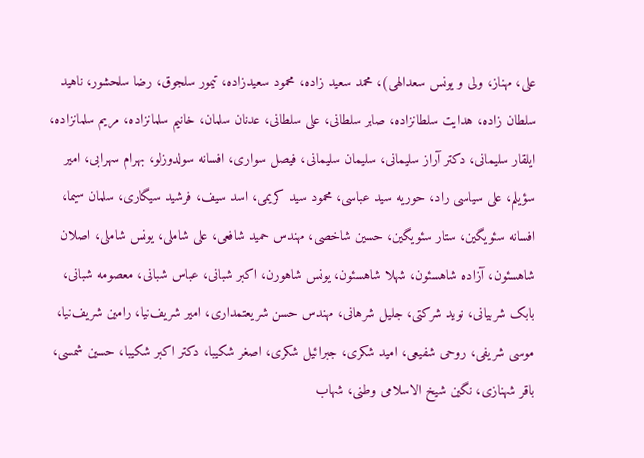علی، مهناز، ولی و یونس سعدالهی)، محمد سعید زاده، محمود سعیدزاده، تیمور سلجوق، رضا سلحشور، ناهید سلطان زاده، هدایت سلطانزاده، صابر سلطانی، علی سلطانی، عدنان سلمان، خانیم سلمانزاده، مریم سلمانزاده، ایلقار سلیمانی، دکتر آراز سلیمانی، سلیمان سلیمانی، فیصل سواری، افسانه سولدوزلو، بهرام سهرابی، امیر سؤیلم، علی سیاسی راد، حوریه سید عباسی، محمود سید کریمی، اسد سیف، فرشید سیگاری، سلمان سیما، افسانه سئویگین، ستار سئویگین، حسین شاخصی، مهندس حمید شافعی، علی شاملی، یونس شاملی، اصلان شاهسئون، آزاده شاهسئون، شهلا شاهسئون، یونس شاهورن، اکبر شبانی، عباس شبانی، معصومه شبانی، بابک شربیانی، نوید شرکتی، جلیل شرهانی، مهندس حسن شریعتمداری، امیر شریف‌نیا، رامین شریف‌نیا، موسی شریفی، روحی شفیعی، امید شکری، جبرائیل شکری، اصغر شکیبا، دکتر اکبر شکیبا، حسین شمسی، باقر شهنازی، نگین شیخ الاسلامی وطنی، شهاب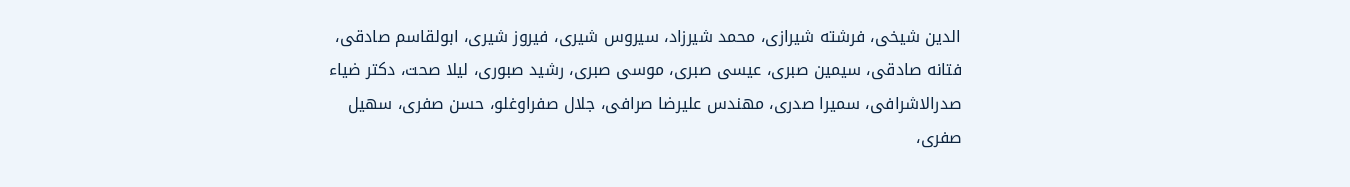الدین شیخی، فرشته شیرازی، محمد شیرزاد، سیروس شیری، فیروز شیری، ابولقاسم صادقی، فتانه صادقی، سیمین صبری، عیسی صبری، موسی صبری، رشید صبوری، لیلا صحت، دکتر ضیاء صدرالاشرافی، سمیرا صدری، مهندس علیرضا صرافی، جلال صفراوغلو، حسن صفری، سهیل صفری،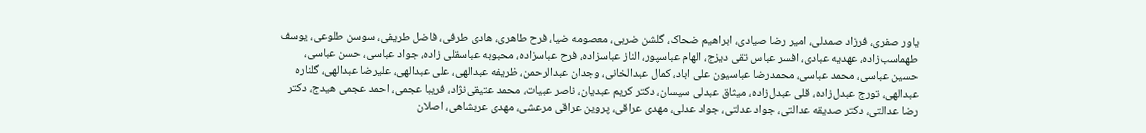یاور صفری، فرزاد صمدلی، امیر رضا صیادی، ابراهیم ضحاک، گلشن ضربی، معصومه ضیا، فرح طاهری، هادی طرفی، فاضل طریفی، سوسن طلوعی، یوسف طهماسب‌زاده، عهدیه عبادی، افسر عباس تقی دیزج، الهام عباسپور، الناز عباسزاده، فرح عباسزاده، محبوبه عباسقلی زاده، جواد عباسی، حسن عباسی، حسین عباسی، محمد عباسی، محمدرضا عباسیون علی اباد، کمال عبدالخانی، وجدان عبدالرحمن، ظریفه عبدالهی، علی عبدالهی، علیرضا عبدالهی، گلناره عبدالهی، تورج عبدل‌زاده، قلی عبدل‌زاده، میثاق عبدلی سیسان، دکتر کریم عبدیان، ناصر عبیات، محمد عتیقی‌نژاد، فریبا عجمی، احمد عجمی هیدج، دکتر رضا عدالتی، دکتر صدیقه عدالتی، جواد عدلتی، جواد عدلی، مهدی عراقی، پروین عراقی مرعشی، مهدی عربشاهی، اصلان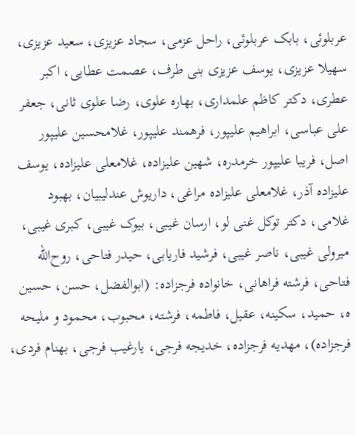عربلوئی، بابک عربلوئی، راحل عزمی، سجاد عزیزی، سعید عزیزی، سهیلا عزیزی، یوسف عزیزی بنی طرف، عصمت عطایی، اکبر عطری، دکتر کاظم علمداری، بهاره علوی، رضا علوی ثانی، جعفر علی عباسی، ابراهیم علیپور، فرهمند علیپور، غلامحسین علیپور اصل، فریبا علیپور خرمدره، شهین علیزاده، غلامعلی علیزاده، یوسف علیزاده آذر، غلامعلی علیزاده مراغی، داریوش عندلیبیان، بهبود غلامی، دکتر توکل غنی لو، ارسان غیبی، بیوک غیبی، کبری غیبی، میرولی غیبی، ناصر غیبی، فرشید فاریابی، حیدر فتاحی، روح‌الله فتاحی، فرشته فراهانی، خانواده فرجزاده: (ابوالفضل، حسن، حسین ه، حمید، سکینه، عقیل، فاطمه، فرشته، محبوب، محمود و ملیحه فرجزاده)، مهدیه فرجزاده، خدیجه فرجی، یارغیب فرجی، بهنام فردی،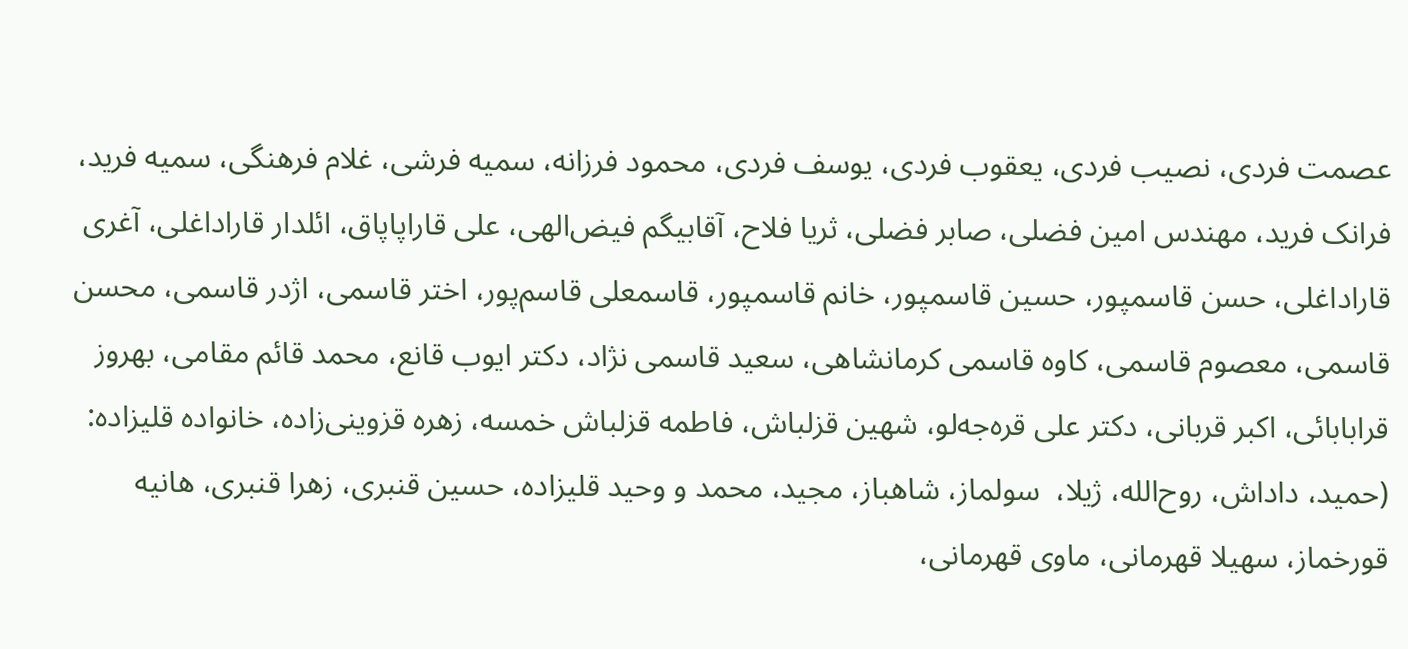عصمت فردی، نصیب فردی، یعقوب فردی، یوسف فردی، محمود فرزانه، سمیه فرشی، غلام فرهنگی، سمیه فرید، فرانک فرید، مهندس امین فضلی، صابر فضلی، ثریا فلاح، آقابیگم فیض‌الهی، علی قاراپاپاق، ائلدار قاراداغلی، آغری قاراداغلی، حسن قاسمپور، حسین قاسمپور، خانم قاسمپور، قاسمعلی قاسم‌پور، اختر قاسمی، اژدر قاسمی، محسن قاسمی، معصوم قاسمی، کاوه قاسمی کرمانشاهی، سعید قاسمی نژاد، دکتر ایوب قانع، محمد قائم مقامی، بهروز قرابابائی، اکبر قربانی، دکتر علی قره‌جه‌لو، شهین قزلباش، فاطمه قزلباش خمسه، زهره قزوینی‌زاده، خانواده قلیزاده: (حمید، داداش، روح‌الله، ژیلا،  سولماز، شاهباز، مجید، محمد و وحید قلیزاده، حسین قنبری، زهرا قنبری، هانیه قورخماز، سهیلا قهرمانی، ماوی قهرمانی،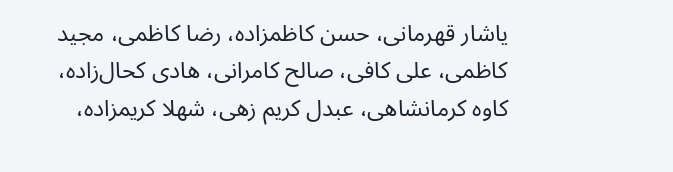یاشار قهرمانی، حسن کاظمزاده، رضا کاظمی، مجید کاظمی، علی کافی، صالح کامرانی، هادی کحال‌زاده، کاوه کرمانشاهی، عبدل کریم زهی، شهلا کریمزاده،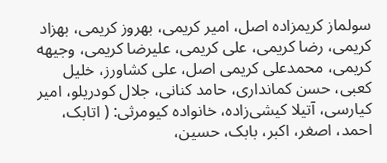سولماز کریمزاده اصل، امیر کریمی، بهروز کریمی، بهزاد کریمی، رضا کریمی، علی کریمی، علیرضا کریمی، وجیهه کریمی، محمدعلی کریمی اصل، علی کشاورز، خلیل کعبی، حسن کمانداری، حامد کنانی، جلال کودریلو، امیر کیارسی، آتیلا کیشی‌زاده، خانواده کیومرثی: ( اتابک، احمد، اصغر، اکبر، بابک، حسین،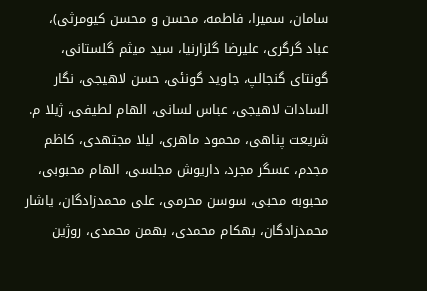سامان، سمیرا، فاطمه، محسن و محسن کیومرثی)، عباد گرگری، علیرضا گلزارنیا، سید میثم گلستانی، گونتای گنجالپ، جاوید گونئی، حسن لاهیجی، نگار السادات لاهیجی، عباس لسانی، الهام لطیفی، ژیلا م. شریعت پناهی، محمود ماهری، لیلا مجتهدی، کاظم مجدم، عسگر مجرد، داریوش مجلسی، الهام محبوبی، محبوبه محبی، سوسن محرمی، علی محمدزادگان، یاشار محمدزادگان، بهکام محمدی، بهمن محمدی، روژین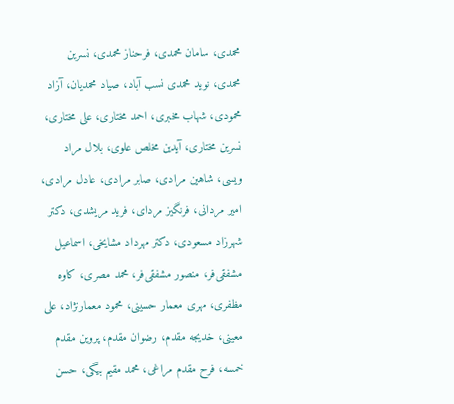محمدی، سامان محمدی، فرحناز محمدی، نسرین محمدی، نوید محمدی نسب آباد، صیاد محمدیان، آزاد محمودی، شهاب مخبری، احمد مختاری، علی مختاری، نسرین مختاری، آیدین مخلص علوی، بلال مراد ویسی، شاهین مرادی، صابر مرادی، عادل مرادی، امیر مردانی، فرنگیز مردای، فرید مریشدی، دکتر شهرزاد مسعودی، دکتر مهرداد مشایخی، اسماعیل مشفقی‌فر، منصور مشفقی‌فر، محمد مصری، کاوه مظفری، مهری معمار حسینی، محمود معمارنژاد، علی معینی، خدیجه مقدم، رضوان مقدم، پروین مقدم خمسه، فرح مقدم مراغی، محمد مقیم بیگی، حسن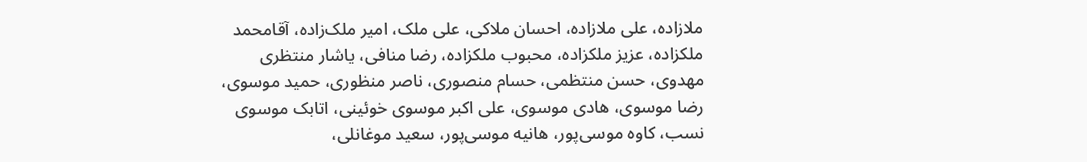ملازاده، علی ملازاده، احسان ملاکی، علی ملک، امیر ملک‌زاده، آقامحمد ملکزاده، عزیز ملکزاده، محبوب ملکزاده، رضا منافی، یاشار منتظری مهدوی، حسن منتظمی، حسام منصوری، ناصر منظوری، حمید موسوی، رضا موسوی، هادی موسوی، علی اکبر موسوی خوئینی، اتابک موسوی نسب، کاوه موسی‌پور، هانیه موسی‌پور، سعید موغانلی،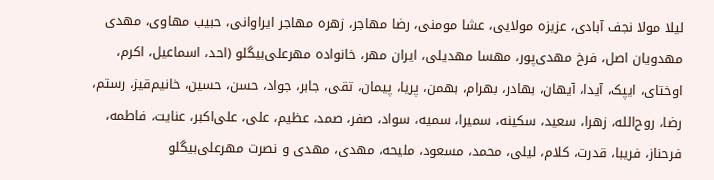لیلا مولا نجف آبادی، عزیزه مولایی، عشا مومنی، رضا مهاجر، زهره مهاجر ایراوانی، حبیب مهاوی، مهدی مهدویان اصل، فرخ مهدی‌پور، مهسا مهدیلی، ایران مهر، خانواده مهرعلی‌بیگلو (احد، اسماعیل، اکرم، اوختای، ایپک، آیدا، آیهان، بهادر، بهرام، بهمن، پریا، پیمان، تقی، جابر، جواد، حسن، حسین، خانیم‌قیز، رستم، رضا، روح‌الله، زهرا، سعید، سکینه، سمیرا، سمیه، سواد، صفر، صمد، عظیم، علی، علی‌اکبر، عنایت، فاطمه، فرحناز، فریبا، قدرت، کلام، لیلی، محمد، مسعود، ملیحه، مهدی، مهدی و نصرت مهرعلی‌بیگلو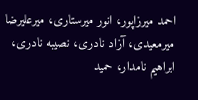احمد میرزاپور، انور میرستاری، میرعلیرضا میرمعیدی، آزاد نادری، نصیبه نادری، ابراهیم نامدار، حمید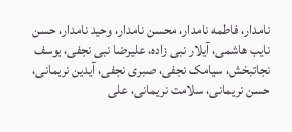نامدار، فاطمه نامدار، محسن نامدار، وحید نامدار، حسن نایب هاشمی، آیلار نبی زاده، علیرضا نبی نجفی، یوسف نجاتبخش، سیامک نجفی، صبری نجفی، آیدین نریمانی، حسن نریمانی، سلامت نریمانی، علی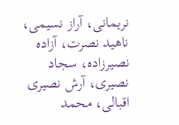نریمانی، آراز نسیمی، ناهید نصرت، آزاده نصیرزاده، سجاد نصیری، آرش نصیری اقبالی، محمد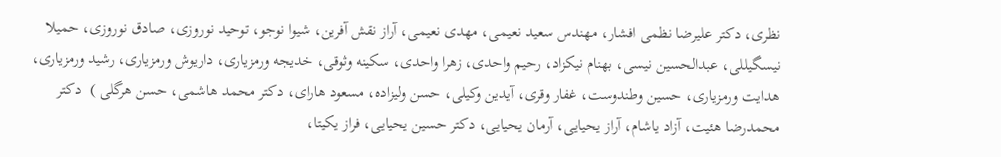نظری، دکتر علیرضا نظمی افشار، مهندس سعید نعیمی، مهدی نعیمی، آراز نقش آفرین، شیوا نوجو، توحید نوروزی، صادق نوروزی، حمیلا نیسگیللی، عبدالحسین نیسی، بهنام نیکزاد، رحیم واحدی، زهرا واحدی، سکینه وثوقی، خدیجه ورمزیاری، داریوش ورمزیاری، رشید ورمزیاری، هدایت ورمزیاری، حسین وطندوست، غفار وقری، آیدین وکیلی، حسن ولیزاده، مسعود هارای، دکتر محمد هاشمی، حسن هرگلی )  دکتر محمدرضا هئیت، آزاد یاشام، آراز یحیایی، آرمان یحیایی، دکتر حسین یحیایی، فراز یکیتا،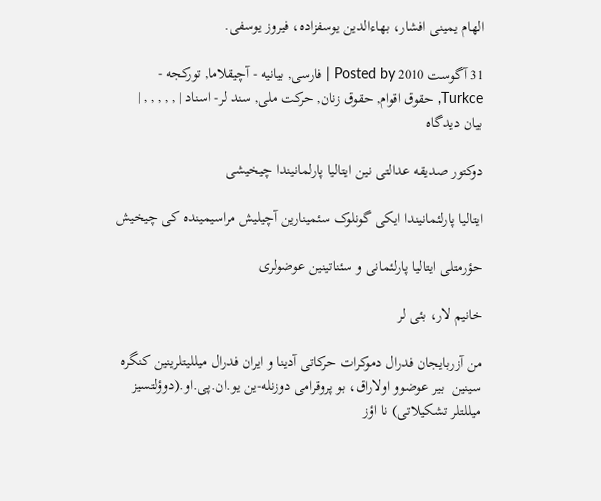الهام یمینی افشار، بهاءالدین یوسفزاده، فیروز یوسفی.

31 آگوست 2010 Posted by | فارسی, بیانیه - آچیقلاما, تورکجه - Turkce, حقوق اقوام, حقوق زنان, حرکت ملی, سند لر- اسناد | , , , , , | بیان دیدگاه

دوکتور صدیقه عدالتی نین ایتالیا پارلمانیندا چیخیشی

ایتالیا پارلئمانیندا ایکی گونلوک سئمینارین آچیلیش مراسیمینده کی چيخيش

حؤرمتلی ایتالیا پارلئمانی و سئناتینین عوضولرى

خانیم لار، بئی لر

من آزربایجان فدرال دموکرات حرکاتی آدینا و ایران فدرال میللیتلرینین کنگره سینین  بیر عوضوو اولاراق، بو پروقرامی دوزنله-ین یو.ان.پی.او.(دوؤلتسیز میللتلر تشکیلاتی) نا اؤز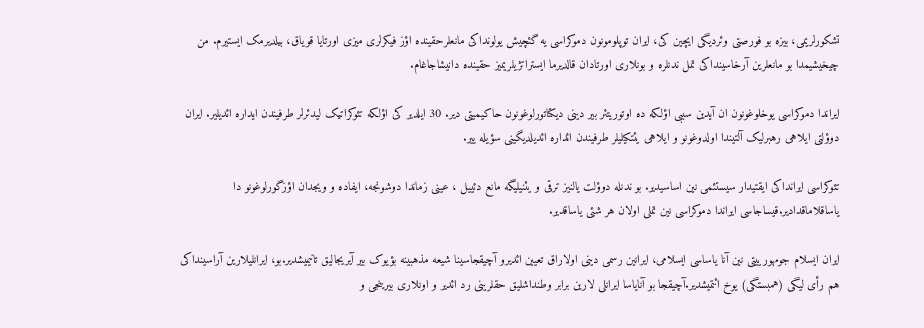تشکورلریمی، بیزه بو فورصتی وئردیگی ایچین کی، ایران توپلومونون دموکراسی یه گئچیش یولونداکی مانعلرحقینده اؤز فیکرلری میزی اورتایا قویاق، بیلدیرمک ایستیرم. من  چیخیشیمدا بو مانعلرین آرخاسینداکی تمل ندنلره و بونلاری اورتادان قالدیرما ايستراتژیلریمیز حقینده دانیشاجاغام.

ایراندا دموکراسى یوخلوغونون ان آيدين سببی اؤلکه ده اوتوریتئر بیر دینی دیکتاتورلوغونون حاکیمیتی دیر. 30 ایلدیر کی اؤلکه تئوکراتیک لیدئرلر طرفیندن ایداره ائدیلیر. ایران دوؤلتی ايلاهى رهبرلیک آلتیندا اولدوغونو و ايلاهى یئتکیلیلر طرفیندن ائداره ائدیلدیگینی سؤیله ییر.

تئوکراسی ایرانداکی ایقتیدار سیستئمی نین اساسیدیر. بو ندنله دوؤلت یالنیز ترقی و یئنیلیگه مانع دئییل ، عینی زماندا دوشونجه، ایفاده و ویجدان اؤزگورلوغونو دا یاساقلاماقدادیر.قیساجاسی ایراندا دموکراسى نین تملی اولان هر شئی یاساقدیر.

ایران ایسلام جومهورییتی نین آنا یاساسی ایسلامی، ایرانین رسمی دینی اولاراق تعيين ائديرو آچیقجاسینا شیعه مذهبینه بؤیوک بیر آیریجالیق تانیمیشدیر.بو، ایرانلیلارین آراسینداکی هم رأی لیگی (همبستگی) یوخ ائتمیشدیر.آچیقجا بو آنایاسا ایرانلی لارین برابر وطنداشلیق حقلرینی رد ائدیر و اونلاری بیرینجی و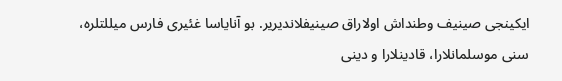ایکینجی صینیف وطنداش اولاراق صینیفلاندیریر. بو آنایاسا غئیری فارس میللتلره، سنی موسلمانلارا، قادینلارا و دینی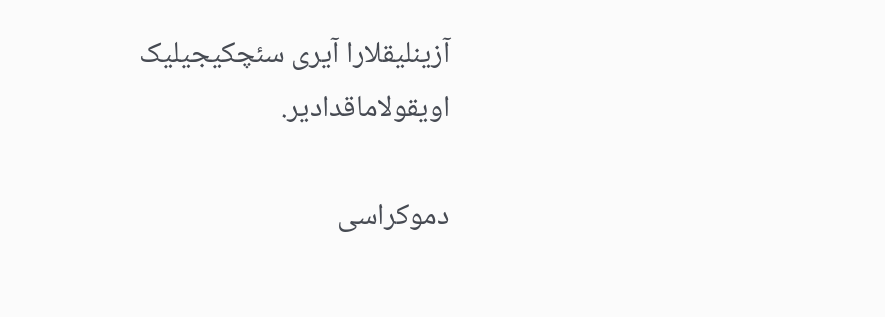آزینلیقلارا آیری سئچکیجیلیک اویقولاماقدادیر.

دموکراسى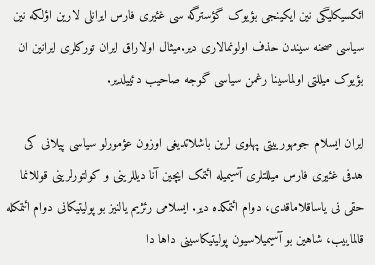ائکسیکلیگی نین ایکینجی بؤیوک گؤسترگه سی غئیری فارس ایرانلی لارین اؤلکه نین سیاسی صحنه سیندن حذف اولونمالاری دیر.میثال اولاراق ایران تورکلری ایرانین ان بؤیوک میللتی اولماسینا رغمن سیاسی گوجه صاحیب دئییلدیر.

ایران ایسلام جومهورییتی پهلوی لرین باشلاتدیغی اوزون عؤمورلو سیاسی پیلانی کی هدفی غئیری فارس میللتلری آسیمیله ائتمک ایچین آنا دیللرینی و کولتورلرینی قوللانما حقی نی یاساقلاماقدی، دوام ائتمکده دیر. ایسلامی رئژیم یالنیز بو پولیتیکانی دوام ائتمکله قالماییب، شاهین بو آسیمیلاسیون پولیتیکاسینی داها دا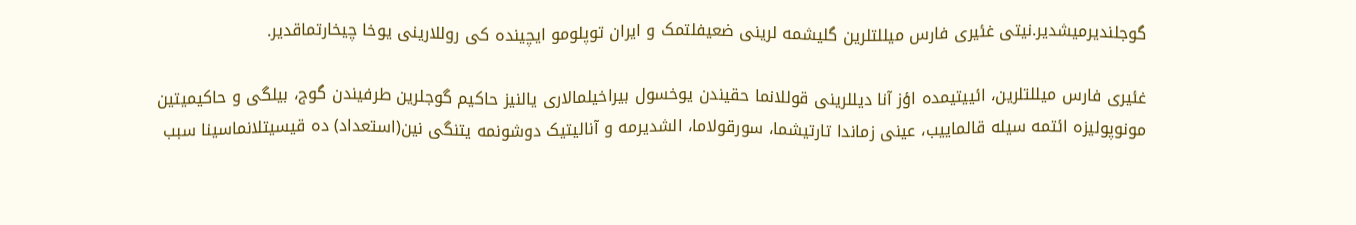گوجلندیرمیشدیر.نیتی غئیری فارس میللتلرین گلیشمه لرینی ضعیفلتمک و ایران توپلومو ایچینده کی روللارینی یوخا چیخارتماقدیر.

غئیری فارس میللتلرین، ائییتیمده اؤز آنا دیللرینی قوللانما حقیندن یوخسول بیراخیلمالاری یالنیز حاکیم گوجلرین طرفیندن گوج، بیلگی و حاکیمیتین مونوپولیزه ائتمه سیله قالماییب، عینی زماندا تارتیشما، سورقولاما، الشدیرمه و آنالیتیک دوشونمه یتنگی نین(استعداد) ده قیسیتلانماسینا سبب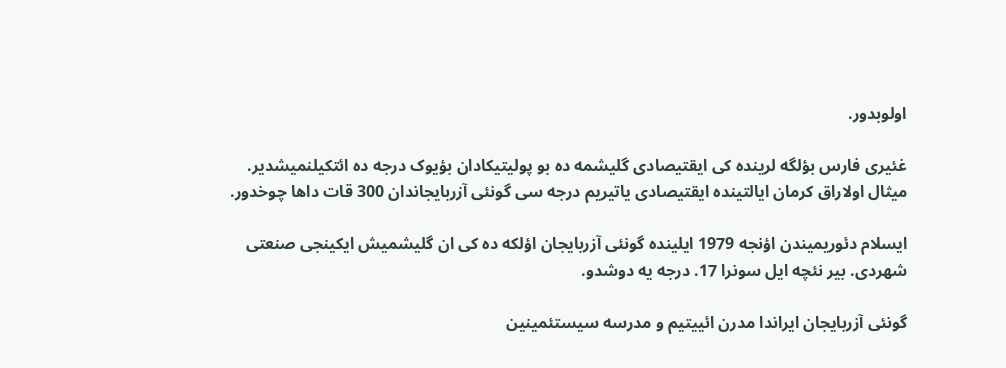اولوبدور.

غئیری فارس بؤلگه لرینده کی ایقتیصادی گلیشمه ده بو پولیتیکادان بؤیوک درجه ده ائتکیلنمیشدیر. میثال اولاراق کرمان ایالتینده ایقتیصادی یاتیریم درجه سی گونئی آزربایجاندان 300 قات داها چوخدور.

ایسلام دئوریمیندن اؤنجه 1979 ایلینده گونئی آزربایجان اؤلکه ده کی ان گلیشمیش ایکینجی صنعتی شهردی. بیر نئچه ایل سونرا 17. درجه یه دوشدو.

گونئی آزربایجان ایراندا مدرن ائییتیم و مدرسه سیستئمینین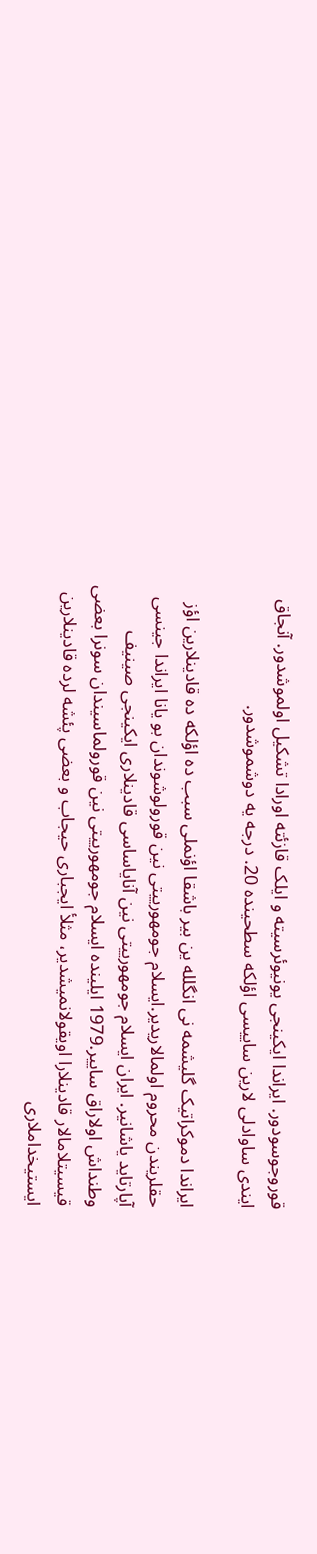قوروجوسودور. ایراندا ایکینجی یونیوئرسیته و ایلک قازئته اورادا تشکیل اولموشدور. آنجاق ایندی ساوادلی لارین ساییسی اؤلکه سطحینده 20. درجه یه دوشموشدور.

ایراندا دموکراتیک گلیشمه نی انگلله ین بیر باشقا اؤنملی سبب ده اؤلکه ده قادینلارین اؤز حقلریندن محروم اولمالاریدیر.ایسلام جومهورییتی نین قورولوشوندان بو یانا ایراندا جینسی آپارتاید یاشانیر. ایران ایسلام جومهورییتی نین آنایاساسی قادینلاری ایکینجی صینیف وطنداش اولاراق ساییر.1979 ایلینده ایسلام جومهورییتی نین قورولماسیندان سونرا بعضی قیسیتلامالار قادینلارا اویقولانمیشدیر، مثلأ ایجباری حیجاب و بعضی پئشه لرده قادینلارین ایستیخداملاری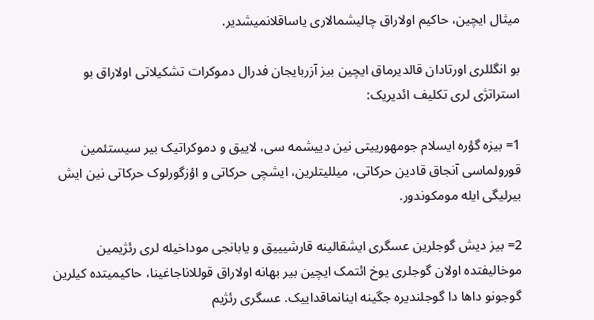میثال ایچین، حاکیم اولاراق چالیشمالاری یاساقلانمیشدیر.

بو انگللری اورتادان قالدیرماق ایچین بیز آزربایجان فدرال دموکرات تشکیلاتی اولاراق بو استراتژی لری تکلیف ائدیریک:

1= بیزه گؤره ایسلام جومهورییتی نین دییشمه سی، لاییق و دموکراتیک بیر سیستئمین قورولماسی آنجاق قادین حرکاتی، میللیتلرین، ایشچی حرکاتی و اؤزگورلوک حرکاتی نین ایش بیرلیگی ایله مومکوندور.

2= بیز دیش گوجلرین عسگری ایشقالینه قارشیییق و یابانجی موداخیله لری رئژیمین  موخالیفتده اولان گوجلری یوخ ائتمک ایچین بیر بهانه اولاراق قوللاناجاغینا، حاکیمیتده کیلرین گوجونو داها دا گوجلندیره جگینه اینانماقداییک. عسگری رئژیم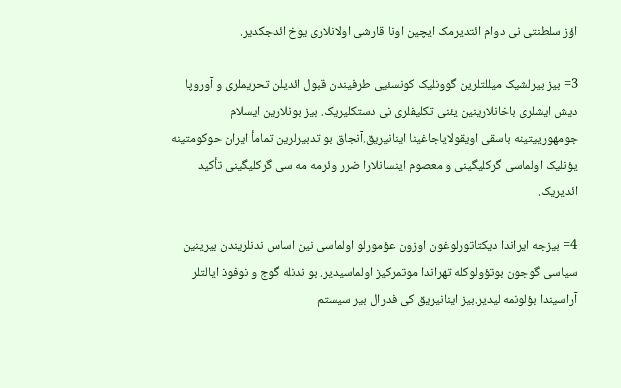اؤز سلطنتی نی دوام ائتدیرمک ایچین اونا قارشی اولانلاری یوخ ائدجکدیر.

3= بیز بیرلشیک میللتلرین گوونلیک کونسئیی طرفیندن قبول ائدیلن تحریملری و آوروپا دیش ایشلری باخانلارینین یئنی تکلیفلری نی دستکلیریک. بیز بونلارین ایسلام جومهورییتینه باسقی اویقولایاجاغینا اینانیریق.آنجاق بو تدبیرلرین تمامأ ایران حوکومتینه یؤنلیک اولماسی گرکليگينى و معصوم اینسانلارا ضرر وئرمه مه سی گرکليگينی تأکید ائدیریک.

4= بیزجه ایراندا دیکتاتورلوغون اوزون عؤمورلو اولماسی نین اساس ندنلریندن بیرینین  سیاسی گوجون بوتؤولوکله تهراندا موتمرکیز اولماسیدیر. بو ندنله گوج و نوفوذ ایالتلر آراسیندا بؤلونمه لیدیر.بیز اینانیریق کی فدرال بیر سیستم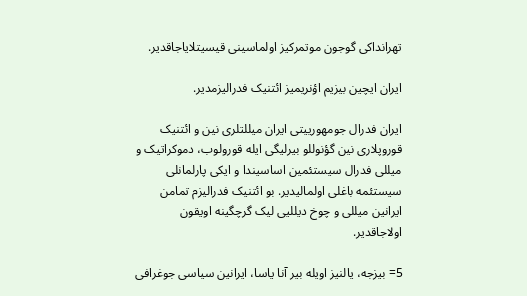تهرانداکی گوجون موتمرکیز اولماسینی قیسیتلایاجاقدیر.

ایران ایچین بیزیم اؤنریمیز ائتنیک فدرالیزمدیر.

ایران فدرال جومهورییتی ایران میللتلری نین و ائتنیک قوروپلاری نین گؤنوللو بیرلیگی ایله قورولوب، دموکراتیک و میللی فدرال سیستئمین اساسیندا و ایکی پارلمانلی سیستئمه باغلی اولمالیدیر. بو ائتنیک فدرالیزم تمامن ایرانین میللی و چوخ دیللیى لیک گرچگینه اویقون اولاجاقدیر.

5= بیزجه، یالنیز اويله بير آنا یاسا، ایرانین سیاسی جوغرافی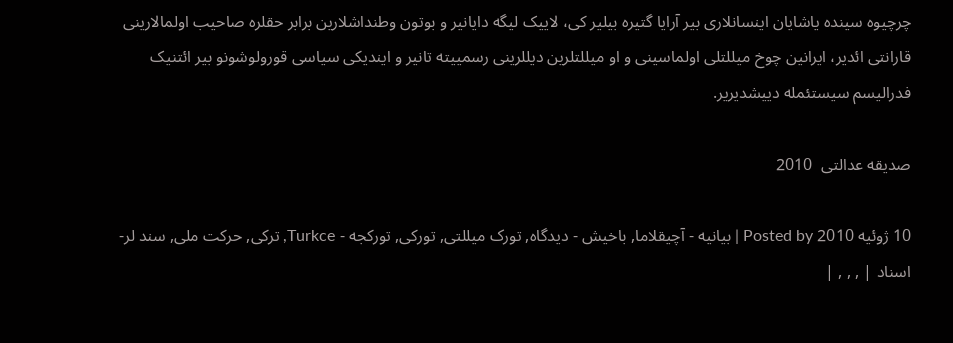چرچیوه سینده یاشایان اینسانلاری بیر آرایا گتیره بیلیر کی، لایيک ليگه دایانیر و بوتون وطنداشلارین برابر حقلره صاحیب اولمالارینی قارانتی ائدیر، ایرانین چوخ میللتلی اولماسینی و او میللتلرین دیللرینی رسمییته تانیر و ایندیکی سیاسی قورولوشونو بیر ائتنیک فدرالیسم سیستئمله دییشدیریر.

صدیقه عدالتی  2010

10 ژوئیه 2010 Posted by | بیانیه - آچیقلاما, باخیش - دیدگاه, تورک میللتی, تورکی, تورکجه - Turkce, ترکی, حرکت ملی, سند لر- اسناد | , , , |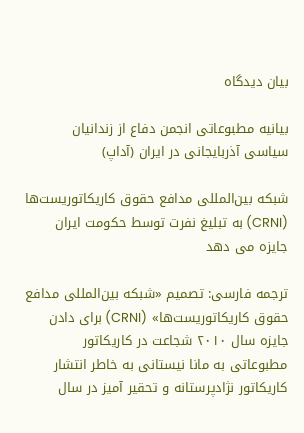بیان دیدگاه

بیانیه مطبوعاتی انجمن دفاع از زندانیان سیاسی آذربایجانی در ایران (آداپ)

شبکه بین‌المللی مدافع حقوق کاریکاتوریست‌ها (CRNI) به تبلیغ نفرت توسط حکومت ایران جایزه می دهد

ترجمه فارسی: تصمیم «شبکه بین‌المللی مدافع حقوق کاریکاتوریست‌ها» (CRNI) برای دادن جایزه سال ۲۰۱۰ شجاعت در کاریکاتور مطبوعاتی به مانا نیستانی به خاطر انتشار کاریکاتور نژادپرستانه و تحقیر آمیز در سال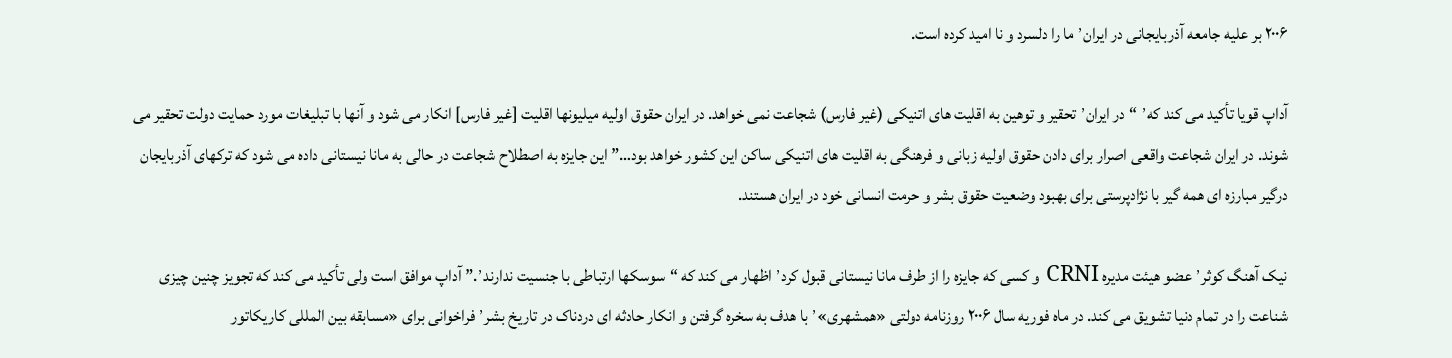۲۰۰۶ بر علیه جامعه آذربایجانی در ایران٬ ما را دلسرد و نا امید کرده است.

آداپ قویا تأکید می کند که٬ “در ایران٬ تحقیر و توهین به اقلیت های اتنیکی (غیر فارس) شجاعت نمی خواهد. در ایران حقوق اولیه میلیونها اقلیت [غیر فارس] انکار می شود و آنها با تبلیغات مورد حمایت دولت تحقیر می شوند. در ایران شجاعت واقعی اصرار برای دادن حقوق اولیه زبانی و فرهنگی به اقلیت های اتنیکی ساکن این کشور خواهد بود…” این جایزه به اصطلاح شجاعت در حالی به مانا نیستانی داده می شود که ترکهای آذربایجان درگیر مبارزه ای همه گیر با نژادپرستی برای بهبود وضعیت حقوق بشر و حرمت انسانی خود در ایران هستند.

نیک آهنگ کوثر٬ عضو هیئت مدیره CRNI و کسی که جایزه را از طرف مانا نیستانی قبول کرد٬ اظهار می کند که “سوسکها ارتباطی با جنسیت ندارند٬.” آداپ موافق است ولی تأکید می کند که تجویز چنین چیزی شناعت را در تمام دنیا تشویق می کند. در ماه فوریه سال ۲۰۰۶ روزنامه دولتی «همشهری»٬ با هدف به سخره گرفتن و انکار حادثه ای دردناک در تاریخ بشر٬ فراخوانی برای «مسابقه بین المللی کاریکاتور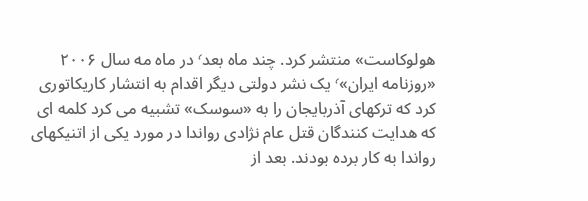هولوکاست» منتشر کرد. چند ماه بعد٬ در ماه مه سال ۲۰۰۶ «روزنامه ایران»٬ یک نشر دولتی دیگر اقدام به انتشار کاریکاتوری کرد که ترکهای آذربایجان را به «سوسک» تشبیه می کرد کلمه ای که هدایت کنندگان قتل عام نژادی رواندا در مورد یکی از اتنیکهای رواندا به کار برده بودند. بعد از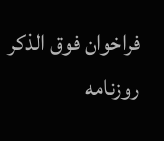فراخوان فوق الذکر روزنامه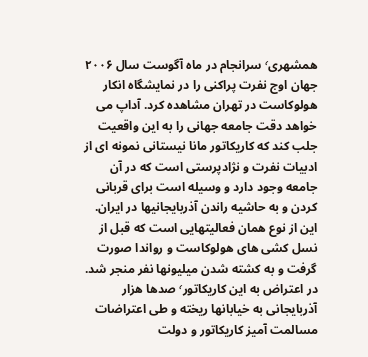همشهری٬ سرانجام در ماه آگوست سال ۲۰۰۶ جهان اوج نفرت پراکنی را در نمایشگاه انکار هولوکاست در تهران مشاهده کرد. آداپ می خواهد دقت جامعه جهانی را به این واقعیت جلب کند که کاریکاتور مانا نیستانی نمونه ای از ادبیات نفرت و نژادپرستی است که در آن جامعه وجود دارد و وسیله است برای قربانی کردن و به حاشیه راندن آذربایجانیها در ایران. این از نوع همان فعالیتهایی است که قبل از نسل کشی های هولوکاست و رواندا صورت گرفت و به کشته شدن میلیونها نفر منجر شد. در اعتراض به این کاریکاتور٬ صدها هزار آذربایجانی به خیابانها ریخته و طی اعتراضات مسالمت آمیز کاریکاتور و دولت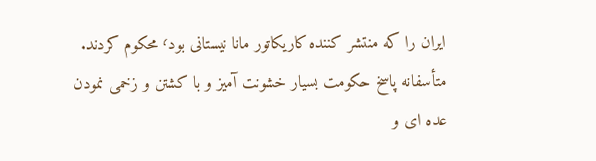ایران را که منتشر کننده کاریکاتور مانا نیستانی بود٬ محکوم کردند. متأسفانه پاسخ حکومت بسیار خشونت آمیز و با کشتن و زخمی نمودن عده ای و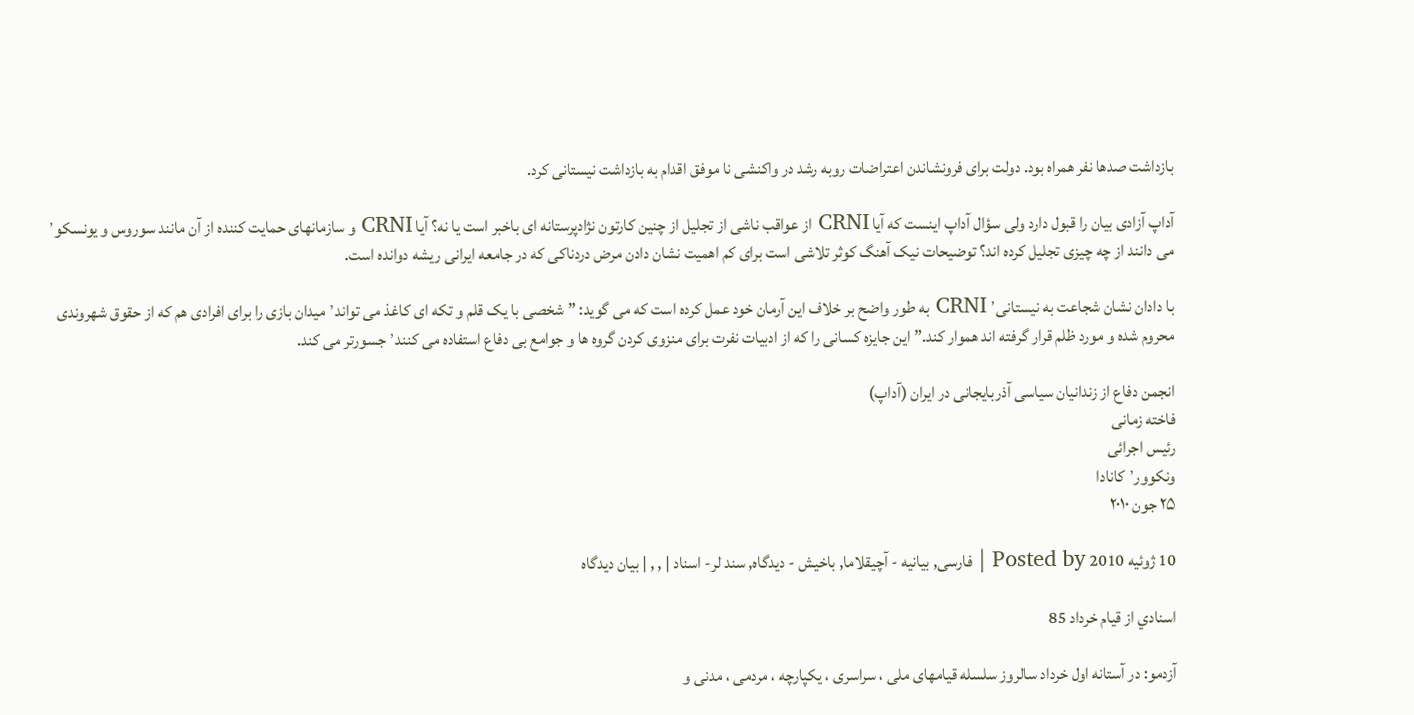بازداشت صدها نفر همراه بود. دولت برای فرونشاندن اعتراضات روبه رشد در واکنشی نا موفق اقدام به بازداشت نیستانی کرد.

آداپ آزادی بیان را قبول دارد ولی سؤال آداپ اینست که آیا CRNI از عواقب ناشی از تجلیل از چنین کارتون نژادپرستانه ای باخبر است یا نه؟ آیا CRNI و سازمانهای حمایت کننده از آن مانند سوروس و یونسکو٬ می دانند از چه چیزی تجلیل کرده اند؟ توضیحات نیک آهنگ کوثر تلاشی است برای کم اهمیت نشان دادن مرض دردناکی که در جامعه ایرانی ریشه دوانده است.

با دادان نشان شجاعت به نیستانی٬ CRNI به طور واضح بر خلاف این آرمان خود عمل کرده است که می گوید: ” شخصی با یک قلم و تکه ای کاغذ می تواند٬ میدان بازی را برای افرادی هم که از حقوق شهروندی محروم شده و مورد ظلم قرار گرفته اند هموار کند.” این جایزه کسانی را که از ادبیات نفرت برای منزوی کردن گروه ها و جوامع بی دفاع استفاده می کنند٬ جسورتر می کند.

انجمن دفاع از زندانیان سیاسی آذربایجانی در ایران (آداپ)
فاخته زمانی
رئیس اجرائی
ونکوور٬ کانادا
۲۵ جون ۲۰۱۰

10 ژوئیه 2010 Posted by | فارسی, بیانیه - آچیقلاما, باخیش - دیدگاه, سند لر- اسناد | , , | بیان دیدگاه

اسنادي از قيام خرداد 85

آزدمو: در آستانه اول خرداد سالروز سلسله قیامهای ملی ، سراسری ، یکپارچه ، مردمی ، مدنی و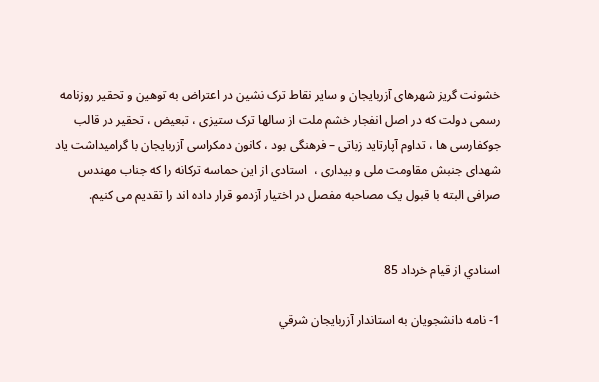خشونت گریز شهرهای آزربایجان و سایر نقاط ترک نشین در اعتراض به توهین و تحقیر روزنامه رسمی دولت که در اصل انفجار خشم ملت از سالها ترک ستیزی ، تبعیض ، تحقیر در قالب جوکفارسی ها ، تداوم آپارتاید زباتی – فرهنگی بود ، کانون دمکراسی آزربایجان با گرامیداشت یاد شهدای جنبش مقاومت ملی و بیداری ،  استادی از این حماسه ترکانه را که جناب مهندس صرافی البته با قبول یک مصاحبه مفصل در اختیار آزدمو قرار داده اند را تقدیم می کنیم.


اسنادي از قيام خرداد 85

1- نامه دانشجويان به استاندار آزربايجان شرقي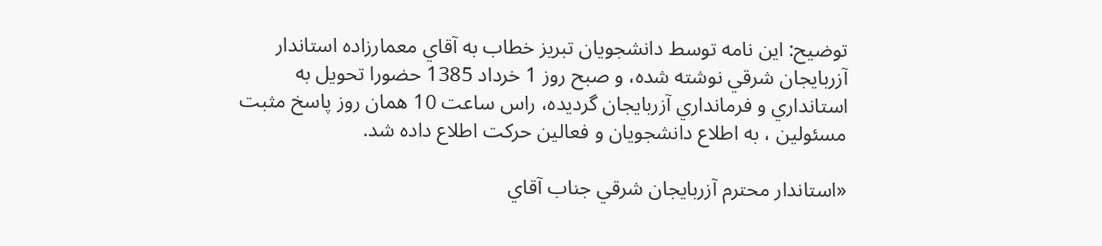توضيح: اين نامه توسط دانشجويان تبريز خطاب به آقاي معمارزاده استاندار آزربايجان شرقي نوشته شده، و صبح روز 1 خرداد 1385 حضورا تحويل به استانداري و فرمانداري آزربايجان گرديده، راس ساعت 10 همان روز پاسخ مثبت مسئولين ، به اطلاع دانشجويان و فعالين حرکت اطلاع داده شد.

«استاندار محترم آزربايجان شرقي جناب آقاي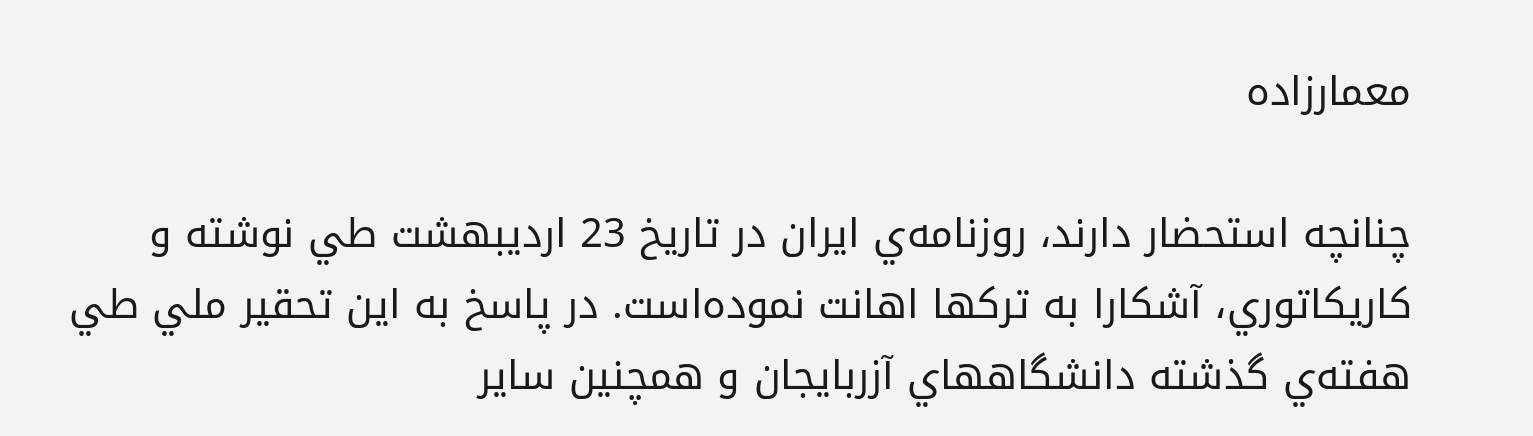معمارزاده

چنانچه استحضار دارند، روزنامه‌ي ايران در تاريخ 23 ارديبهشت طي نوشته‌ و کاريکاتوري، آشکارا به ترکها اهانت نموده‌است. در پاسخ به اين تحقير ملي طي هفته‌ي گذشته دانشگاههاي آزربايجان و همچنين ساير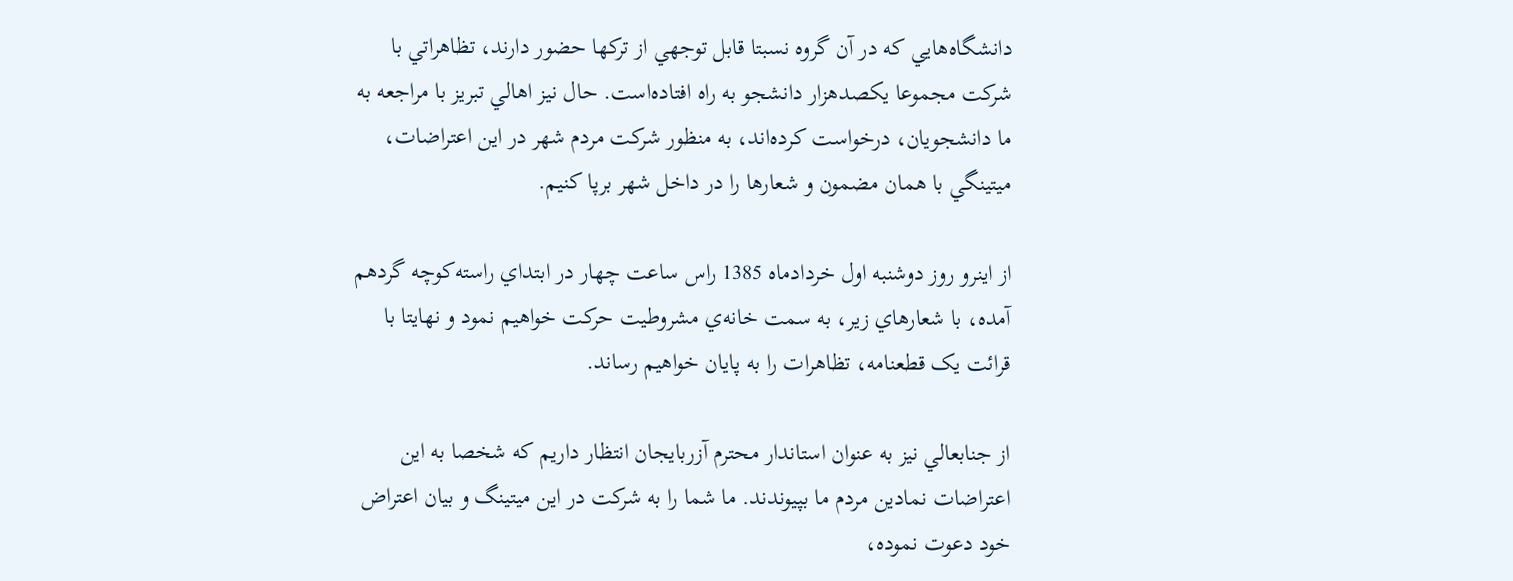دانشگاه‌هايي که در آن گروه نسبتا قابل توجهي از ترکها حضور دارند، تظاهراتي با شرکت مجموعا يکصدهزار دانشجو به راه افتاده‌است. حال نيز اهالي تبريز با مراجعه به ما دانشجويان، درخواست کرده‌اند، به منظور شرکت مردم شهر در اين اعتراضات، ميتينگي با همان مضمون و شعارها را در داخل شهر برپا کنيم.

از اينرو روز دوشنبه اول خردادماه 1385 راس ساعت چهار در ابتداي راسته‌کوچه گردهم آمده، با شعارهاي زير، به سمت خانه‌ي مشروطيت حرکت خواهيم نمود و نهايتا با قرائت يک قطعنامه، تظاهرات را به پايان خواهيم رساند.

از جنابعالي نيز به عنوان استاندار محترم آزربايجان انتظار داريم که شخصا به اين اعتراضات نمادين مردم ما بپيوندند. ما شما را به شرکت در اين ميتينگ و بيان اعتراض خود دعوت نموده،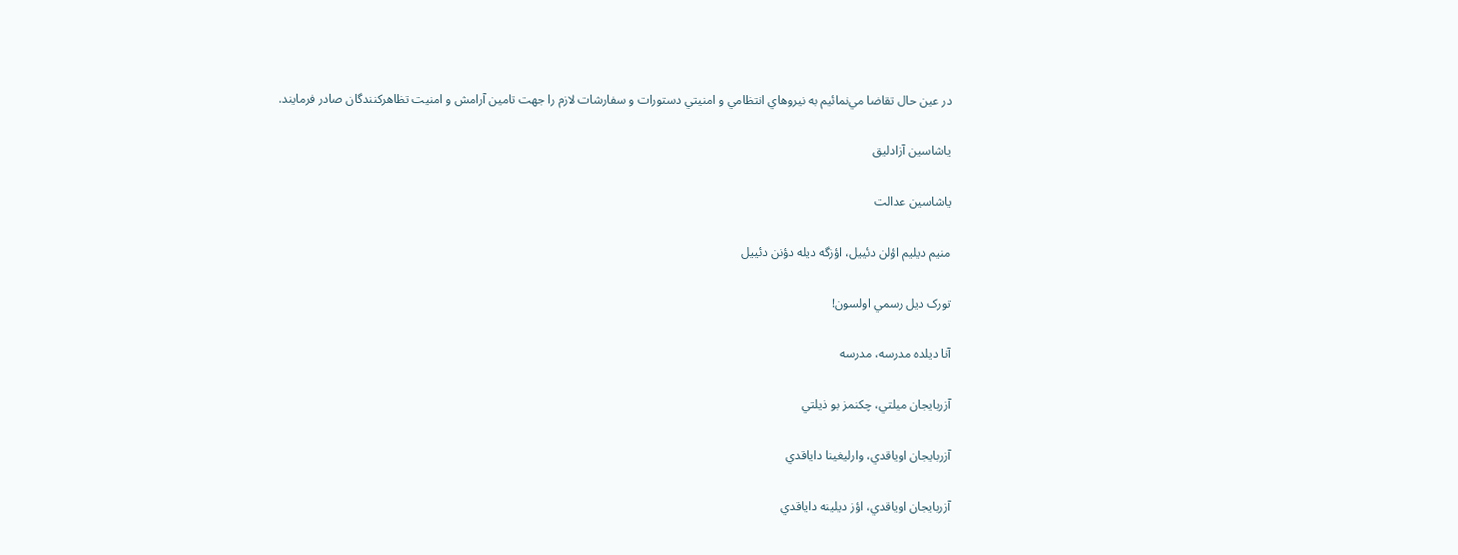در عين حال تقاضا مي‌نمائيم به نيروهاي انتظامي و امنيتي دستورات و سفارشات لازم را جهت تامين آرامش و امنيت تظاهرکنندگان صادر فرمايند.

ياشاسين آزادليق

ياشاسين عدالت

منيم ديليم اؤلن دئييل، اؤزگه ديله دؤنن دئييل

تورک ديل رسمي اولسون!

آنا ديلده مدرسه، مدرسه

آزربايجان ميلتي، چکنمز بو ذيلتي

آزربايجان اوياقدي، وارليغينا داياقدي

آزربايجان اوياقدي، اؤز ديلينه داياقدي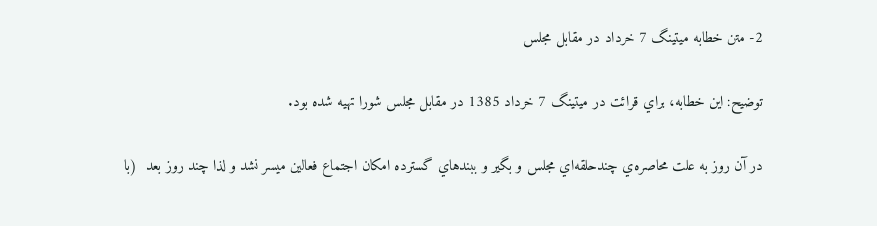2- متن خطابه‌ ميتينگ 7 خرداد در مقابل مجلس

توضيح: اين خطابه‌، براي قرائت در ميتينگ 7 خرداد 1385 در مقابل مجلس شورا تهيه شده بود.

در آن روز به‌ علت محاصره‌ي چندحلقه‌اي مجلس و بگير و ببندهاي گسترده امکان اجتماع فعالين ميسر نشد و لذا چند روز بعد  (با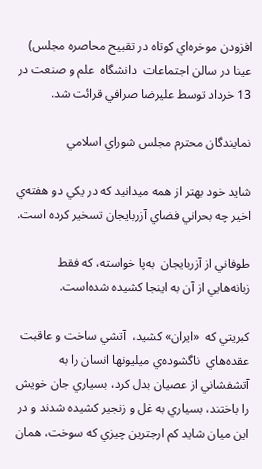افزودن موخره‌اي کوتاه در تقبیح محاصره مجلس) عينا در سالن اجتماعات  دانشگاه  علم و صنعت در 13 خرداد توسط عليرضا صرافي قرائت شد.

نمايندگان محترم مجلس شوراي اسلامي

شايد خود بهتر از همه ميدانيد که در يکي دو هفته‌ي اخير چه بحراني فضاي آزربايجان تسخير کرده است.

طوفاني از آزربايجان  به‌پا خواسته، که فقط زبانه‌هايي از آن به اينجا کشيده‌ شده‌است.

کبريتي که  «ايران» کشيد،  آتشي ساخت و عاقبت عقده‌‌‌هاي  ناگشوده‌ي ميليونها انسان را به آتشفشاني از عصيان بدل کرد، بسياري جان خويش را باختند، بسياري به غل و زنجير کشيده شدند و در اين ميان شايد کم ارجترين چيزي که سوخت، همان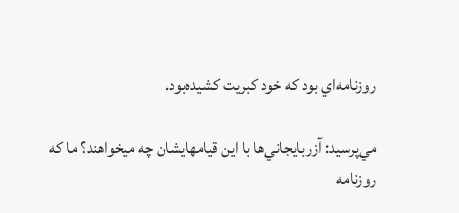روزنامه‌‌اي بود که خود کبريت کشيده‌بود.

مي‌پرسيد: آزربايجاني‌ها با اين قيامهايشان چه ميخواهند؟ ما که روزنامه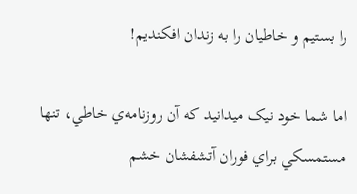را بستيم و خاطيان را به زندان افکنديم!

اما شما خود نيک ميدانيد که آن روزنامه‌ي خاطي، تنها مستمسکي براي فوران آتشفشان خشم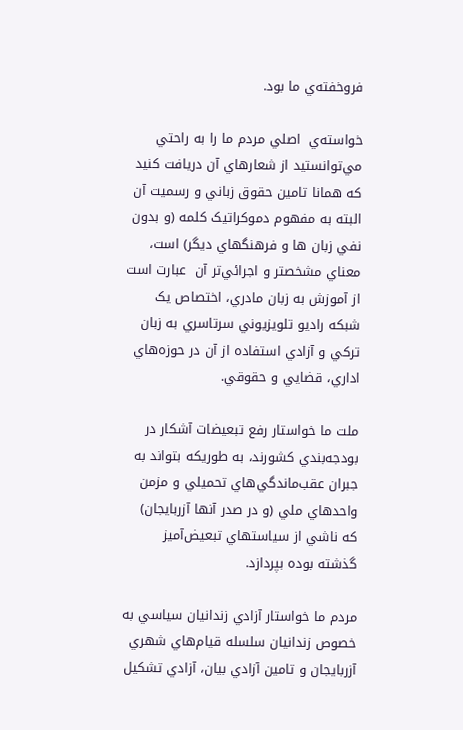فروخفته‌ي ما بود.

خواسته‌ي  اصلي مردم ما را به راحتي مي‌توانستيد از شعارهاي آن دريافت کنيد که همانا تامين حقوق زباني و رسميت آن البته به مفهوم دموکراتيک کلمه (و بدون نفي زبان ها و فرهنگهاي ديگر) است، معناي مشخصتر و اجرائي‌تر آن  عبارت است از آموزش به زبان مادري، اختصاص يک شبکه راديو تلويزيوني سرتاسري به زبان ترکي و آزادي استفاده از آن در حوزه‌هاي اداري، قضايي و حقوقي.

ملت ما خواستار رفع تبعيضات آشکار در بودجه‌بندي کشورند، به طوريکه بتواند به جبران عقب‌ماندگي‌هاي تحميلي و مزمن  واحدهاي ملي (و در صدر آنها آزربايجان)  که ناشي از سياستهاي تبعيض‌آميز گذشته بوده بپردازد.

مردم ما خواستار آزادي زندانيان سياسي به خصوص زندانيان سلسله قيام‌هاي شهري  آزربايجان و تامين آزادي بيان، آزادي تشکيل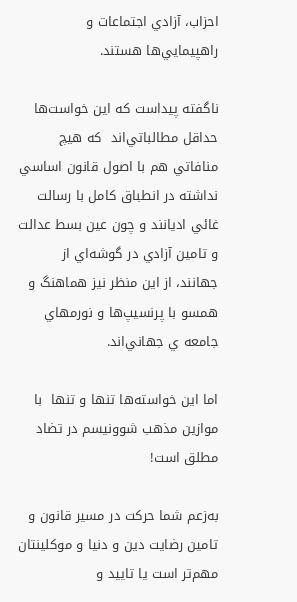احزاب، آزادي اجتماعات و راهپيمايي‌ها هستند.

ناگفته پيداست که اين خواست‌ها حداقل مطالباتي‌اند  که هيچ منافاتي هم با اصول قانون اساسي نداشته در انطباق کامل با رسالت غائي اديانند و چون عين بسط عدالت  و تامين آزادي در گوشه‌اي از  جهانند، از اين منظر نيز هماهنگ و همسو با پرنسيپ‌ها و نورمهاي جامعه ي جهاني‌اند.

اما اين خواسته‌ها تنها و تنها  با موازين مذهب شوونيسم در تضاد مطلق است!

به‌زعم شما حرکت در مسير قانون و تامين رضايت دين و دنيا و موکلينتان مهم‌تر است يا تاييد و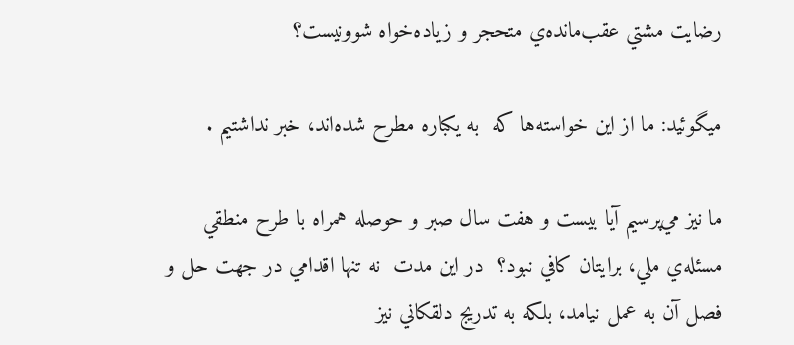رضايت مشتي عقب‌مانده‌ي متحجر و زياده‌خواه شوونيست؟

ميگوئيد: ما از اين خواسته‌ها که  به يکباره مطرح شده‌‌اند، خبر نداشتيم .

ما نيز مي‌پرسيم آيا بيست و هفت سال صبر و حوصله همراه با طرح منطقي مسئله‌ي ملي، برايتان کافي نبود؟  در اين مدت  نه تنها اقدامي در جهت حل و فصل آن به عمل نيامد، بلکه به تدريج دلقکاني نيز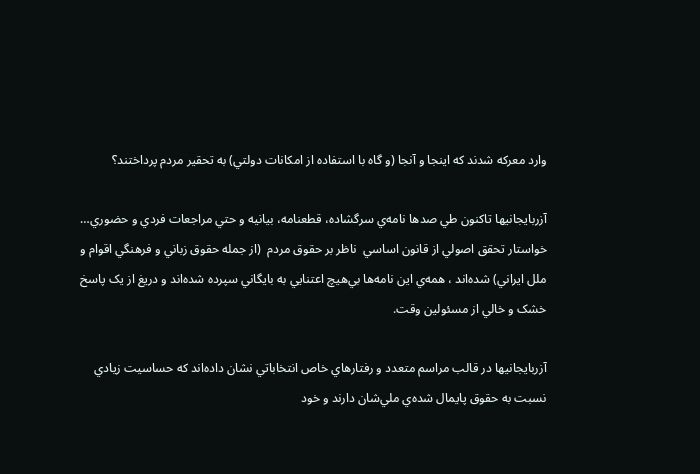وارد معرکه شدند که اينجا و آنجا (و گاه با استفاده از امکانات دولتي) به تحقير مردم پرداختند؟

آزربايجانيها تاکنون طي صدها نامه‌ي سرگشاده، قطعنامه، بيانيه و حتي مراجعات فردي و حضوري… خواستار تحقق اصولي از قانون اساسي  ناظر بر حقوق مردم  (از جمله حقوق زباني و فرهنگي اقوام و ملل ايراني) شده‌اند ، همه‌ي اين نامه‌ها بي‌هيچ اعتنايي به بايگاني سپرده شده‌اند و دريغ از يک پاسخ خشک و خالي از مسئولين وقت.

آزربايجانيها در قالب مراسم متعدد و رفتارهاي خاص انتخاباتي نشان داده‌اند که حساسيت زيادي نسبت به حقوق پايمال شده‌ي ملي‌شان دارند و خود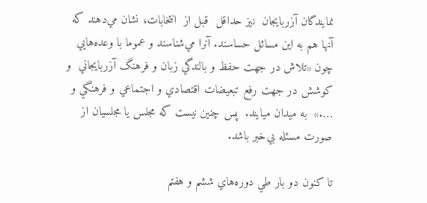نمايندگان آزربايجان  نيز حداقل  قبل از  انتخابات، نشان مي‌دهند که آنها هم به اين مسائل حساسند. آنرا مي‌شناسند و عموما با وعده‌هايي چون «تلاش در جهت حفظ و بالندگي زبان و فرهنگ آزربايجاني  و کوشش در جهت رفع تبعيضات اقتصادي و اجتماعي و فرهنگي و ….»  به ميدان ميايند.  پس چنين نيست که مجلس يا مجلسيان از صورت مسئله بي‌خبر باشد.

تا کنون دو بار طي دوره‌هاي ششم و هفتم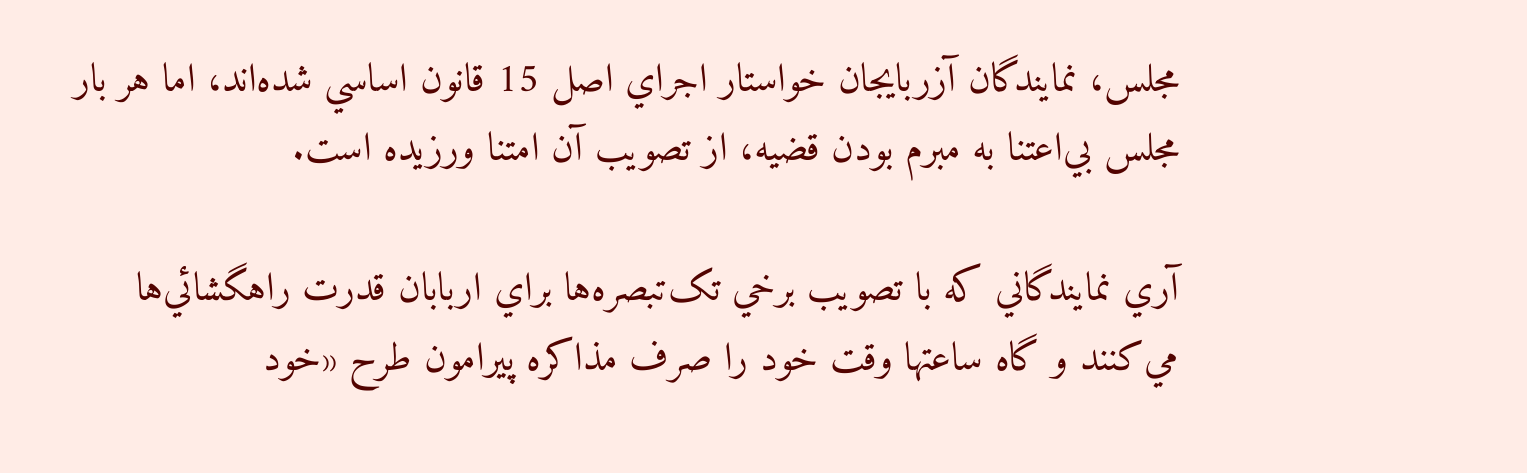مجلس، نمايندگان آزربايجان خواستار اجراي اصل 15 قانون اساسي شده‌اند، اما هر بار مجلس بي‌اعتنا به مبرم بودن قضيه، از تصويب آن امتنا ورزيده است.

آري نمايندگاني که با تصويب برخي تک‌تبصره‌ها براي اربابان قدرت راهگشائي‌ها مي‌کنند و گاه ساعتها وقت خود را صرف مذاکره پيرامون طرح «خود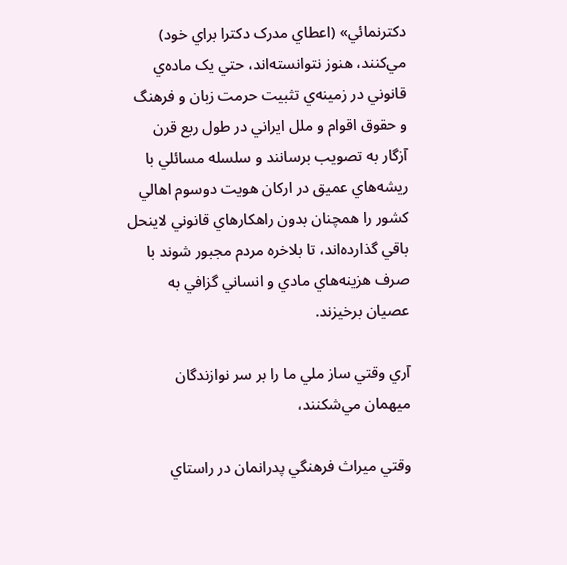دکترنمائي» (اعطاي مدرک دکترا براي خود) مي‌کنند، هنوز نتوانسته‌اند، حتي يک ماده‌ي قانوني در زمينه‌ي تثبيت حرمت زبان و فرهنگ و حقوق اقوام و ملل ايراني در طول ربع قرن آزگار به تصويب برسانند و سلسله‌ مسائلي با ريشه‌هاي عميق در ارکان هويت دوسوم اهالي کشور را همچنان بدون راهکارهاي قانوني لاينحل باقي گذارده‌اند، تا بلاخره مردم مجبور شوند با صرف هزينه‌هاي مادي و انساني گزافي به عصيان برخيزند.

آري وقتي ساز ملي ما را بر سر نوازندگان ميهمان مي‌شکنند،

وقتي ميراث فرهنگي پدرانمان در راستاي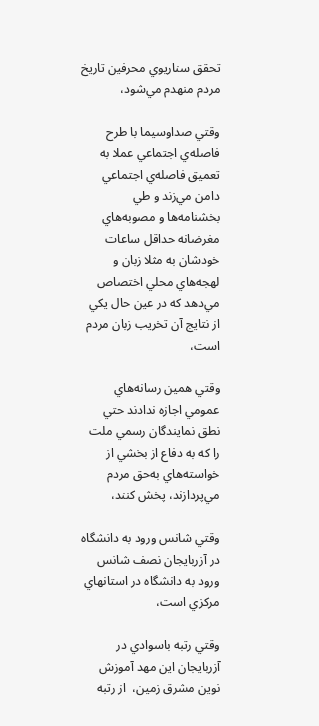تحقق سناريوي محرفين تاريخ مردم منهدم مي‌شود،

وقتي صداوسيما با طرح فاصله‌ي اجتماعي عملا به تعميق فاصله‌ي اجتماعي دامن مي‌زند و طي بخشنامه‌ها و مصوبه‌هاي مغرضانه حداقل ساعات خودشان به مثلا زبان و لهجه‌هاي محلي اختصاص مي‌دهد که در عين حال يکي از نتايج آن تخريب زبان مردم است،

وقتي همين رسانه‌هاي عمومي اجازه ندادند حتي نطق نمايندگان رسمي ملت را که به دفاع از بخشي از خواسته‌هاي به‌حق مردم مي‌پردازند، پخش کنند،

وقتي شانس ورود به دانشگاه در آزربايجان نصف شانس ورود به دانشگاه در استانهاي مرکزي است،

وقتي رتبه باسوادي در آزربايجان اين مهد آموزش نوين مشرق زمين،  از رتبه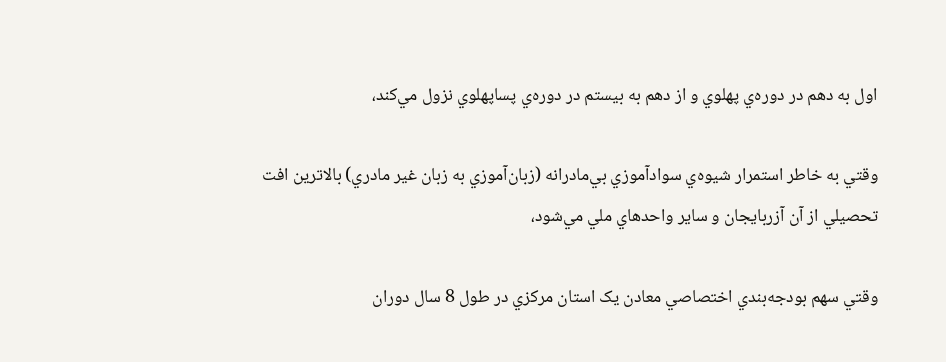اول به دهم در دوره‌ي پهلوي و از دهم به بيستم در دوره‌ي پساپهلوي نزول مي‌کند،

وقتي به خاطر استمرار شيوه‌ي سوادآموزي بي‌مادرانه (زبان‌آموزي به زبان غير مادري) بالاترين افت تحصيلي از آن آزربايجان و ساير واحدهاي ملي مي‌شود،

وقتي سهم بودجه‌بندي اختصاصي معادن يک استان مرکزي در طول 8 سال دوران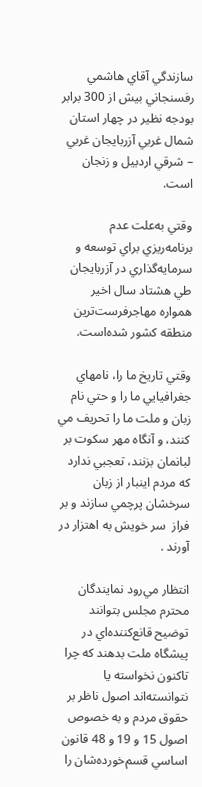سازندگي آقاي هاشمي رفسنجاني بيش از 300 برابر بودجه نظير در چهار استان شمال غربي آزربايجان غربي – شرقي اردبيل و زنجان است.

وقتي به‌علت عدم برنامه‌ريزي براي توسعه و سرمايه‌گذاري در آزربايجان طي هشتاد سال اخير همواره مهاجرفرست‌ترين منطقه کشور شده‌است.

وقتي تاريخ ما را، نامهاي جغرافيايي ما را و حتي نام زبان و ملت ما را تحريف مي کنند، و آنگاه مهر سکوت بر لبانمان بزنند، تعجبي ندارد که مردم اينبار از زبان سرخشان پرچمي سازند و بر فراز  سر خويش به اهتزار در آورند .

انتظار مي‌رود نمايندگان محترم مجلس بتوانند توضيح قانع‌کننده‌اي در پيشگاه ملت بدهند که چرا تاکنون نخواسته‌ يا نتوانسته‌اند اصول ناظر بر حقوق مردم و به خصوص اصول 15 و 19 و 48 قانون اساسي قسم‌خورده‌شان را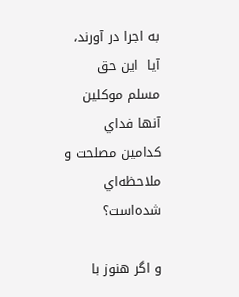به اجرا در آورند، آيا  اين حق مسلم موکلين آنها فداي کدامين مصلحت و ملاحظه‌اي شده‌است؟

و اگر هنوز با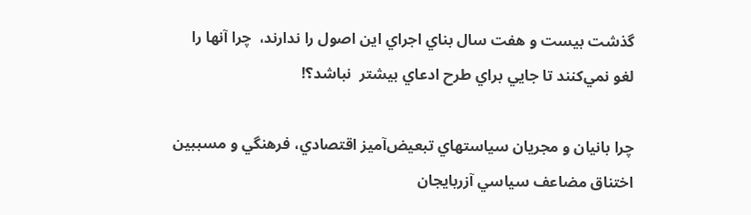گذشت بيست و هفت سال بناي اجراي اين اصول را ندارند،  چرا آنها را لغو نمي‌کنند تا جايي براي طرح ادعاي بيشتر  نباشد؟!

چرا بانيان و مجريان سياستهاي تبعيض‌آميز اقتصادي، فرهنگي و مسببين اختناق مضاعف سياسي آزربايجان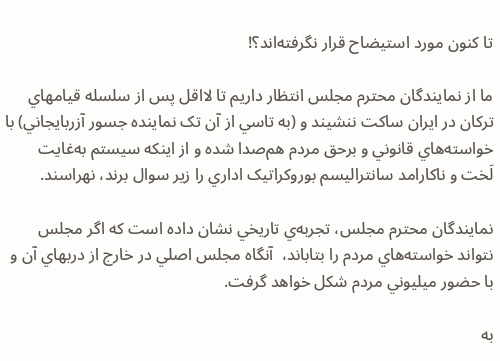تا کنون مورد استيضاح قرار نگرفته‌اند؟!

ما از نمايندگان محترم مجلس انتظار داريم تا لااقل پس از سلسله قيامهاي ترکان در ايران ساکت ننشيند و (به تاسي از آن تک نماينده جسور آزربايجاني) با خواسته‌هاي قانوني و برحق مردم هم‌صدا شده و از اينکه سيستم به‌غايت لَخت و ناکارامد سانتراليسم بوروکراتيک اداري را زير سوال برند، نهراسند.

نمايندگان محترم مجلس، تجربه‌ي تاريخي نشان داده است که اگر مجلس نتواند خواسته‌هاي مردم را بتاباند،  آنگاه مجلس اصلي در خارج از دربهاي آن و با حضور ميليوني مردم شکل خواهد گرفت.

به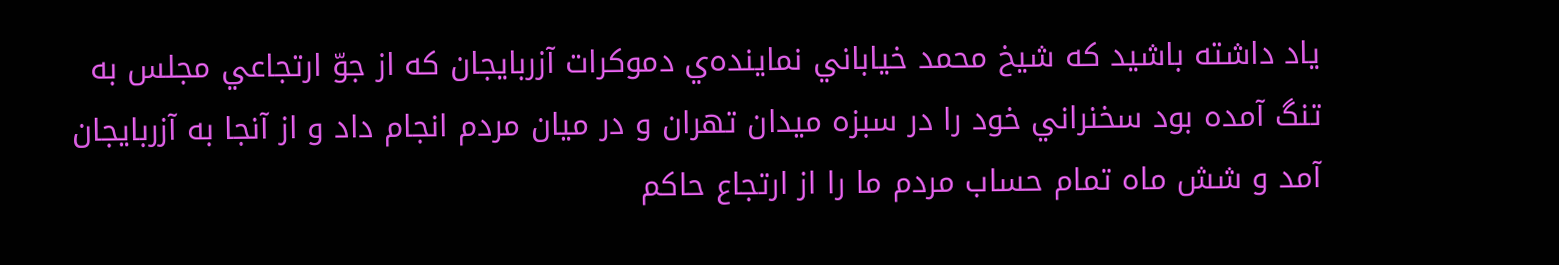ياد داشته باشيد که شيخ محمد خياباني نماينده‌ي دموکرات آزربايجان که از جوّ ارتجاعي مجلس به تنگ آمده بود سخنراني خود را در سبزه ميدان تهران و در ميان مردم انجام داد و از آنجا به آزربايجان آمد و شش ماه تمام حساب مردم ما را از ارتجاع حاکم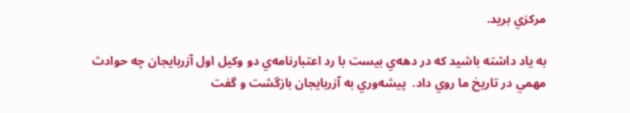مرکزي بريد.

به ياد داشته باشيد که در دهه‌ي بيست با رد اعتبارنامه‌ي دو وکيل اول آزربايجان چه حوادث مهمي در تاريخ ما روي داد.  پيشه‌وري به آزربايجان بازگشت و گفت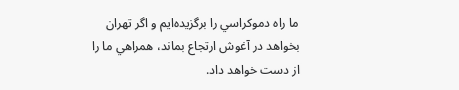ما راه دموکراسي را برگزيده‌ايم و اگر تهران بخواهد در آغوش ارتجاع بماند، همراهي ما را از دست خواهد داد.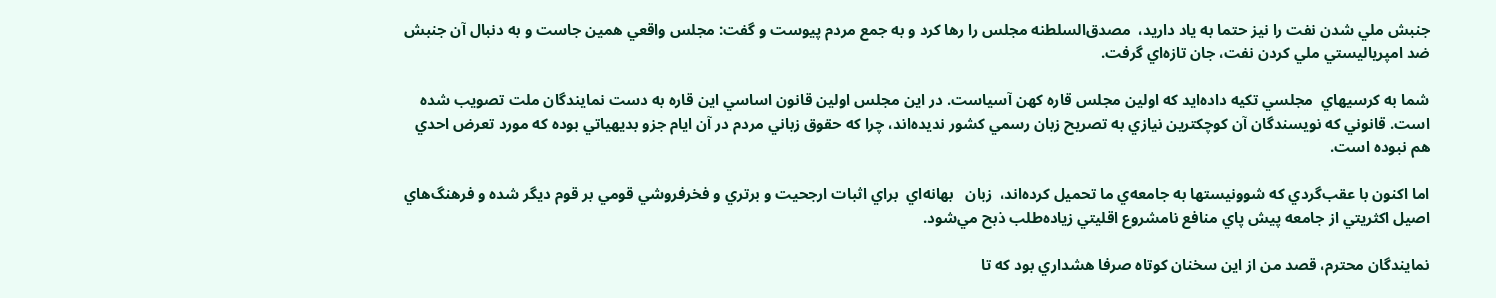جنبش ملي شدن نفت را نيز حتما به ياد داريد،  مصدق‌السلطنه مجلس را رها کرد و به جمع مردم پيوست و گفت: مجلس واقعي همين جاست و به دنبال آن جنبش ضد امپرياليستي ملي کردن نفت، جان تازه‌اي گرفت.

شما به کرسيهاي  مجلسي تکيه داده‌ايد که اولين مجلس قاره کهن آسياست. در اين مجلس اولين قانون اساسي اين قاره به دست نمايندگان ملت تصويب شده است. قانوني که نويسندگان آن کوچکترين نيازي به تصريح زبان رسمي کشور نديده‌اند، چرا که حقوق زباني مردم در آن ايام جزو بديهياتي بوده که مورد تعرض احدي هم نبوده است.

اما اکنون با عقب‌گردي که شوونيستها به جامعه‌ي ما تحميل کرده‌اند،  زبان   بهانه‌اي  براي اثبات ارجحيت و برتري و فخرفروشي قومي بر قوم ديگر شده و فرهنگ‌هاي اصيل اکثريتي از جامعه پيش پاي منافع نامشروع اقليتي زياده‌طلب ذبح مي‌شود.

نمايندگان محترم، قصد من از اين سخنان کوتاه صرفا هشداري بود که تا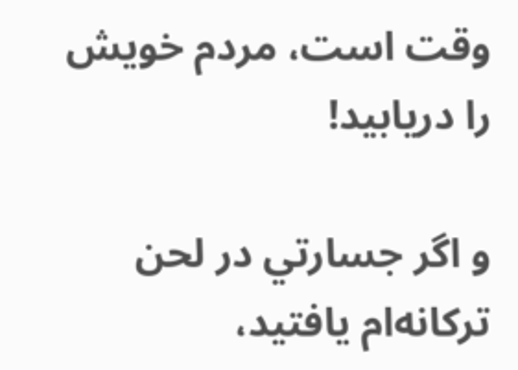وقت است، مردم خويش را دريابيد!

و اگر جسارتي در لحن ترکانه‌ام يافتيد،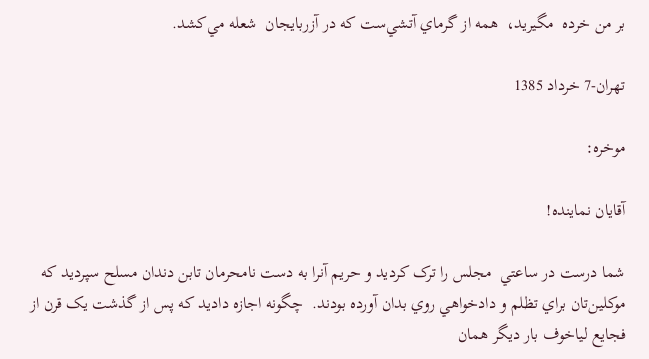بر من خرده  مگيريد،  همه از گرماي آتشي‌ست که در آزربايجان  شعله مي‌کشد.

تهران-7 خرداد 1385

موخره:

آقايان نماينده!

شما درست در ساعتي  مجلس را ترک کرديد و حريم آنرا به دست نامحرمان تا‌بن دندان مسلح سپرديد که موکلين‌تان براي تظلم و دادخواهي روي بدان آورده بودند.  چگونه اجازه داديد که پس از گذشت يک قرن از فجايع لياخوف بار ديگر همان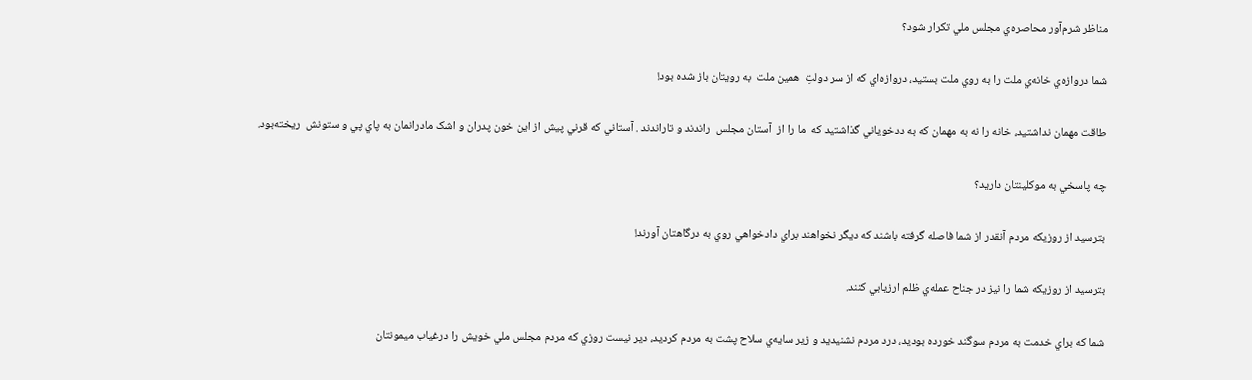مناظر شرم‌آور محاصره‌ي مجلس ملي تکرار شود؟

شما دروازه‌ي خانه‌ي ملت را به روي ملت بستيد، دروازه‌اي که از سر دولتِ  همين ملت  به رويتان باز شده بود!

طاقت مهمان نداشتيد، خانه را نه به مهمان که به ددخوياني گذاشتيد که  ما را از  آستان مجلس  راندند و تاراندند . آستاني که قرني پيش از اين خون پدران و اشک مادرانمان به پاي پي و ستونش  ريخته‌بود.

چه پاسخي به موکلينتان داريد؟

بترسيد از روزيکه مردم آنقدر از شما فاصله گرفته باشند که ديگر نخواهند براي دادخواهي روي به درگاهتان آورند!

بترسيد از روزيکه شما را نيز در جناح عمله‌ي ظلم ارزيابي کنند.

شما که براي خدمت به مردم سوگند خورده بوديد، درد مردم نشنيديد و زير سايه‌ي سلاح پشت به مردم کرديد، دير نيست روزي که مردم مجلس ملي خويش را درغياب ميمونتان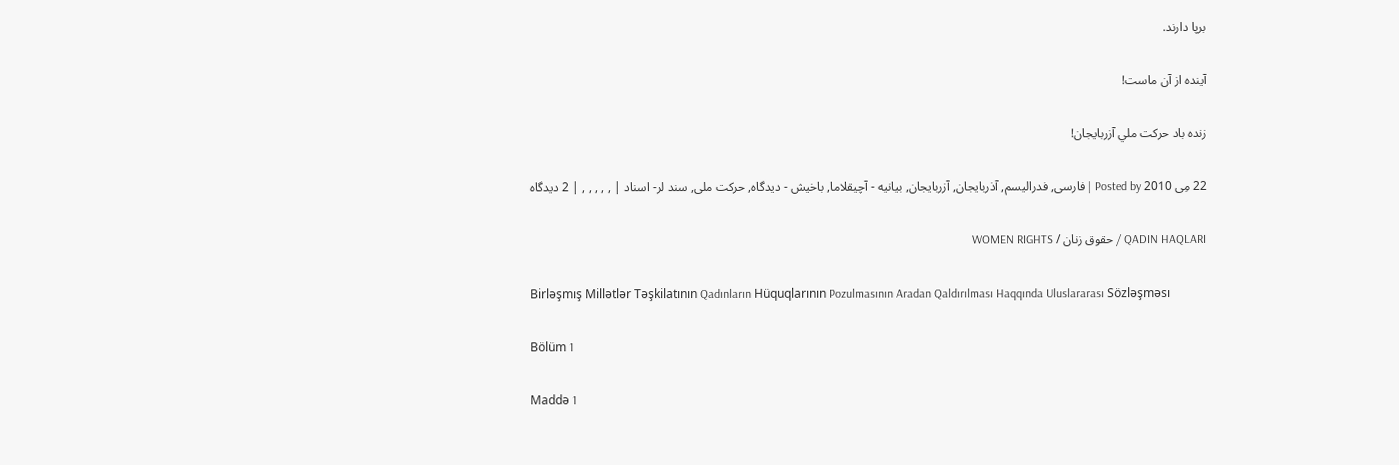برپا دارند.

آينده از آن ماست!

زنده باد حرکت ملي آزربايجان!

22 مِی 2010 Posted by | فارسی, فدرالیسم, آذربایجان, آزربایجان, بیانیه - آچیقلاما, باخیش - دیدگاه, حرکت ملی, سند لر- اسناد | , , , , , | 2 دیدگاه

QADIN HAQLARI / حقوق زنان / WOMEN RIGHTS

Birləşmış Millətlər Təşkilatının Qadınların Hüquqlarının Pozulmasının Aradan Qaldırılması Haqqında Uluslararası Sözləşməsı

Bölüm 1

Maddə 1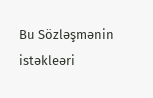Bu Sözləşmənin istəkleəri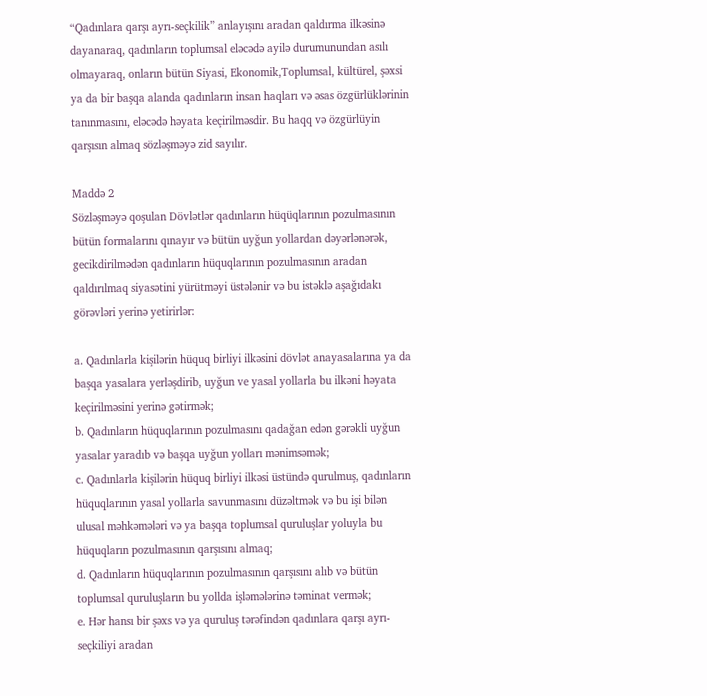“Qadınlara qarşı ayrı-seçkilik” anlayışını aradan qaldırma ilkəsinə dayanaraq, qadınların toplumsal eləcədə ayilə durumunundan asılı olmayaraq, onların bütün Siyasi, Ekonomik,Toplumsal, kültürel, şəxsi ya da bir başqa alanda qadınların insan haqları və əsas özgürlüklərinin tanınmasını, eləcədə həyata keçirilməsdir. Bu haqq və özgürlüyin qarşısın almaq sözləşməyə zid sayılır.

Maddə 2
Sözləşməyə qoşulan Dövlətlər qadınların hüqüqlarının pozulmasının bütün formalarını qınayır və bütün uyğun yollardan dəyərlənərək, gecikdirilmədən qadınların hüquqlarının pozulmasının aradan qaldırılmaq siyasətini yürütməyi üstələnir və bu istəklə aşağıdakı görəvləri yerinə yetirirlər:

a. Qadınlarla kişilərin hüquq birliyi ilkəsini dövlət anayasalarına ya da başqa yasalara yerləşdirib, uyğun ve yasal yollarla bu ilkəni həyata keçirilməsini yerinə gətirmək;
b. Qadınların hüquqlarının pozulmasını qadağan edən gərəkli uyğun yasalar yaradıb və başqa uyğun yolları mənimsəmək;
c. Qadınlarla kişilərin hüquq birliyi ilkəsi üstündə qurulmuş, qadınların hüquqlarının yasal yollarla savunmasını düzəltmək və bu işi bilən ulusal məhkəmələri və ya başqa toplumsal quruluşlar yoluyla bu hüquqların pozulmasının qarşısını almaq;
d. Qadınların hüquqlarının pozulmasının qarşısını alıb və bütün toplumsal quruluşların bu yollda işləmələrinə təminat vermək;
e. Hər hansı bir şəxs və ya quruluş tərəfindən qadınlara qarşı ayrı-seçkiliyi aradan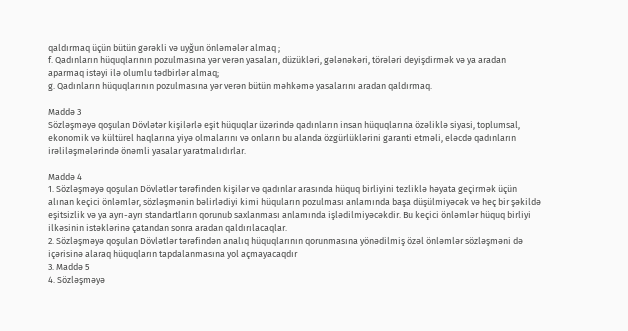qaldırmaq üçün bütün gərəkli və uyğun önləmələr almaq ;
f. Qadınların hüquqlarının pozulmasına yər verən yasaları, düzükləri, gələnəkəri, törələri deyişdirmək və ya aradan aparmaq istəyi ilə olumlu tədbirlər almaq;
g. Qadınların hüquqlarının pozulmasına yər verən bütün məhkəmə yasalarını aradan qaldırmaq.

Maddə 3
Sözləşməyə qoşulan Dövlətər kişilərlə eşit hüquqlar üzərində qadınların insan hüquqlarına özəliklə siyasi, toplumsal, ekonomik və kültürel haqlarına yiyə olmalarını və onların bu alanda özgürlüklərini garanti etməli, eləcdə qadınların irəliləşmələrində önəmli yasalar yaratmalıdırlar.

Maddə 4
1. Sözləşməyə qoşulan Dövlətlər tərəfinden kişilər və qadınlar arasında hüquq birliyini tezliklə həyata geçirmək üçün alınan keçici önləmlər, sözləşmənin bəlirlədiyi kimi hüquların pozulması anlamında başa düşülmiyəcək və heç bir şəkildə eşitsizlik və ya ayrı-ayrı standartların qorunub saxlanması anlamında işlədilmiyəcəkdir. Bu keçici önləmlər hüquq birliyi ilkəsinin istəklərinə çatandan sonra aradan qaldırılacaqlar.
2. Sözləşməyə qoşulan Dövlətlər tərəfindən analıq hüquqlarının qorunmasına yönədilmiş özəl önləmlər sözləşməni də içərisinə alaraq hüquqların tapdalanmasına yol açmayacaqdır
3. Maddə 5
4. Sözləşməyə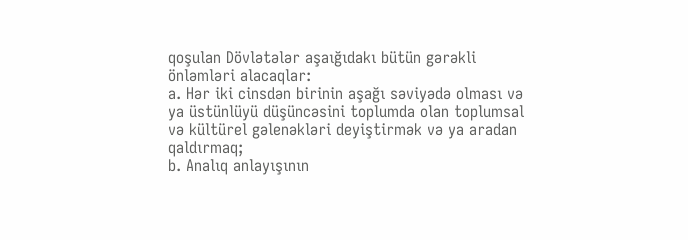qoşulan Dövlətələr aşaığıdakı bütün gərəkli önləmləri alacaqlar:
a. Hər iki cinsdən birinin aşağı səviyədə olması və ya üstünlüyü düşüncəsini toplumda olan toplumsal və kültürel gəlenəkləri deyiştirmək və ya aradan qaldırmaq;
b. Analıq anlayışının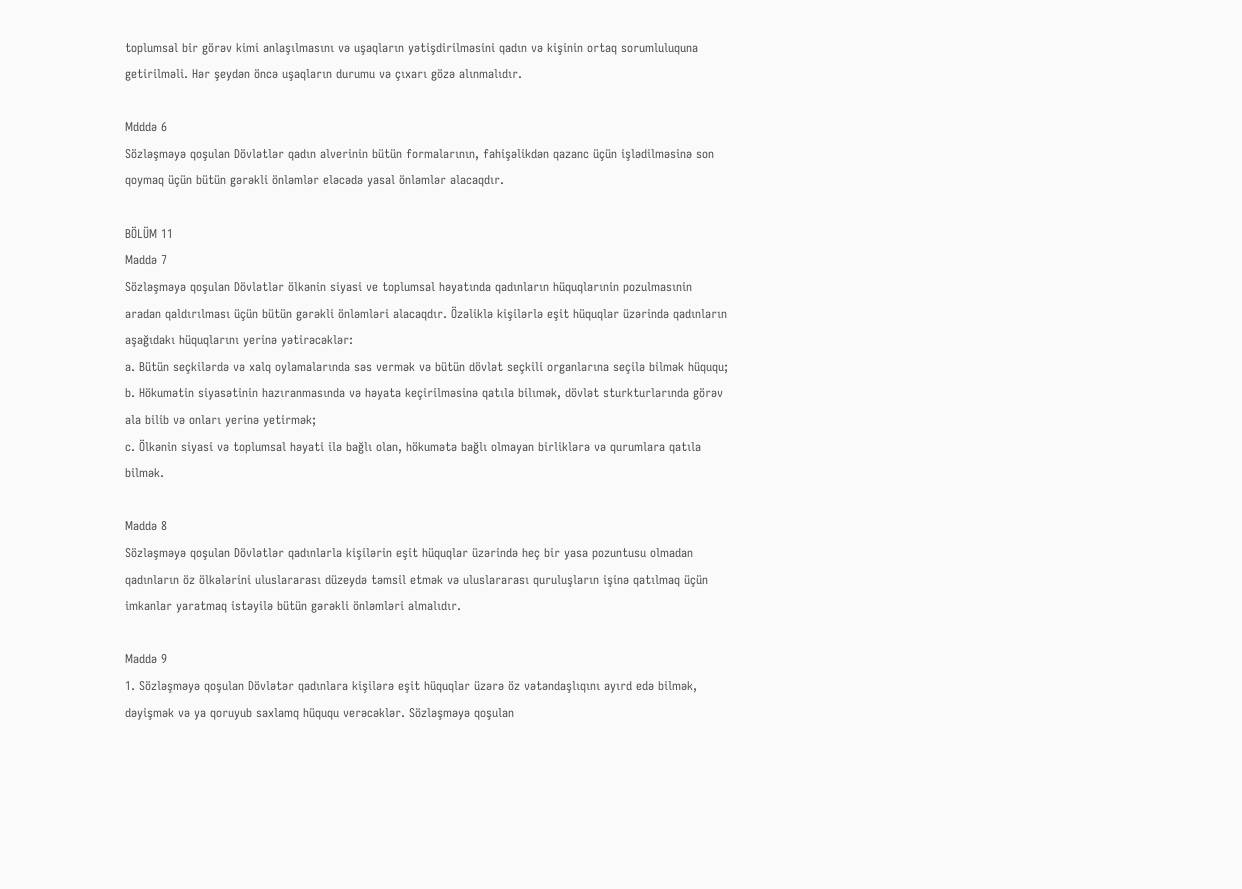toplumsal bir görəv kimi anlaşılmasını və uşaqların yətişdirilməsini qadın və kişinin ortaq sorumluluquna getirilməli. Hər şeydən öncə uşaqların durumu və çıxarı gözə alınmalıdır.

Mdddə 6
Sözləşməyə qoşulan Dövlətlər qadın alverinin bütün formalarının, fahişəlikdən qazanc üçün işlədilməsinə son qoymaq üçün bütün gərəkli önləmlər eləcədə yasal önləmlər alacaqdır.

BÖLÜM 11
Maddə 7
Sözləşməyə qoşulan Dövlətlər ölkənin siyasi ve toplumsal həyatında qadınların hüquqlarınin pozulmasınin aradan qaldırılması üçün bütün gərəkli önləmləri alacaqdır. Özəliklə kişilərlə eşit hüquqlar üzərində qadınların aşağıdakı hüquqlarını yerinə yətirəcəklər:
a. Bütün seçkilərdə və xalq oylamalarında səs vermək və bütün dövlət seçkili organlarına seçilə bilmək hüququ;
b. Hökumətin siyasətinin hazıranmasında və həyata keçirilməsinə qatıla bilımək, dövlət sturkturlarında görəv ala bilib və onları yerinə yetirmək;
c. Ölkənin siyasi və toplumsal həyati ilə bağlı olan, hökumətə bağlı olmayan birliklərə və qurumlara qatıla bilmək.

Maddə 8
Sözləşməyə qoşulan Dövlətlər qadınlarla kişilərin eşit hüquqlar üzərində heç bir yasa pozuntusu olmadan qadınların öz ölkələrini uluslararası düzeydə təmsil etmək və uluslararası quruluşların işinə qatılmaq üçün imkanlar yaratmaq istəyilə bütün gərəkli önləmləri almalıdır.

Maddə 9
1. Sözləşməyə qoşulan Dövlətər qadınlara kişilərə eşit hüquqlar üzərə öz vətəndaşlıqını ayırd edə bilmək, dəyişmək və ya qoruyub saxlamq hüququ verəcəklər. Sözləşməyə qoşulan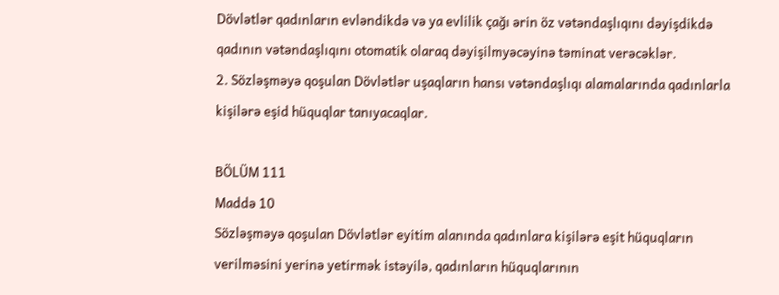Dövlətlər qadınların evləndikdə və ya evlilik çağı ərin öz vətəndaşlıqını dəyişdikdə qadının vətəndaşlıqını otomatik olaraq dəyişilmyəcəyinə təminat verəcəklər.
2. Sözləşməyə qoşulan Dövlətlər uşaqların hansı vətəndaşlıqı alamalarında qadınlarla kişilərə eşid hüquqlar tanıyacaqlar.

BÖLÜM 111
Maddə 10
Sözləşməyə qoşulan Dövlətlər eyitim alanında qadınlara kişilərə eşit hüquqların verilməsini yerinə yetirmək istəyilə, qadınların hüquqlarının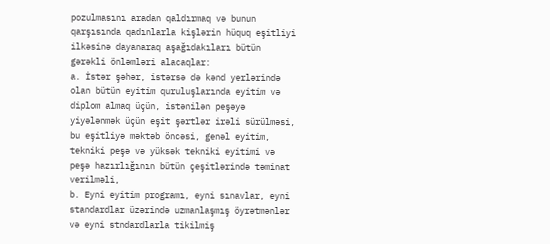pozulmasını aradan qaldırmaq və bunun qarşısında qadınlarla kişlərin hüquq eşitliyi ilkəsinə dayanaraq aşağıdakıları bütün gərəkli önləmləri alacaqlar:
a. İstər şəhər, istərsə də kənd yerlərində olan bütün eyitim quruluşlarında eyitim və diplom almaq üçün, istənilən peşəyə yiyələnmək üçün eşit şərtlər irəli sürülməsi, bu eşitliyə məktəb öncəsi, genəl eyitim, tekniki peşə və yüksək tekniki eyitimi və peşə hazırlığının bütün çeşitlərində təminat verilməli,
b. Eyni eyitim programı, eyni sınavlar, eyni standardlar üzərində uzmanlaşmış öyrətmənlər və eyni stndardlarla tikilmiş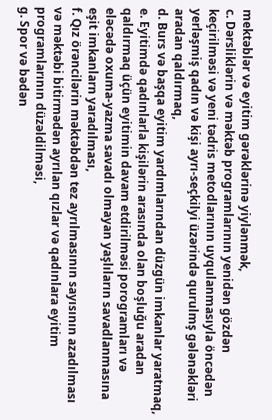mektəblər və eyitim gərəklərinə yiylənmək,
c. Dərsliklərin və məktəb programlarının yenidən gözdən keçirilməsi və yeni tədris metodlarının uyqulanmasıyla öncədən yerləşmiş qadın və kişi ayrı-seçkilyi üzərində qurulmş gələnəkləri aradan qaldırmaq,
d. Burs və başqa eyitim yardımlarından düzgün imkanlar yaratmaq,
e. Eyitimdə qadınlarla kişilərin arasında olan boşluğu aradan qaldırmaq üçün eyitimin davam etdirilməsi porogramları və eləcədə oxuma-yazma savadı olmayan yaşlıların savadlanmasına eşit imkanlarn yaradılması,
f. Qız örəncilərin məktəbdən tez ayrılmasının sayısının azadılması və məktəbi bitirmədən ayrılan qızlar və qadınlara eyitim programlarının düzəldilməsi,
g. Spor və bədən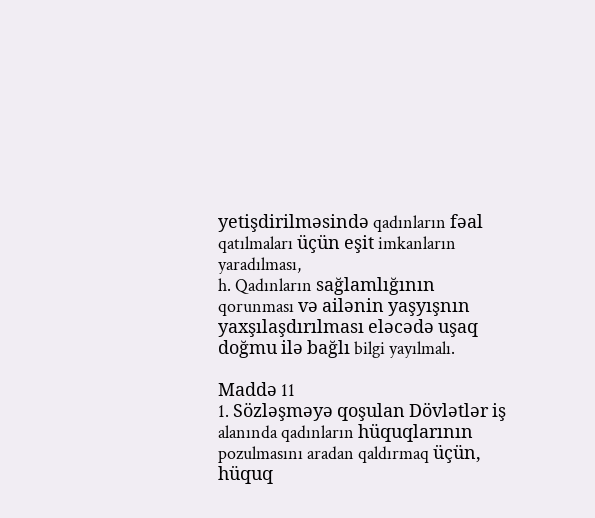yetişdirilməsində qadınların fəal qatılmaları üçün eşit imkanların yaradılması,
h. Qadınların sağlamlığının qorunması və ailənin yaşyışnın yaxşılaşdırılması eləcədə uşaq doğmu ilə bağlı bilgi yayılmalı.

Maddə 11
1. Sözləşməyə qoşulan Dövlətlər iş alanında qadınların hüquqlarının pozulmasını aradan qaldırmaq üçün, hüquq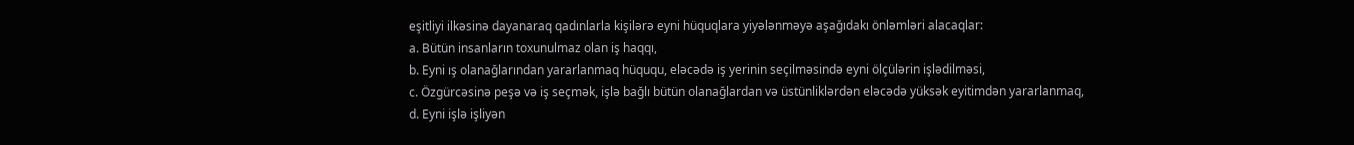eşitliyi ilkəsinə dayanaraq qadınlarla kişilərə eyni hüquqlara yiyələnməyə aşağıdakı önləmləri alacaqlar:
a. Bütün insanların toxunulmaz olan iş haqqı,
b. Eyni ış olanağlarından yararlanmaq hüququ, eləcədə iş yerinin seçilməsində eyni ölçülərin işlədilməsi,
c. Özgürcəsinə peşə və iş seçmək, işlə bağlı bütün olanağlardan və üstünliklərdən eləcədə yüksək eyitimdən yararlanmaq,
d. Eyni işlə işliyən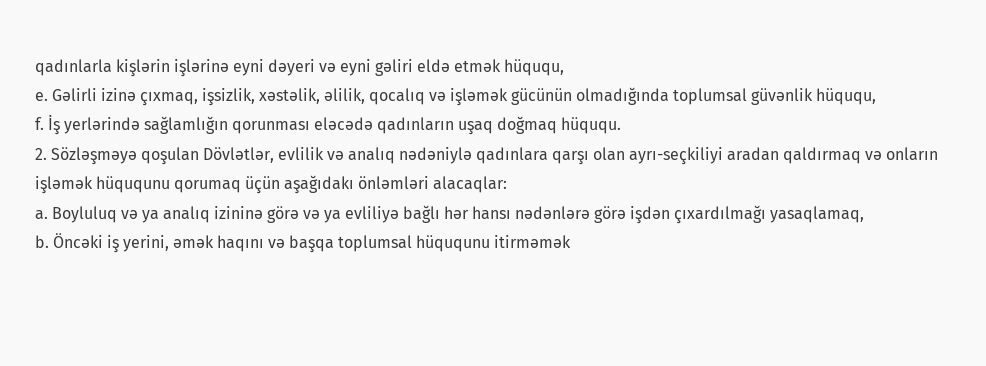qadınlarla kişlərin işlərinə eyni dəyeri və eyni gəliri eldə etmək hüququ,
e. Gəlirli izinə çıxmaq, işsizlik, xəstəlik, əlilik, qocalıq və işləmək gücünün olmadığında toplumsal güvənlik hüququ,
f. İş yerlərində sağlamlığın qorunması eləcədə qadınların uşaq doğmaq hüququ.
2. Sözləşməyə qoşulan Dövlətlər, evlilik və analıq nədəniylə qadınlara qarşı olan ayrı-seçkiliyi aradan qaldırmaq və onların işləmək hüququnu qorumaq üçün aşağıdakı önləmləri alacaqlar:
a. Boyluluq və ya analıq izininə görə və ya evliliyə bağlı hər hansı nədənlərə görə işdən çıxardılmağı yasaqlamaq,
b. Öncəki iş yerini, əmək haqını və başqa toplumsal hüququnu itirməmək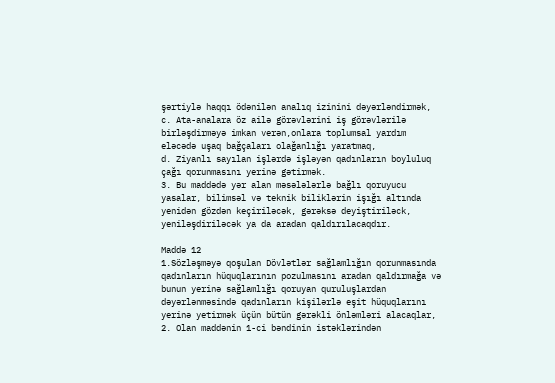şərtiylə haqqı ödənilən analıq izinini dəyərləndirmək,
c. Ata-analara öz ailə görəvlərini iş görəvlərilə birləşdirməyə imkan verən,onlara toplumsal yardım eləcədə uşaq bağçaları olağanlığı yaratmaq,
d. Ziyanlı sayılan işlərdə işləyən qadınların boyluluq çağı qorunmasını yerinə gətirmək.
3. Bu maddədə yər alan məsələlərlə bağlı qoruyucu yasalar, bilimsəl və teknik biliklərin işığı altında yenidən gözdən keçiriləcək, gərəksə deyiştiriləck, yeniləşdiriləcək ya da aradan qaldırılacaqdır.

Maddə 12
1.Sözləşməyə qoşulan Dövlətlər sağlamlığın qorunmasında qadınların hüquqlarının pozulmasını aradan qaldırmağa və bunun yerinə sağlamlığı qoruyan quruluşlardan dəyərlənməsində qadınların kişilərlə eşit hüquqlarını yerinə yetirmək üçün bütün gərəkli önləmləri alacaqlar,
2. Olan maddənin 1-ci bəndinin istəklərindən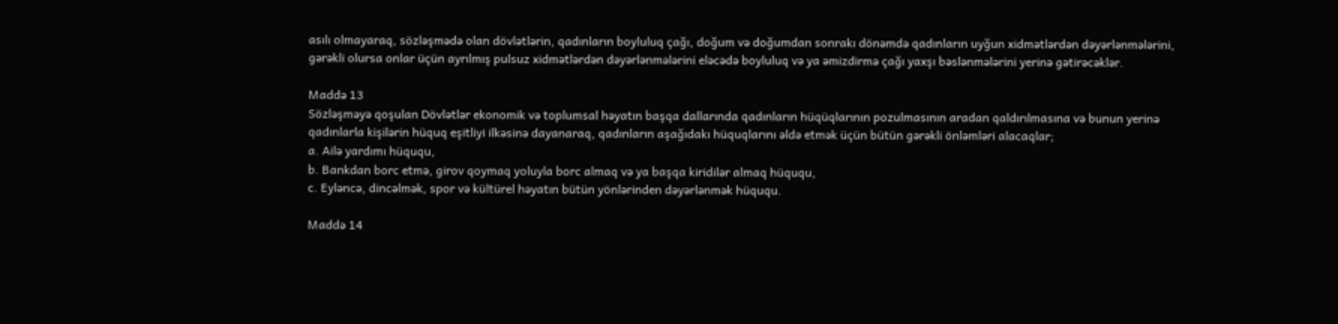asılı olmayaraq, sözləşmədə olan dövlətlərin, qadınların boyluluq çağı, doğum və doğumdan sonrakı dönəmdə qadınların uyğun xidmətlərdən dəyərlənmələrini, gərəkli olursa onlar üçün ayrılmış pulsuz xidmətlərdən dəyərlənmələrini eləcədə boyluluq və ya əmizdirmə çağı yaxşı bəslənmələrini yerinə gətirəcəklər.

Maddə 13
Sözləşməyə qoşulan Dövlətlər ekonomik və toplumsal həyatın başqa dallarında qadınların hüqüqlarının pozulmasının aradan qaldırılmasına və bunun yerinə qadınlarla kişilərin hüquq eşitliyi ilkəsinə dayanaraq, qadınların aşağıdakı hüquqlarını əldə etmək üçün bütün gərəkli önləmləri alacaqlar;
a. Ailə yardımı hüququ,
b. Bankdan borc etmə, girov qoymaq yoluyla borc almaq və ya başqa kiridilər almaq hüququ,
c. Eyləncə, dincəlmək, spor və kültürel həyatın bütün yönlərinden dəyərlənmək hüququ.

Maddə 14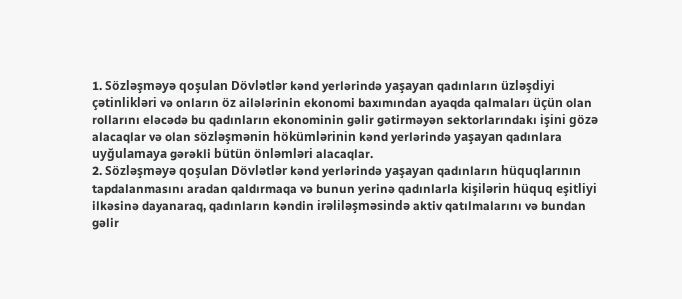1. Sözləşməyə qoşulan Dövlətlər kənd yerlərində yaşayan qadınların üzləşdiyi çətinlikləri və onların öz ailələrinin ekonomi baxımından ayaqda qalmaları üçün olan rollarını eləcədə bu qadınların ekonominin gəlir gətirməyən sektorlarındakı işini gözə alacaqlar və olan sözləşmənin hökümlərinin kənd yerlərində yaşayan qadınlara uyğulamaya gərəkli bütün önləmləri alacaqlar.
2. Sözləşməyə qoşulan Dövlətlər kənd yerlərində yaşayan qadınların hüquqlarının tapdalanmasını aradan qaldırmaqa və bunun yerinə qadınlarla kişilərin hüquq eşitliyi ilkəsinə dayanaraq, qadınların kəndin irəliləşməsində aktiv qatılmalarını və bundan gəlir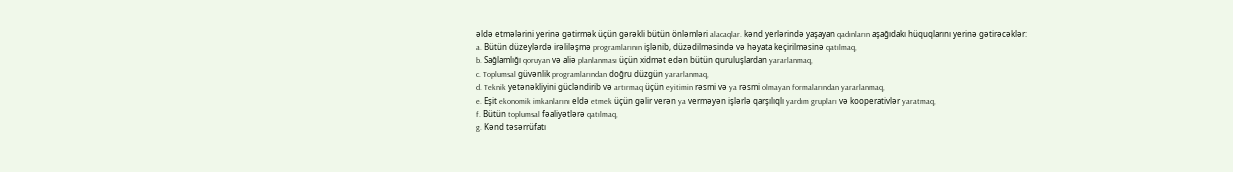əldə etmələrini yerinə gətirmək üçün gərəkli bütün önləmləri alacaqlar. kənd yerlərində yaşayan qadınların aşağıdakı hüquqlarını yerinə gətirəcəklər:
a. Bütün düzeylərdə irəliləşmə programlarının işlənib, düzədilməsində və həyata keçirilməsinə qatılmaq,
b. Sağlamlığı qoruyan və aliə planlanması üçün xidmət edən bütün quruluşlardan yararlanmaq,
c. Toplumsal güvənlik programlarından doğru düzgün yararlanmaq,
d. Teknik yetənəkliyini gücləndirib və artırmaq üçün eyitimin rəsmi və ya rəsmi olmayan formalarından yararlanmaq,
e. Eşit ekonomik imkanlarını eldə etmek üçün gəlir verən ya verməyən işlərlə qarşılıqlı yardım grupları və kooperativlər yaratmaq,
f. Bütün toplumsal fəaliyətlərə qatılmaq,
g. Kənd təsərrüfatı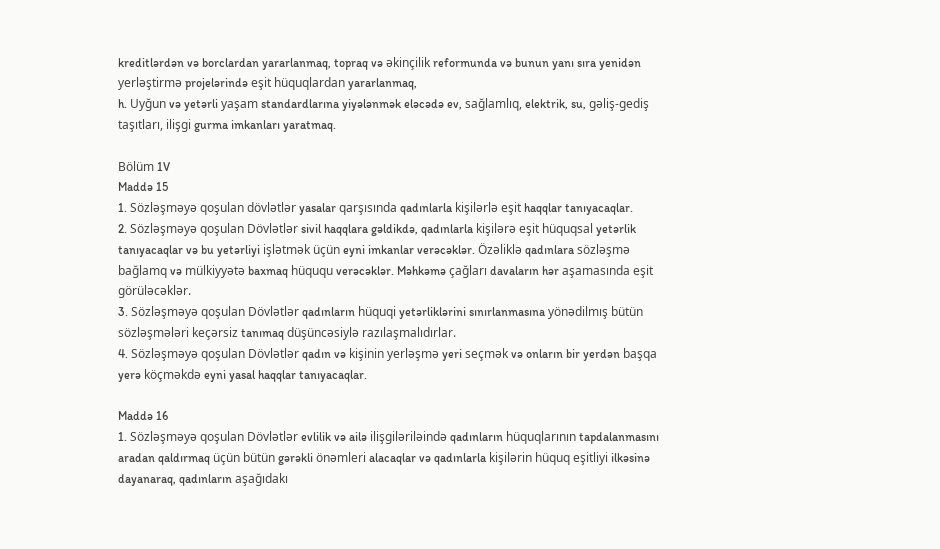kreditlərdən və borclardan yararlanmaq, topraq və əkinçilik reformunda və bunun yanı sıra yenidən yerləştirmə projelərində eşit hüquqlardan yararlanmaq,
h. Uyğun və yetərli yaşam standardlarına yiyələnmək eləcədə ev, sağlamlıq, elektrik, su, gəliş-gediş taşıtları, ilişgi gurma imkanları yaratmaq.

Bölüm 1V
Maddə 15
1. Sözləşməyə qoşulan dövlətlər yasalar qarşısında qadınlarla kişilərlə eşit haqqlar tanıyacaqlar.
2. Sözləşməyə qoşulan Dövlətlər sivil haqqlara gəldikdə, qadınlarla kişilərə eşit hüquqsal yetərlik tanıyacaqlar və bu yetərliyi işlətmək üçün eyni imkanlar verəcəklər. Özəliklə qadınlara sözləşmə bağlamq və mülkiyyətə baxmaq hüququ verəcəklər. Məhkəmə çağları davaların hər aşamasında eşit görüləcəklər.
3. Sözləşməyə qoşulan Dövlətlər qadınların hüquqi yetərliklərini sınırlanmasına yönədilmış bütün sözləşmələri keçərsiz tanımaq düşüncəsiylə razılaşmalıdırlar.
4. Sözləşməyə qoşulan Dövlətlər qadın və kişinin yerləşmə yeri seçmək və onların bir yerdən başqa yerə köçməkdə eyni yasal haqqlar tanıyacaqlar.

Maddə 16
1. Sözləşməyə qoşulan Dövlətlər evlilik və ailə ilişgiləriləində qadınların hüquqlarının tapdalanmasını aradan qaldırmaq üçün bütün gərəkli önəmleri alacaqlar və qadınlarla kişilərin hüquq eşitliyi ilkəsinə dayanaraq, qadınların aşağıdakı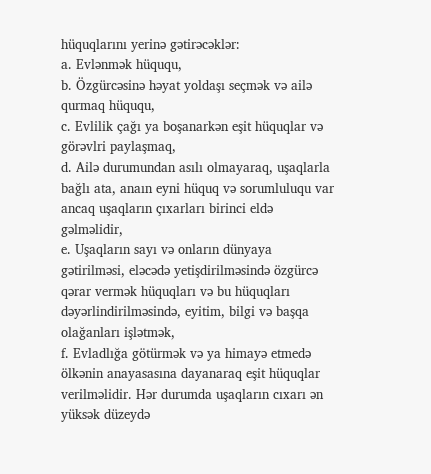hüquqlarını yerinə gətirəcəklər:
a. Evlənmək hüququ,
b. Özgürcəsinə həyat yoldaşı seçmək və ailə qurmaq hüququ,
c. Evlilik çağı ya boşanarkən eşit hüquqlar və görəvlri paylaşmaq,
d. Ailə durumundan asılı olmayaraq, uşaqlarla bağlı ata, anaın eyni hüquq və sorumluluqu var ancaq uşaqların çıxarları birinci eldə gəlməlidir,
e. Uşaqların sayı və onların dünyaya gətirilməsi, eləcədə yetişdirilməsində özgürcə qərar vermək hüquqları və bu hüquqları dəyərlindirilməsində, eyitim, bilgi və başqa olağanları işlətmək,
f. Evladlığa götürmək və ya himayə etmedə ölkənin anayasasına dayanaraq eşit hüquqlar verilməlidir. Hər durumda uşaqların cıxarı ən yüksək düzeydə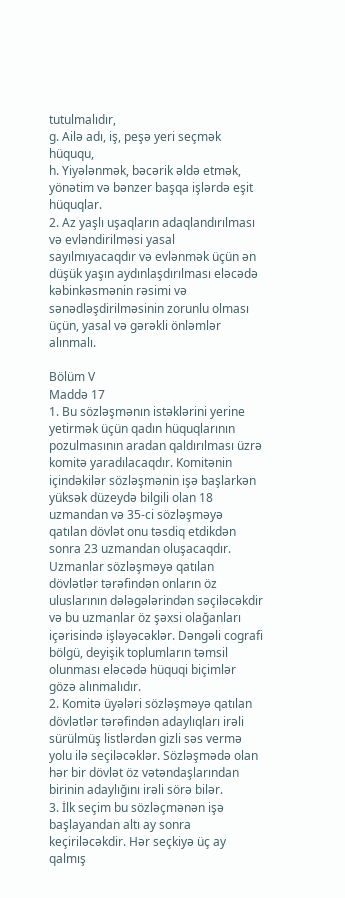tutulmalıdır,
g. Ailə adı, iş, peşə yeri seçmək hüququ,
h. Yiyələnmək, bəcərik əldə etmək, yönətim və bənzer başqa işlərdə eşit hüquqlar.
2. Az yaşlı uşaqların adaqlandırılması və evləndirilməsi yasal sayılmıyacaqdır və evlənmək üçün ən düşük yaşın aydınlaşdırılması eləcədə kəbinkəsmənin rəsimi və sənədləşdirilməsinin zorunlu olması üçün, yasal və gərəkli önləmlər alınmalı.

Bölüm V
Maddə 17
1. Bu sözləşmənın istəklərini yerine yetirmək üçün qadın hüquqlarının pozulmasının aradan qaldırılması üzrə komitə yaradılacaqdır. Komitənin içindəkilər sözləşmənin işə başlarkən yüksək düzeydə bilgili olan 18 uzmandan və 35-ci sözləşməyə qatılan dövlət onu təsdiq etdikdən sonra 23 uzmandan oluşacaqdır.
Uzmanlar sözləşməyə qatılan dövlətlər tərəfindən onların öz uluslarının dələgələrindən səçiləcəkdir və bu uzmanlar öz şəxsi olağanları içərisində işləyəcəklər. Dəngəli cografi bölgü, deyişik toplumların təmsil olunması eləcədə hüquqi biçimlər gözə alınmalıdır.
2. Komitə üyələri sözləşməyə qatılan dövlətlər tərəfindən adaylıqları irəli sürülmüş listlərdən gizli səs vermə yolu ilə seçiləcəklər. Sözləşmədə olan hər bir dövlət öz vətəndaşlarından birinin adaylığını irəli sörə bilər.
3. İlk seçim bu sözləçmənən işə başlayandan altı ay sonra keçiriləcəkdir. Hər seçkiyə üç ay qalmış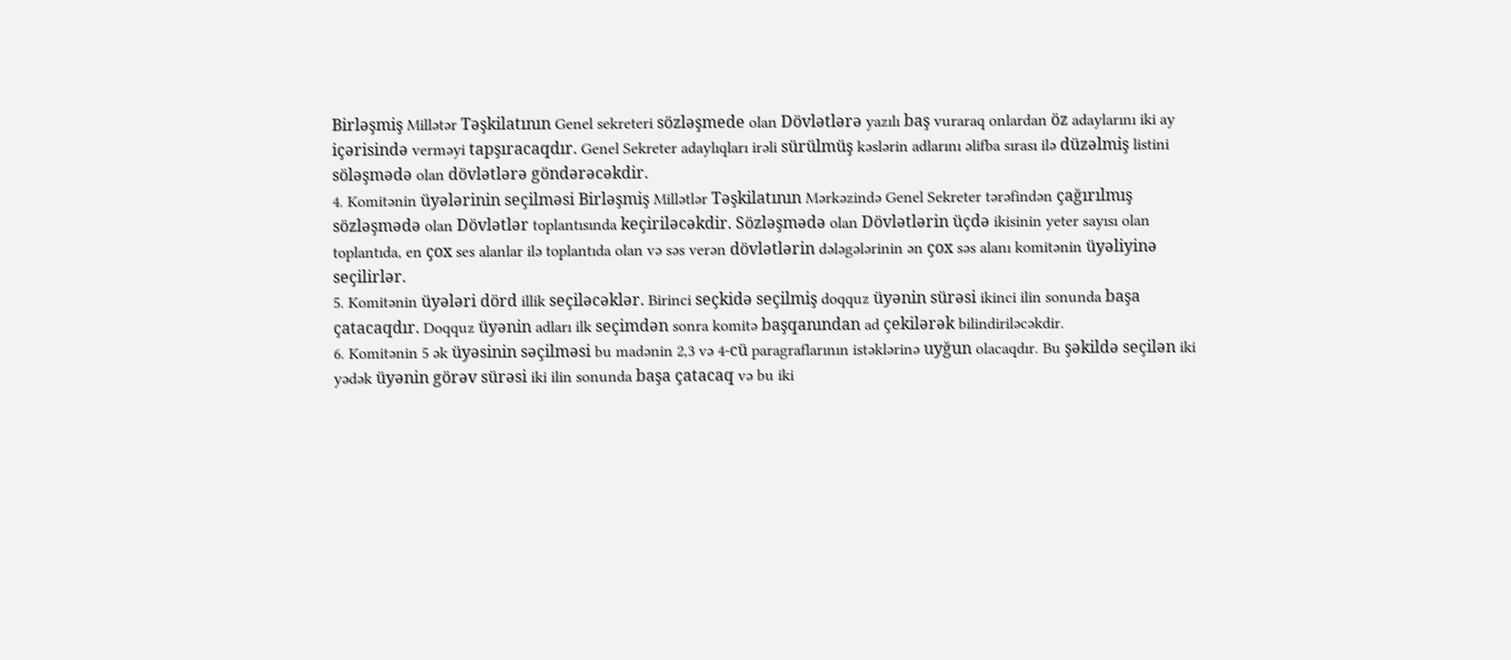Birləşmiş Millətər Təşkilatının Genel sekreteri sözləşmede olan Dövlətlərə yazılı baş vuraraq onlardan öz adaylarını iki ay içərisində verməyi tapşıracaqdır. Genel Sekreter adaylıqları irəli sürülmüş kəslərin adlarını əlifba sırası ilə düzəlmiş listini söləşmədə olan dövlətlərə göndərəcəkdir.
4. Komitənin üyələrinin seçilməsi Birləşmiş Millətlər Təşkilatının Mərkəzində Genel Sekreter tərəfindən çağırılmış sözləşmədə olan Dövlətlər toplantısında keçiriləcəkdir. Sözləşmədə olan Dövlətlərin üçdə ikisinin yeter sayısı olan toplantıda, en çox ses alanlar ilə toplantıda olan və səs verən dövlətlərin dələgələrinin ən çox səs alanı komitənin üyəliyinə seçilirlər.
5. Komitənin üyələri dörd illik seçiləcəklər. Birinci seçkidə seçilmiş doqquz üyənin sürəsi ikinci ilin sonunda başa çatacaqdır. Doqquz üyənin adları ilk seçimdən sonra komitə başqanından ad çekilərək bilindiriləcəkdir.
6. Komitənin 5 ək üyəsinin səçilməsi bu madənin 2,3 və 4-cü paragraflarının istəklərinə uyğun olacaqdır. Bu şəkildə seçilən iki yədək üyənin görəv sürəsi iki ilin sonunda başa çatacaq və bu iki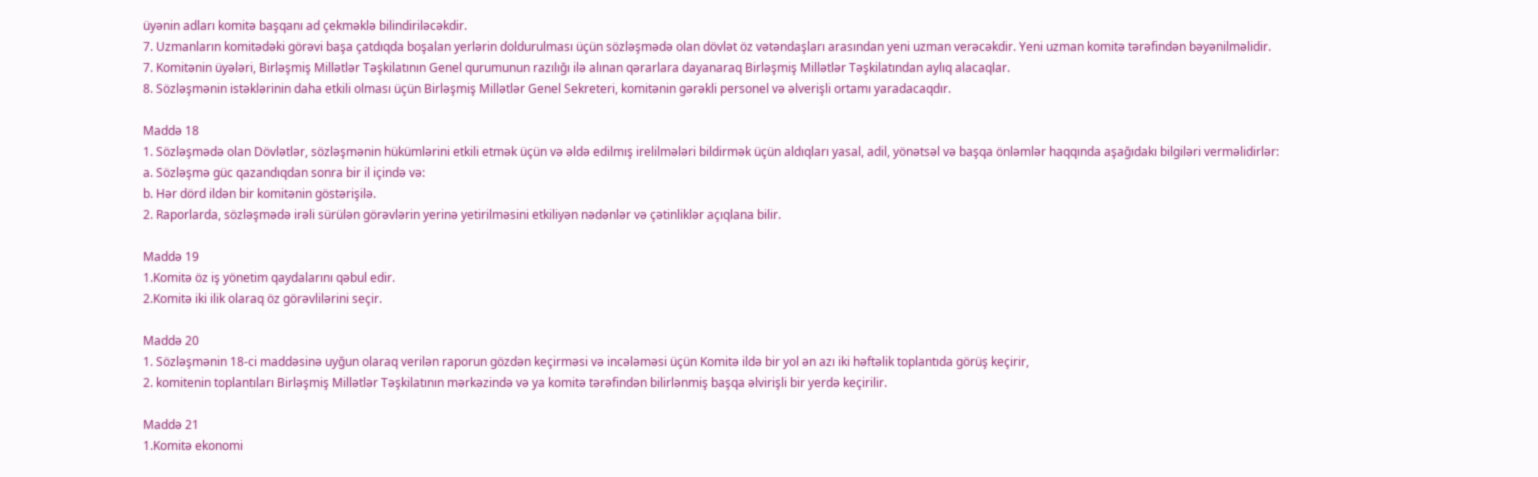üyənin adları komitə başqanı ad çekməklə bilindiriləcəkdir.
7. Uzmanların komitədəki görəvi başa çatdıqda boşalan yerlərin doldurulması üçün sözləşmədə olan dövlət öz vətəndaşları arasından yeni uzman verəcəkdir. Yeni uzman komitə tərəfindən bəyənilməlidir.
7. Komitənin üyələri, Birləşmiş Millətlər Təşkilatının Genel qurumunun razılığı ilə alınan qərarlara dayanaraq Birləşmiş Millətlər Təşkilatından aylıq alacaqlar.
8. Sözləşmənin istəklərinin daha etkili olması üçün Birləşmiş Millətlər Genel Sekreteri, komitənin gərəkli personel və əlverişli ortamı yaradacaqdır.

Maddə 18
1. Sözləşmədə olan Dövlətlər, sözləşmənin hükümlərini etkili etmək üçün və əldə edilmış irelilmələri bildirmək üçün aldıqları yasal, adil, yönətsəl və başqa önləmlər haqqında aşağıdakı bilgiləri verməlidirlər:
a. Sözləşmə güc qazandıqdan sonra bir il içində və:
b. Hər dörd ildən bir komitənin göstərişilə.
2. Raporlarda, sözləşmədə irəli sürülən görəvlərin yerinə yetirilməsini etkiliyən nədənlər və çətinliklər açıqlana bilir.

Maddə 19
1.Komitə öz iş yönetim qaydalarını qəbul edir.
2.Komitə iki ilik olaraq öz görəvlilərini seçir.

Maddə 20
1. Sözləşmənin 18-ci maddəsinə uyğun olaraq verilən raporun gözdən keçirməsi və incələməsi üçün Komitə ildə bir yol ən azı iki həftəlik toplantıda görüş keçirir,
2. komitenin toplantıları Birləşmiş Millətlər Təşkilatının mərkəzində və ya komitə tərəfindən bilirlənmiş başqa əlvirişli bir yerdə keçirilir.

Maddə 21
1.Komitə ekonomi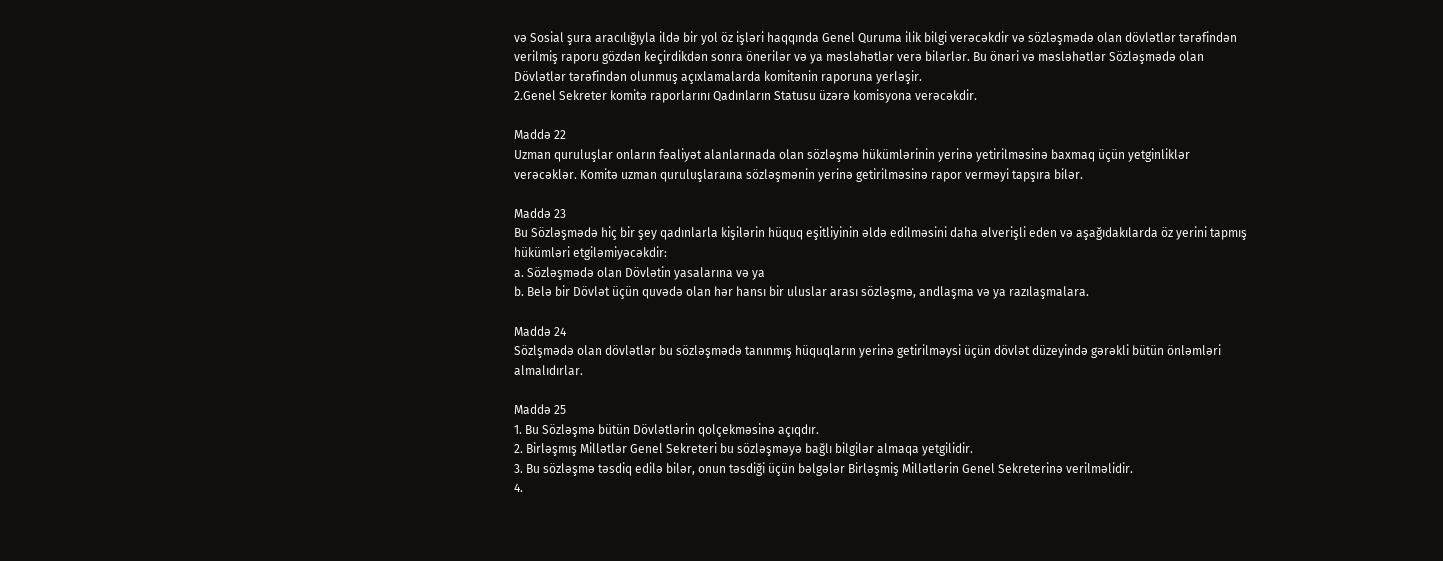və Sosial şura aracılığıyla ildə bir yol öz işləri haqqında Genel Quruma ilik bilgi verəcəkdir və sözləşmədə olan dövlətlər tərəfindən verilmiş raporu gözdən keçirdikdən sonra önerilər və ya məsləhətlər verə bilərlər. Bu önəri və məsləhətlər Sözləşmədə olan Dövlətlər tərəfindən olunmuş açıxlamalarda komitənin raporuna yerləşir.
2.Genel Sekreter komitə raporlarını Qadınların Statusu üzərə komisyona verəcəkdir.

Maddə 22
Uzman quruluşlar onların fəaliyət alanlarınada olan sözləşmə hükümlərinin yerinə yetirilməsinə baxmaq üçün yetginliklər verəcəklər. Komitə uzman quruluşlaraına sözləşmənin yerinə getirilməsinə rapor verməyi tapşıra bilər.

Maddə 23
Bu Sözləşmədə hiç bir şey qadınlarla kişilərin hüquq eşitliyinin əldə edilməsini daha əlverişli eden və aşağıdakılarda öz yerini tapmış hükümləri etgiləmiyəcəkdir:
a. Sözləşmədə olan Dövlətin yasalarına və ya
b. Belə bir Dövlət üçün quvədə olan hər hansı bir uluslar arası sözləşmə, andlaşma və ya razılaşmalara.

Maddə 24
Sözlşmədə olan dövlətlər bu sözləşmədə tanınmış hüquqların yerinə getirilməysi üçün dövlət düzeyində gərəkli bütün önləmləri almalıdırlar.

Maddə 25
1. Bu Sözləşmə bütün Dövlətlərin qolçekməsinə açıqdır.
2. Birləşmış Millətlər Genel Sekreteri bu sözləşməyə bağlı bilgilər almaqa yetgilidir.
3. Bu sözləşmə təsdiq edilə bilər, onun təsdiği üçün bəlgələr Birləşmiş Millətlərin Genel Sekreterinə verilməlidir.
4.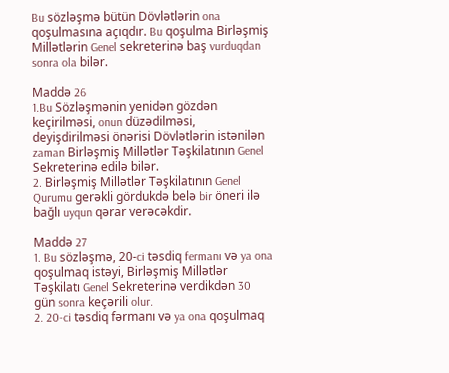Bu sözləşmə bütün Dövlətlərin ona qoşulmasına açıqdır. Bu qoşulma Birləşmiş Millətlərin Genel sekreterinə baş vurduqdan sonra ola bilər.

Maddə 26
1.Bu Sözləşmənin yenidən gözdən keçirilməsi, onun düzədilməsi, deyişdirilməsi önərisi Dövlətlərin istənilən zaman Birləşmiş Millətlər Təşkilatının Genel Sekreterinə edilə bilər.
2. Birləşmiş Millətlər Təşkilatının Genel Qurumu gerəkli gördukdə belə bir öneri ilə bağlı uyqun qərar verəcəkdir.

Maddə 27
1. Bu sözləşmə, 20-ci təsdiq fermanı və ya ona qoşulmaq istəyi, Birləşmiş Millətlər Təşkilatı Genel Sekreterinə verdikdən 30 gün sonra keçərili olur.
2. 20-ci təsdiq fərmanı və ya ona qoşulmaq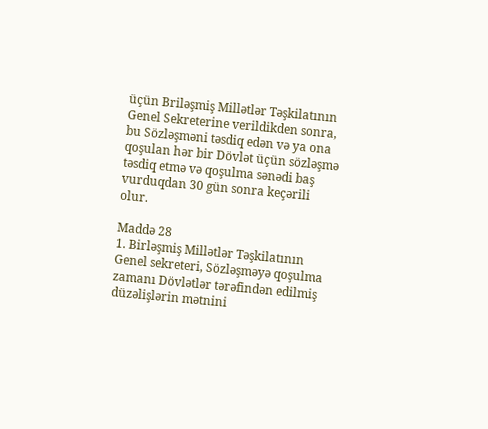üçün Briləşmiş Millətlər Təşkilatının Genel Sekreterine verildikden sonra, bu Sözləşməni təsdiq edən və ya ona qoşulan hər bir Dövlət üçün sözləşmə təsdiq etmə və qoşulma sənədi baş vurduqdan 30 gün sonra keçərili olur.

Maddə 28
1. Birləşmiş Millətlər Təşkilatının Genel sekreteri, Sözləşməyə qoşulma zamanı Dövlətlər tərəfindən edilmiş düzəlişlərin mətnini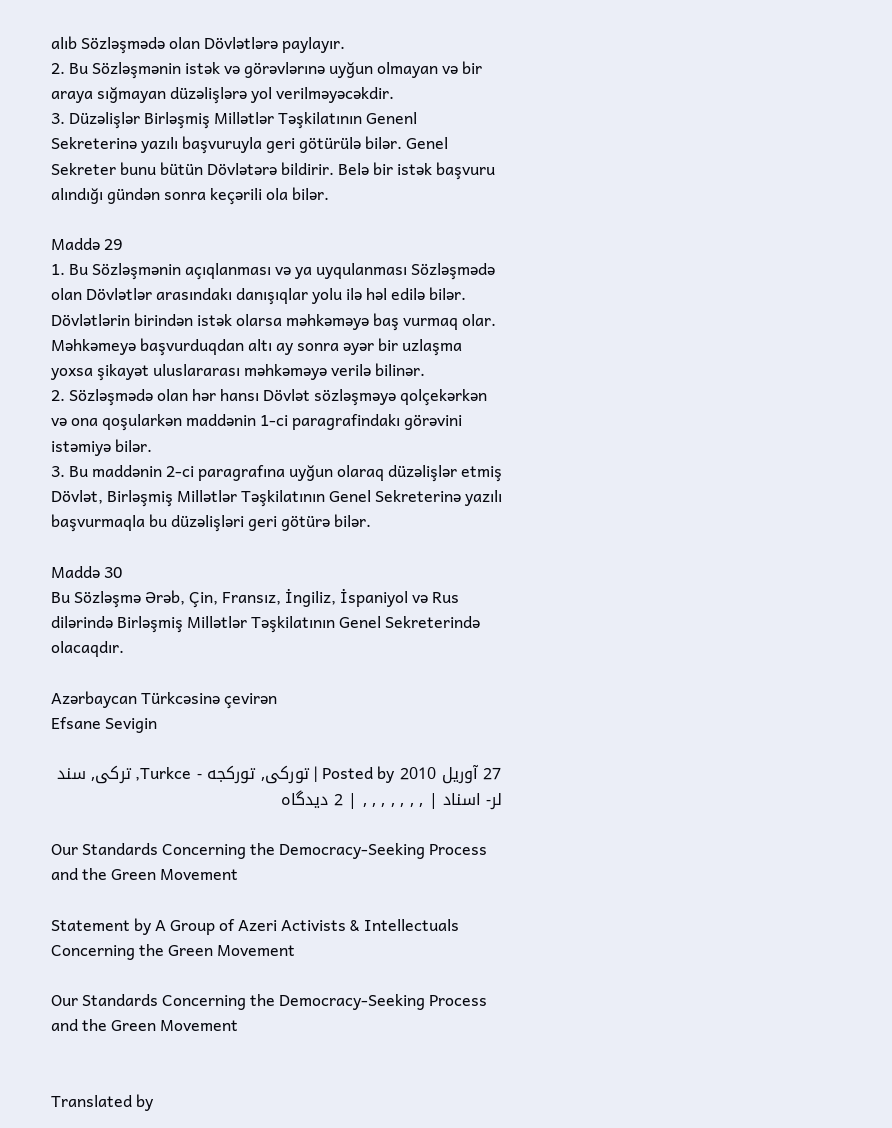alıb Sözləşmədə olan Dövlətlərə paylayır.
2. Bu Sözləşmənin istək və görəvlərınə uyğun olmayan və bir araya sığmayan düzəlişlərə yol verilməyəcəkdir.
3. Düzəlişlər Birləşmiş Millətlər Təşkilatının Genenl Sekreterinə yazılı başvuruyla geri götürülə bilər. Genel Sekreter bunu bütün Dövlətərə bildirir. Belə bir istək başvuru alındığı gündən sonra keçərili ola bilər.

Maddə 29
1. Bu Sözləşmənin açıqlanması və ya uyqulanması Sözləşmədə olan Dövlətlər arasındakı danışıqlar yolu ilə həl edilə bilər. Dövlətlərin birindən istək olarsa məhkəməyə baş vurmaq olar. Məhkəmeyə başvurduqdan altı ay sonra əyər bir uzlaşma yoxsa şikayət uluslararası məhkəməyə verilə bilinər.
2. Sözləşmədə olan hər hansı Dövlət sözləşməyə qolçekərkən və ona qoşularkən maddənin 1-ci paragrafindakı görəvini istəmiyə bilər.
3. Bu maddənin 2-ci paragrafına uyğun olaraq düzəlişlər etmiş Dövlət, Birləşmiş Millətlər Təşkilatının Genel Sekreterinə yazılı başvurmaqla bu düzəlişləri geri götürə bilər.

Maddə 30
Bu Sözləşmə Ərəb, Çin, Fransız, İngiliz, İspaniyol və Rus dilərində Birləşmiş Millətlər Təşkilatının Genel Sekreterində olacaqdır.

Azərbaycan Türkcəsinə çevirən
Efsane Sevigin

27 آوریل 2010 Posted by | تورکی, تورکجه - Turkce, ترکی, سند لر- اسناد | , , , , , , , | 2 دیدگاه

Our Standards Concerning the Democracy-Seeking Process and the Green Movement

Statement by A Group of Azeri Activists & Intellectuals Concerning the Green Movement

Our Standards Concerning the Democracy-Seeking Process and the Green Movement


Translated by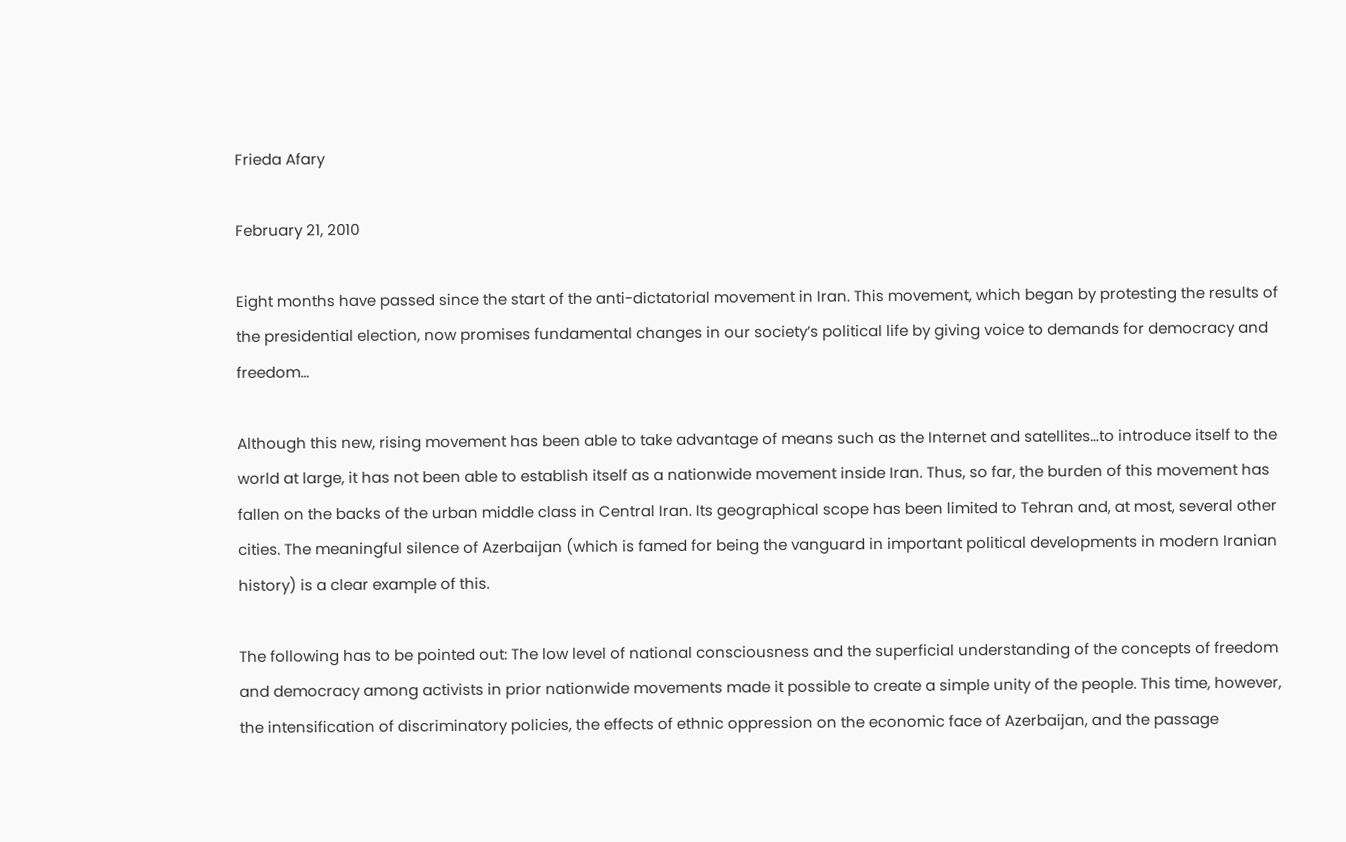Frieda Afary

February 21, 2010

Eight months have passed since the start of the anti-dictatorial movement in Iran. This movement, which began by protesting the results of the presidential election, now promises fundamental changes in our society’s political life by giving voice to demands for democracy and freedom…

Although this new, rising movement has been able to take advantage of means such as the Internet and satellites…to introduce itself to the world at large, it has not been able to establish itself as a nationwide movement inside Iran. Thus, so far, the burden of this movement has fallen on the backs of the urban middle class in Central Iran. Its geographical scope has been limited to Tehran and, at most, several other cities. The meaningful silence of Azerbaijan (which is famed for being the vanguard in important political developments in modern Iranian history) is a clear example of this.

The following has to be pointed out: The low level of national consciousness and the superficial understanding of the concepts of freedom and democracy among activists in prior nationwide movements made it possible to create a simple unity of the people. This time, however, the intensification of discriminatory policies, the effects of ethnic oppression on the economic face of Azerbaijan, and the passage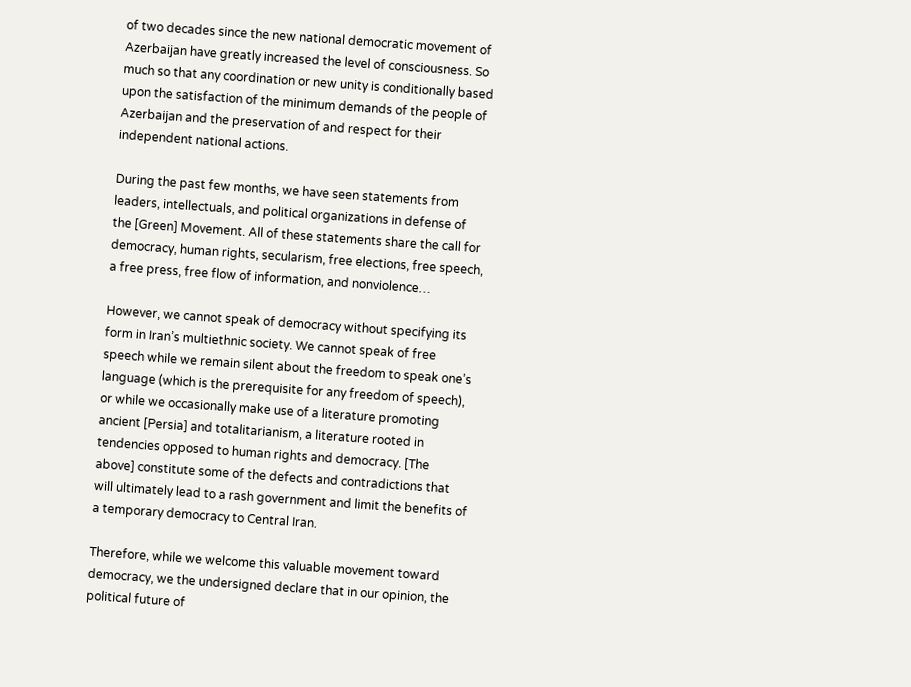of two decades since the new national democratic movement of Azerbaijan have greatly increased the level of consciousness. So much so that any coordination or new unity is conditionally based upon the satisfaction of the minimum demands of the people of Azerbaijan and the preservation of and respect for their independent national actions.

During the past few months, we have seen statements from leaders, intellectuals, and political organizations in defense of the [Green] Movement. All of these statements share the call for democracy, human rights, secularism, free elections, free speech, a free press, free flow of information, and nonviolence…

However, we cannot speak of democracy without specifying its form in Iran’s multiethnic society. We cannot speak of free speech while we remain silent about the freedom to speak one’s language (which is the prerequisite for any freedom of speech), or while we occasionally make use of a literature promoting ancient [Persia] and totalitarianism, a literature rooted in tendencies opposed to human rights and democracy. [The above] constitute some of the defects and contradictions that will ultimately lead to a rash government and limit the benefits of a temporary democracy to Central Iran.

Therefore, while we welcome this valuable movement toward democracy, we the undersigned declare that in our opinion, the political future of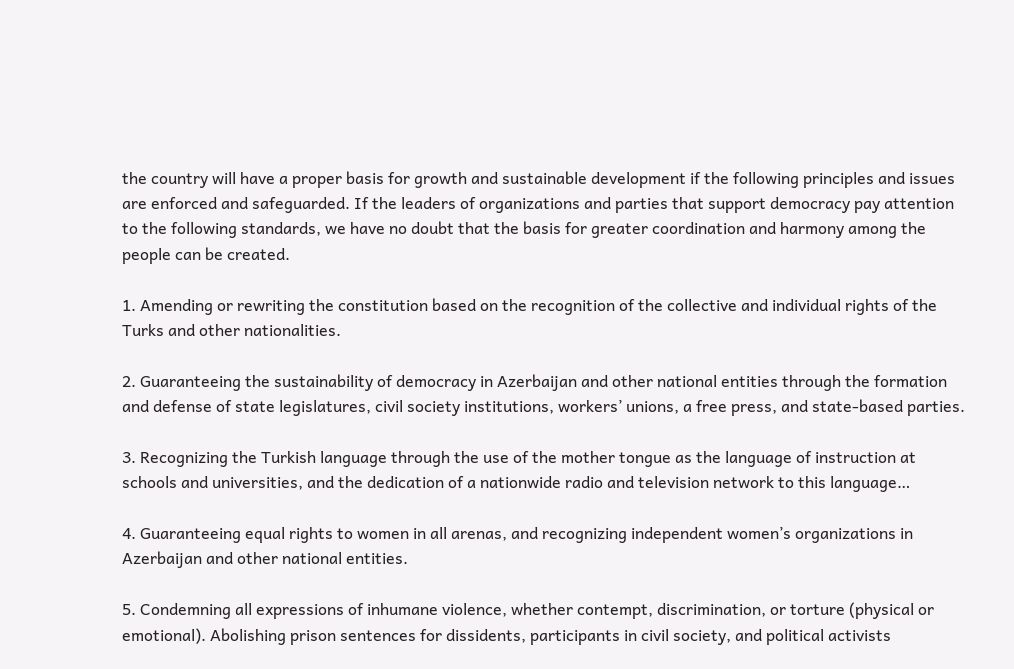the country will have a proper basis for growth and sustainable development if the following principles and issues are enforced and safeguarded. If the leaders of organizations and parties that support democracy pay attention to the following standards, we have no doubt that the basis for greater coordination and harmony among the people can be created.

1. Amending or rewriting the constitution based on the recognition of the collective and individual rights of the Turks and other nationalities.

2. Guaranteeing the sustainability of democracy in Azerbaijan and other national entities through the formation and defense of state legislatures, civil society institutions, workers’ unions, a free press, and state-based parties.

3. Recognizing the Turkish language through the use of the mother tongue as the language of instruction at schools and universities, and the dedication of a nationwide radio and television network to this language…

4. Guaranteeing equal rights to women in all arenas, and recognizing independent women’s organizations in Azerbaijan and other national entities.

5. Condemning all expressions of inhumane violence, whether contempt, discrimination, or torture (physical or emotional). Abolishing prison sentences for dissidents, participants in civil society, and political activists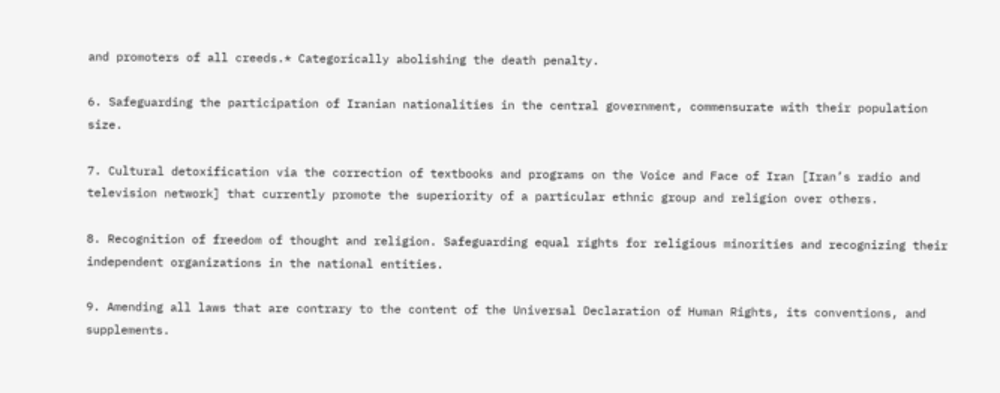and promoters of all creeds.* Categorically abolishing the death penalty.

6. Safeguarding the participation of Iranian nationalities in the central government, commensurate with their population size.

7. Cultural detoxification via the correction of textbooks and programs on the Voice and Face of Iran [Iran’s radio and television network] that currently promote the superiority of a particular ethnic group and religion over others.

8. Recognition of freedom of thought and religion. Safeguarding equal rights for religious minorities and recognizing their independent organizations in the national entities.

9. Amending all laws that are contrary to the content of the Universal Declaration of Human Rights, its conventions, and supplements.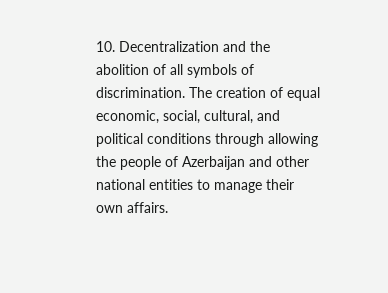10. Decentralization and the abolition of all symbols of discrimination. The creation of equal economic, social, cultural, and political conditions through allowing the people of Azerbaijan and other national entities to manage their own affairs.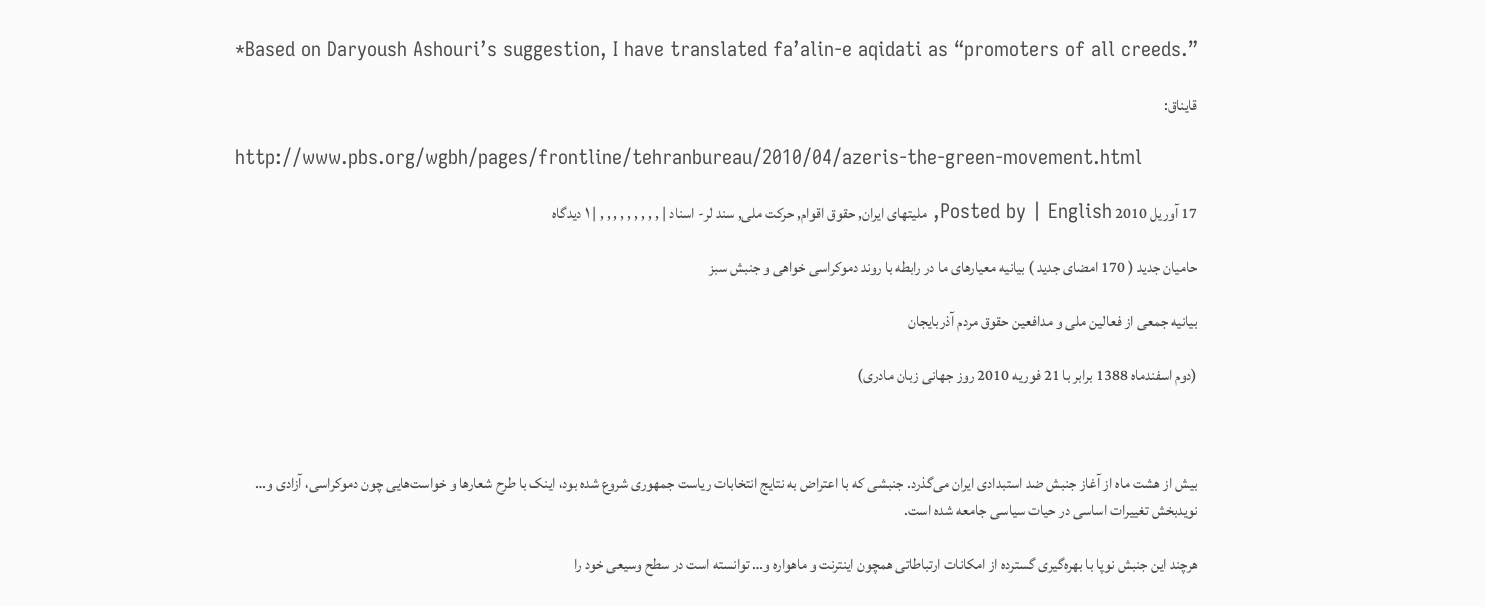*Based on Daryoush Ashouri’s suggestion, I have translated fa’alin-e aqidati as “promoters of all creeds.”

قایناق:

http://www.pbs.org/wgbh/pages/frontline/tehranbureau/2010/04/azeris-the-green-movement.html

17 آوریل 2010 Posted by | English, ملیتهای ایران, حقوق اقوام, حرکت ملی, سند لر- اسناد | , , , , , , , , , | ۱ دیدگاه

حامیان جدید ( 170 امضای جدید ) بیانیه معیارهای ما در رابطه با روند دموکراسی‌ خواهی و جنبش سبز

بیانیه جمعی از فعالین ملی و مدافعین حقوق مردم آذربایجان

(دوم اسفندماه 1388 برابر با 21 فوریه 2010 روز جهانی زبان مادری)



بیش از هشت ماه از آغاز جنبش ضد استبدادی ایران می‌گذرد. جنبشی که با اعتراض به نتایج انتخابات ریاست جمهوری شروع شده بود، اینک با طرح شعارها و خواست‌هایی چون دموکراسی، آزادی و… نویدبخش تغییرات اساسی در حیات سیاسی جامعه شده است.

هرچند این جنبش نوپا با بهره‌گیری گسترده از امکانات ارتباطاتی همچون اینترنت و ماهواره و… توانسته است در سطح وسیعی خود را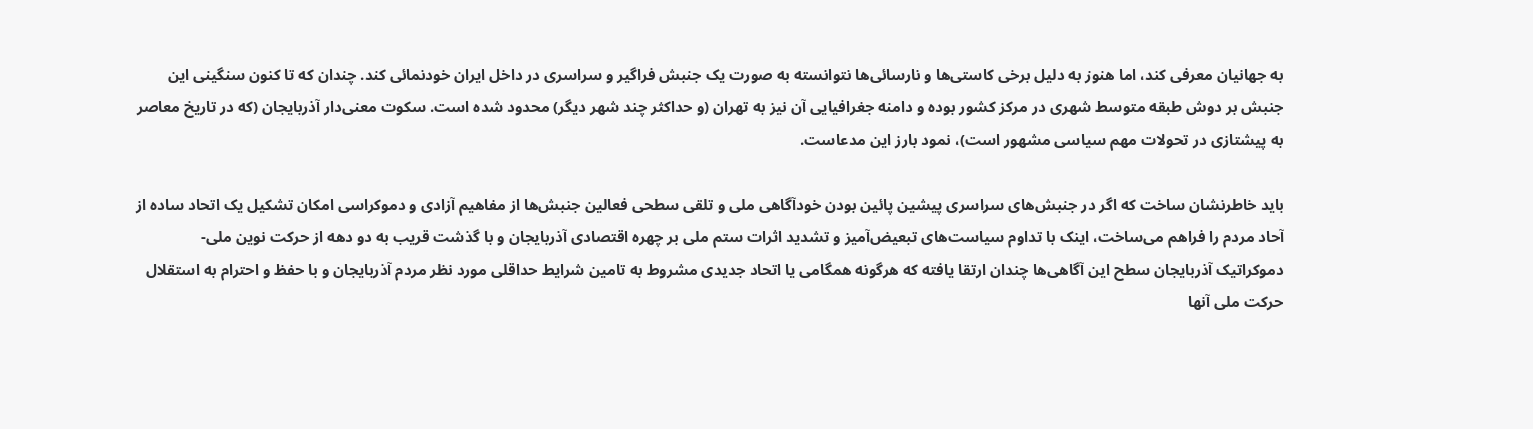به جهانیان معرفی کند، اما هنوز به دلیل برخی کاستی‌ها و نارسائی‌ها نتوانسته به صورت یک جنبش فراگیر و سراسری در داخل ایران خودنمائی کند. چندان که تا کنون سنگینی این جنبش بر دوش طبقه متوسط شهری در مرکز کشور بوده و دامنه جغرافیایی آن نیز به تهران (و حداکثر چند شهر دیگر) محدود شده است. سکوت معنی‌دار آذربایجان (که در تاریخ معاصر به پیشتازی در تحولات مهم سیاسی مشهور است)، نمود بارز این مدعاست.

باید خاطرنشان ساخت که اگر در جنبش‌های سراسری پیشین پائین بودن خودآگاهی ملی و تلقی سطحی فعالین جنبش‌ها از مفاهیم آزادی و دموکراسی امکان تشکیل یک اتحاد ساده از آحاد مردم را فراهم می‌ساخت، اینک با تداوم سیاست‌های تبعیض‌آمیز و تشدید اثرات ستم ملی بر چهره اقتصادی آذربایجان و با گذشت قریب به دو دهه از حرکت نوین ملی- دموکراتیک آذربایجان سطح این آگاهی‌ها چندان ارتقا یافته که هرگونه همگامی یا اتحاد جدیدی مشروط به تامین شرایط حداقلی مورد نظر مردم آذربایجان و با حفظ و احترام به استقلال حرکت ملی آنها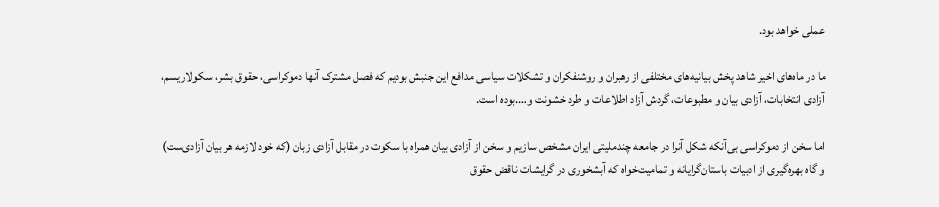عملی خواهد بود.

ما در ماه‌های اخیر شاهد پخش بیانیه‌های مختلفی از رهبران و روشنفکران و تشکلات سیاسی مدافع این جنبش بودیم که فصل مشترک آنها دموکراسی، حقوق بشر، سکولاریسم، آزادی انتخابات، آزادی بیان و مطبوعات، گردش آزاد اطلاعات و طرد خشونت و….بوده است.

اما سخن از دموکراسی بی‌آنکه شکل آنرا در جامعه چندملیتی ایران مشخص سازیم و سخن از آزادی بیان همراه با سکوت در مقابل آزادی زبان (که خود لازمه هر بیان آزادی‌ست) و گاه بهره‌گیری از ادبیات باستان‌گرایانه و تمامیت‌خواه که آبشخوری در گرایشات ناقض حقوق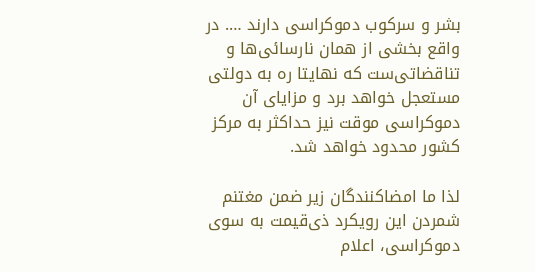بشر و سرکوب دموکراسی دارند …. در واقع بخشی از همان نارسائی‌ها و تناقضاتی‌ست که نهایتا ره به دولتی مستعجل خواهد برد و مزایای آن دموکراسی موقت نیز حداکثر به مرکز کشور محدود خواهد شد.

لذا ما امضاکنندگان زیر ضمن مغتنم شمردن این رویکرد ذی‌قیمت به سوی دموکراسی، اعلام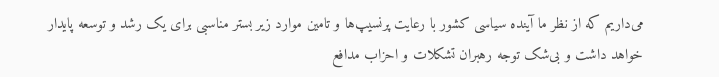می‌داریم که از نظر ما آینده سیاسی کشور با رعایت پرنسیپ‌ها و تامین موارد زیر بستر مناسبی برای یک رشد و توسعه پایدار خواهد داشت و بی‌شک توجه رهبران تشکلات و احزاب مدافع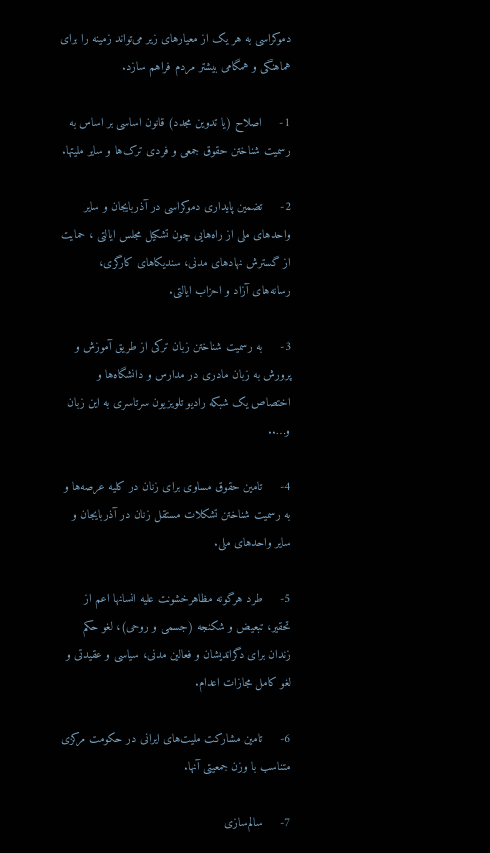دموکراسی به هر یک از معیارهای زیر می‌تواند زمینه را برای هماهنگی و همگامی بیشتر مردم فراهم سازد.

1-     اصلاح (یا تدوین مجدد) قانون اساسی بر اساس به رسمیت شناختن حقوق جمعی و فردی ترک‌ها و سایر ملیتها.

2-     تضمین پایداری دموکراسی در آذربایجان و سایر واحدهای ملی از راه‌هایی چون تشکیل مجلس ایالتی ، حمایت از گسترش نهادهای مدنی، سندیکاهای کارگری، رسانه‌های آزاد و احزاب ایالتی.

3-     به رسمیت شناختن زبان ترکی از طریق آموزش و پرورش به زبان مادری در مدارس و دانشگاه‌ها و اختصاص یک شبکه رادیو تلویزیون سرتاسری به این زبان و…..

4-     تامین حقوق مساوی برای زنان در کلیه عرصه‌ها و به رسمیت شناختن تشکلات مستقل زنان در آذربایجان و سایر واحدهای ملی.

5-     طرد هرگونه مظاهرخشونت علیه انسانها اعم از تحقیر، تبعیض و شکنجه (جسمی و روحی)، لغو حکم زندان برای دگراندیشان و فعالین مدنی، سیاسی و عقیدتی و لغو کامل مجازات اعدام.

6-     تامین مشارکت ملیت‌های ایرانی در حکومت مرکزی متناسب با وزن جمعیتی آنها.

7-     سالم‌سازی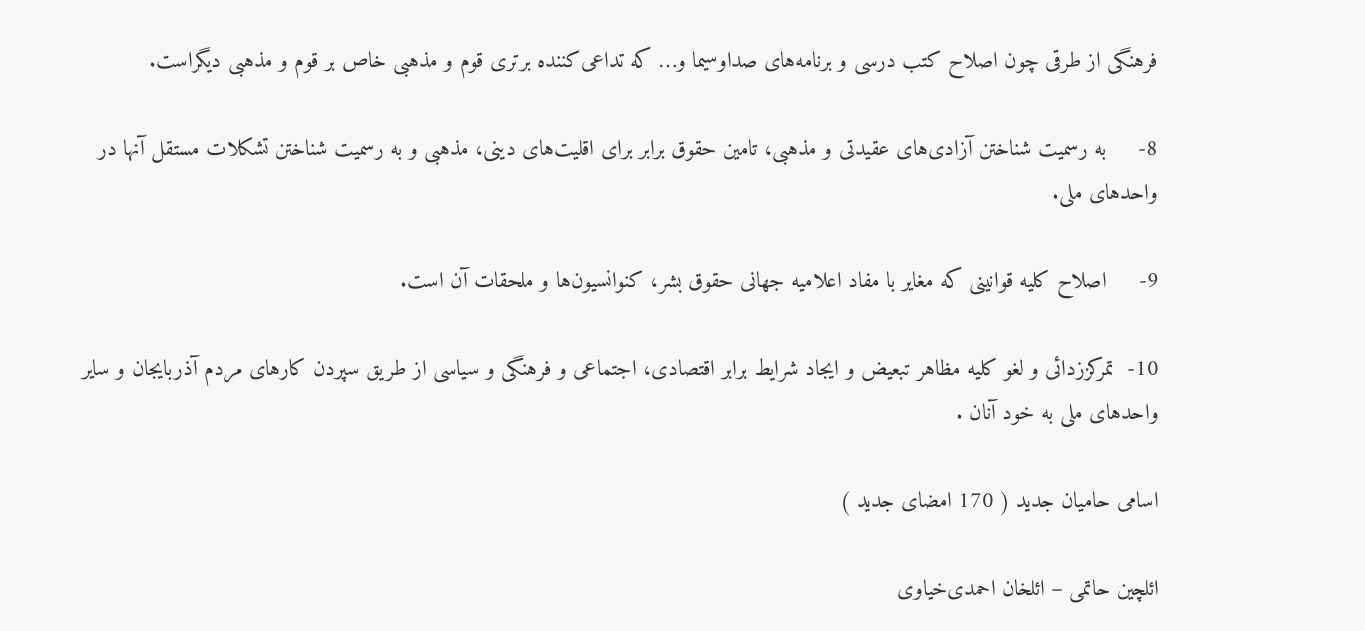فرهنگی از طرقی چون اصلاح کتب درسی و برنامه‌های صداوسیما و… که تداعی‌کننده برتری قوم و مذهبی خاص بر قوم و مذهبی دیگراست.

8-     به رسمیت شناختن آزادی‌های عقیدتی و مذهبی، تامین حقوق برابر برای اقلیت‌های دینی، مذهبی و به رسمیت شناختن تشکلات مستقل آنها در واحدهای ملی.

9-     اصلاح کلیه قوانینی که مغایر با مفاد اعلامیه جهانی حقوق بشر، کنوانسیون‌ها و ملحقات آن است.

10-  تمرکززدائی و لغو کلیه مظاهر تبعیض و ایجاد شرایط برابر اقتصادی، اجتماعی و فرهنگی و سیاسی از طریق سپردن کارهای مردم آذربایجان و سایر واحدهای ملی به خود آنان .

اسامی حامیان جدید ( 170 امضای جدید )

ائلچین حاتمی – ائلخان احمدی‌خیاوی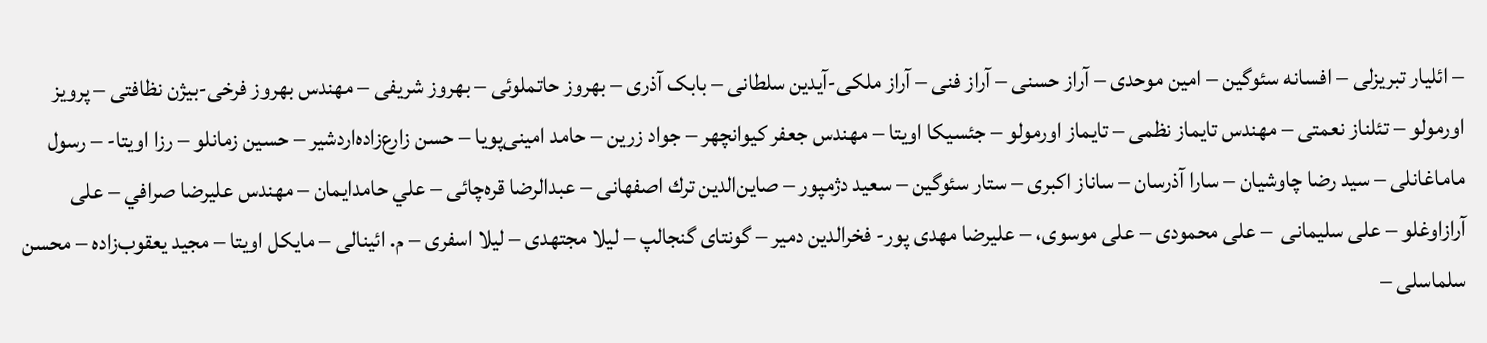– ائلیار تبریزلی – افسانه سئوگین – امین موحدی – آراز حسنی – آراز فنی – آراز ملکی-آیدین سلطانی – بابک آذری – بهروز حاتملوئی – بهروز شریفی – مهندس بهروز فرخی-بیژن نظافتی – پرویز اورمولو – تئلناز نعمتی – مهندس تایماز نظمی – تایماز اورمولو – جئسیکا اویتا – مهندس جعفر كيوانچهر – جواد زرین – حامد امینی‌پویا – حسن زارع‌زاده‌اردشیر – حسین زمانلو – رزا اویتا- – رسول ماماغانلی – سید رضا چاوشیان – سارا آذرسان – ساناز اکبری – ستار سئوگین – سعید دژمپور – صاين‌الدين ترك اصفهانی – عبدالرضا قره‌چائی – علي حامدايمان – مهندس عليرضا صرافي – علی آرازاوغلو – علی سلیمانی  – علی محمودی – علی موسوی، – علیرضا مهدی پور- فخرالدین دمیر – گونتای گنجالپ – لیلا مجتهدی – لیلا اسفری – م. ائینالی – مایکل اویتا – مجید یعقوب‌زاده – محسن سلماسلی –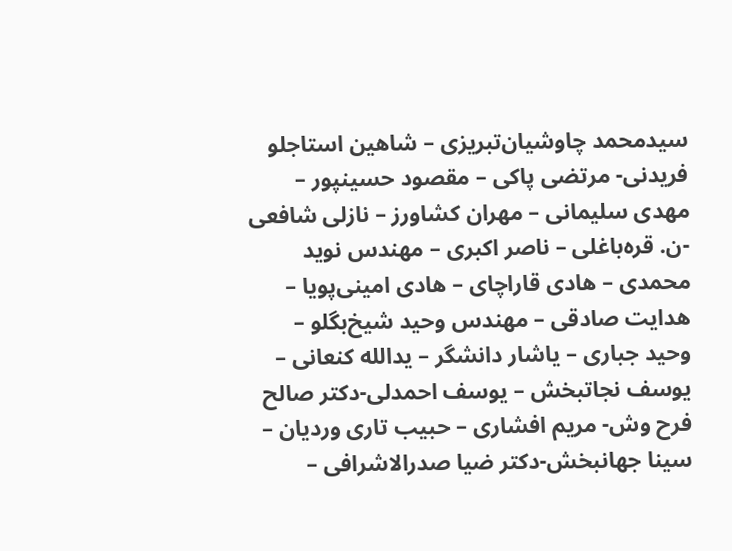سیدمحمد چاوشیان‌تبریزی – شاهین استاجلو فریدنی- مرتضی پاکی – مقصود حسینپور – مهدی سلیمانی – مهران کشاورز – نازلی شافعی -ن. قره‌باغلی – ناصر اکبری – مهندس نوید محمدی – هادی قاراچای – هادی امینی‌پویا – هدایت صادقی – مهندس وحید شیخ‌بگلو – وحید جباری – ياشار دانشگر – یدالله کنعانی – یوسف نجاتبخش – یوسف احمدلی-دکتر صالح فرح وش- مریم افشاری – حبیب تاری وردیان – سینا جهانبخش-دکتر ضیا صدرالاشرافی –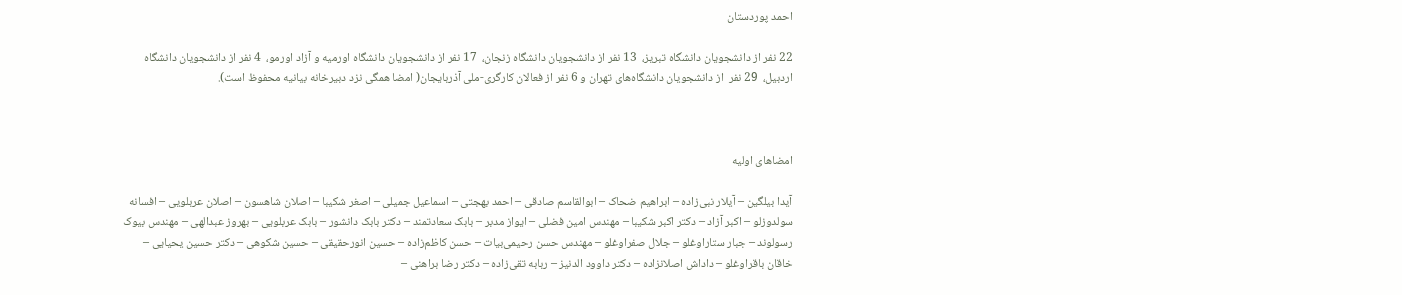احمد پوردستان

22 نفر از دانشجویان دانشگاه تبریز،  13 نفر از دانشجویان دانشگاه زنجان،  17 نفر از دانشجویان دانشگاه اورمیه و آزاد اورمو،  4 نفر از دانشجویان دانشگاه اردبیل،  29 نفر  از دانشجویان دانشگاه‌های تهران و 6 نفر از فعالان کارگری-ملی آذربایجان( امضا همگی نزد دبیرخانه بیانیه محفوظ است).



امضاهای اولیه

آیدا بیلگین – آیلار نبی‌زاده – ابراهیم ضحاک – ابوالقاسم صادقی – احمد بهجتی – اسماعیل جمیلی – اصغر شکیبا – اصلان شاهسون – اصلان عربلویی – افسانه سولدوزلو – اکبر آزاد – دکتر اکبر شکیبا – مهندس امین فضلی – ایواز مدبر – بابک سعادتمند – دکتر بابک دانشور – بابک عربلویی – بهروز عبدالهی – مهندس بیوک رسولوند – جبار ستاراوغلو – جلال صفراوغلو – مهندس حسن رحیمی‌بیات – حسن کاظم‌زاده – حسین انورحقیقی – حسین شکوهی – دکتر حسین یحیایی – خاقان باقراوغلو – داداش اصلانزاده – دکتر داوود الدنیز – ربابه تقی‌زاده – دکتر رضا براهنی –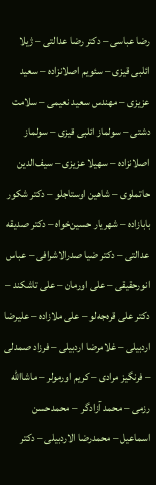رضا عباسی – دکتر رضا عدالتی – ژیلا ائلبی قیزی – سئویم اصلانزاده – سعید عزیزی – مهندس سعید نعیمی – سلامت دشتی – سولماز ائلبی قیزی – سولماز اصلانزاده – سهیلا عزیزی – سیف‌الدین حاتملوی – شاهین اوستاجلو – دکتر شکور بابازاده – شهریار حسین‌خواه – دکتر صدیقه عدالتی – دکتر ضیا صدرالاشرافی – عباس انورحقیقی – علی اورمان – علی تاشکند – دکتر علی قره‌جه‌لو – علی ملازاده – علیرضا اردبیلی – غلامرضا اردبیلی – فرزاد صمدلی – فرنگیز مرادی – کریم اورمولر – ماشاالله رزمی – محمد آزادگر  – محمدحسن اسماعیل – محمدرضا الاردبیلی – دکتر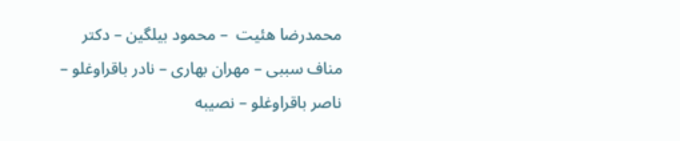محمدرضا هئیت  – محمود بیلگین – دکتر مناف سببی – مهران بهاری – نادر باقراوغلو – ناصر باقراوغلو – نصیبه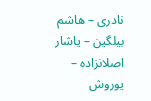نادری – هاشم بیلگین – یاشار اصلانزاده – یوروش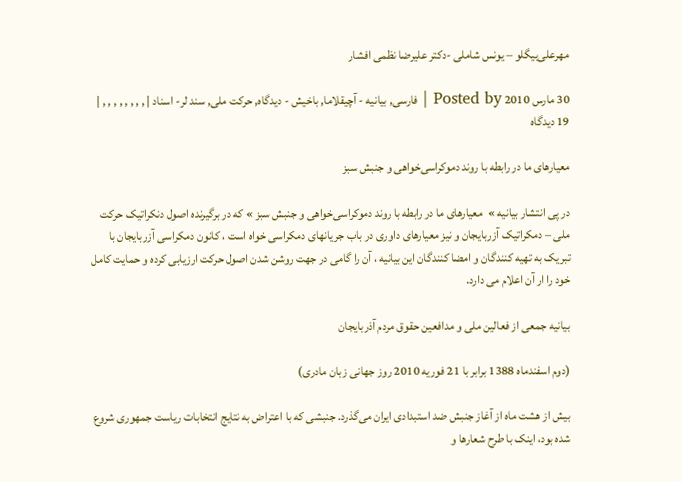مهرعلی‌بیگلو – یونس شاملی -دکتر علیرضا نظمی افشار

30 مارس 2010 Posted by | فارسی, بیانیه - آچیقلاما, باخیش - دیدگاه, حرکت ملی, سند لر- اسناد | , , , , , , , , | 19 دیدگاه

معیارهای ما در رابطه با روند دموکراسی‌خواهی و جنبش سبز

در پی انتشار بیانیه »  معیارهای ما در رابطه با روند دموکراسی‌خواهی و جنبش سبز » که در برگیرنده اصول دنکراتیک حرکت ملی – دمکراتیک آزربایجان و نیز معیارهای داوری در باب جریانهای دمکراسی خواه است ، کانون دمکراسی آزربایجان با تبریک به تهیه کنندگان و امضا کنندگان این بیانیه ، آن را گامی در جهت روشن شدن اصول حرکت ارزیابی کرده و حمایت کامل خود را ار آن اعلام می دارد.

بیانیه جمعی از فعالین ملی و مدافعین حقوق مردم آذربایجان

(دوم اسفندماه 1388 برابر با 21 فوریه 2010 روز جهانی زبان مادری)

بیش از هشت ماه از آغاز جنبش ضد استبدادی ایران می‌گذرد. جنبشی که با اعتراض به نتایج انتخابات ریاست جمهوری شروع شده بود، اینک با طرح شعارها و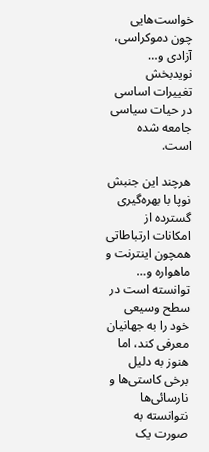خواست‌هایی چون دموکراسی، آزادی و… نویدبخش تغییرات اساسی در حیات سیاسی جامعه شده است.

هرچند این جنبش نوپا با بهره‌گیری گسترده از امکانات ارتباطاتی همچون اینترنت و ماهواره و… توانسته است در سطح وسیعی خود را به جهانیان معرفی کند، اما هنوز به دلیل برخی کاستی‌ها و نارسائی‌ها نتوانسته به صورت یک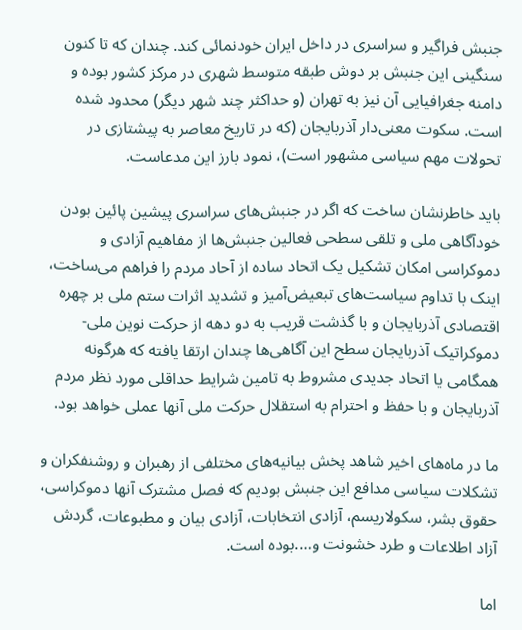جنبش فراگیر و سراسری در داخل ایران خودنمائی کند. چندان که تا کنون سنگینی این جنبش بر دوش طبقه متوسط شهری در مرکز کشور بوده و دامنه جغرافیایی آن نیز به تهران (و حداکثر چند شهر دیگر) محدود شده است. سکوت معنی‌دار آذربایجان (که در تاریخ معاصر به پیشتازی در تحولات مهم سیاسی مشهور است)، نمود بارز این مدعاست.

باید خاطرنشان ساخت که اگر در جنبش‌های سراسری پیشین پائین بودن خودآگاهی ملی و تلقی سطحی فعالین جنبش‌ها از مفاهیم آزادی و دموکراسی امکان تشکیل یک اتحاد ساده از آحاد مردم را فراهم می‌ساخت، اینک با تداوم سیاست‌های تبعیض‌آمیز و تشدید اثرات ستم ملی بر چهره اقتصادی آذربایجان و با گذشت قریب به دو دهه از حرکت نوین ملی- دموکراتیک آذربایجان سطح این آگاهی‌ها چندان ارتقا یافته که هرگونه همگامی یا اتحاد جدیدی مشروط به تامین شرایط حداقلی مورد نظر مردم آذربایجان و با حفظ و احترام به استقلال حرکت ملی آنها عملی خواهد بود.

ما در ماه‌های اخیر شاهد پخش بیانیه‌های مختلفی از رهبران و روشنفکران و تشکلات سیاسی مدافع این جنبش بودیم که فصل مشترک آنها دموکراسی، حقوق بشر، سکولاریسم، آزادی انتخابات، آزادی بیان و مطبوعات، گردش آزاد اطلاعات و طرد خشونت و….بوده است.

اما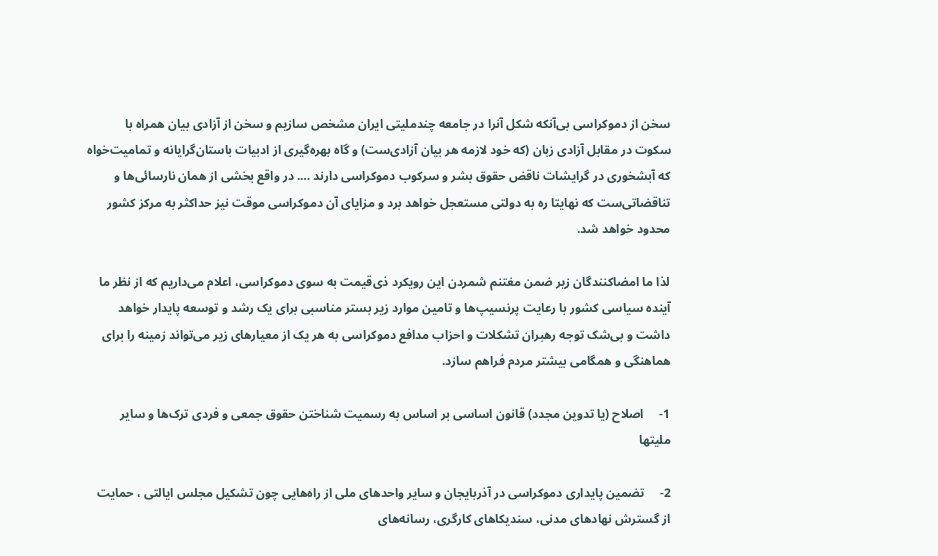سخن از دموکراسی بی‌آنکه شکل آنرا در جامعه چندملیتی ایران مشخص سازیم و سخن از آزادی بیان همراه با سکوت در مقابل آزادی زبان (که خود لازمه هر بیان آزادی‌ست) و گاه بهره‌گیری از ادبیات باستان‌گرایانه و تمامیت‌خواه که آبشخوری در گرایشات ناقض حقوق بشر و سرکوب دموکراسی دارند …. در واقع بخشی از همان نارسائی‌ها و تناقضاتی‌ست که نهایتا ره به دولتی مستعجل خواهد برد و مزایای آن دموکراسی موقت نیز حداکثر به مرکز کشور محدود خواهد شد.

لذا ما امضاکنندگان زیر ضمن مغتنم شمردن این رویکرد ذی‌قیمت به سوی دموکراسی، اعلام می‌داریم که از نظر ما آینده سیاسی کشور با رعایت پرنسیپ‌ها و تامین موارد زیر بستر مناسبی برای یک رشد و توسعه پایدار خواهد داشت و بی‌شک توجه رهبران تشکلات و احزاب مدافع دموکراسی به هر یک از معیارهای زیر می‌تواند زمینه را برای هماهنگی و همگامی بیشتر مردم فراهم سازد.

1-     اصلاح (یا تدوین مجدد) قانون اساسی بر اساس به رسمیت شناختن حقوق جمعی و فردی ترک‌ها و سایر ملیتها

2-     تضمین پایداری دموکراسی در آذربایجان و سایر واحدهای ملی از راه‌هایی چون تشکیل مجلس ایالتی ، حمایت از گسترش نهادهای مدنی، سندیکاهای کارگری، رسانه‌های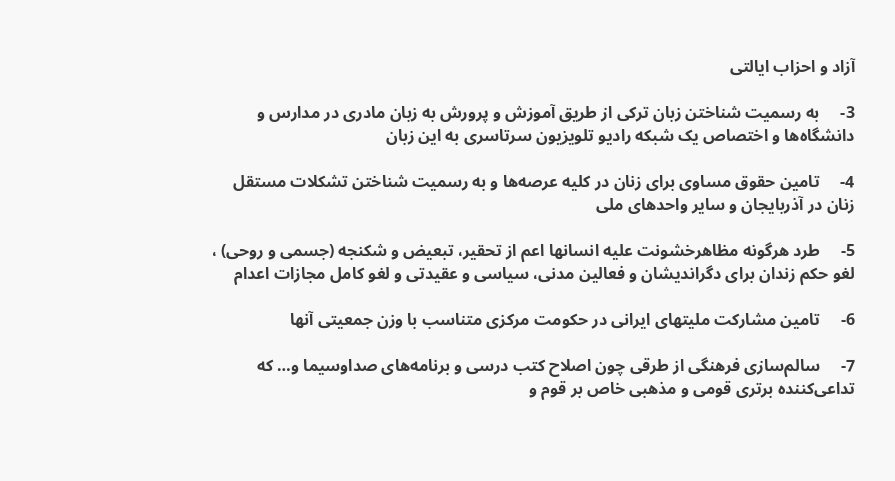آزاد و احزاب ایالتی

3-     به رسمیت شناختن زبان ترکی از طریق آموزش و پرورش به زبان مادری در مدارس و دانشگاه‌ها و اختصاص یک شبکه رادیو تلویزیون سرتاسری به این زبان

4-     تامین حقوق مساوی برای زنان در کلیه عرصه‌ها و به رسمیت شناختن تشکلات مستقل زنان در آذربایجان و سایر واحدهای ملی

5-     طرد هرگونه مظاهرخشونت علیه انسانها اعم از تحقیر، تبعیض و شکنجه (جسمی و روحی) ، لغو حکم زندان برای دگراندیشان و فعالین مدنی، سیاسی و عقیدتی و لغو کامل مجازات اعدام

6-     تامین مشارکت ملیتهای ایرانی در حکومت مرکزی متناسب با وزن جمعیتی آنها

7-     سالم‌سازی فرهنگی از طرقی چون اصلاح کتب درسی و برنامه‌های صداوسیما و… که تداعی‌کننده برتری قومی و مذهبی خاص بر قوم و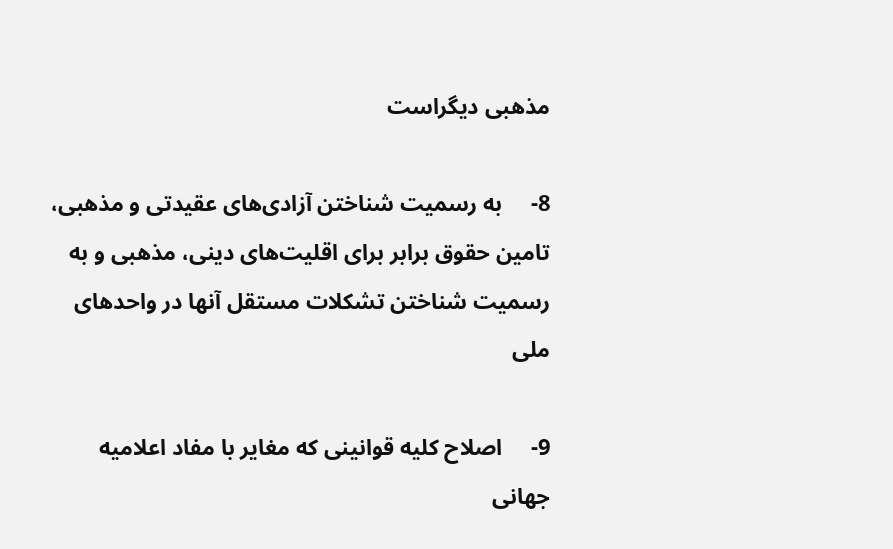مذهبی دیگراست

8-     به رسمیت شناختن آزادی‌های عقیدتی و مذهبی، تامین حقوق برابر برای اقلیت‌های دینی، مذهبی و به رسمیت شناختن تشکلات مستقل آنها در واحدهای ملی

9-     اصلاح کلیه قوانینی که مغایر با مفاد اعلامیه جهانی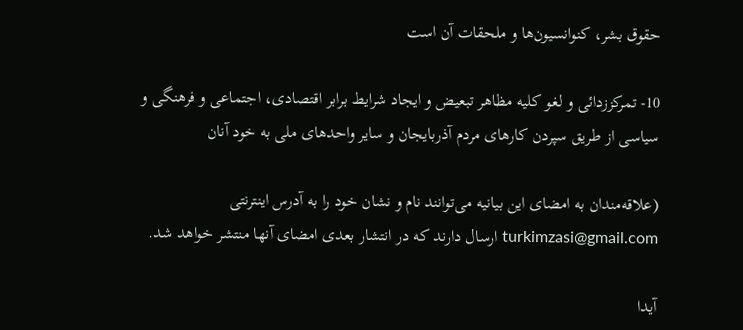حقوق بشر، کنوانسیون‌ها و ملحقات آن است

10- تمرکززدائی و لغو کلیه مظاهر تبعیض و ایجاد شرایط برابر اقتصادی، اجتماعی و فرهنگی و سیاسی از طریق سپردن کارهای مردم آذربایجان و سایر واحدهای ملی به خود آنان

(علاقه‌مندان به امضای این بیانیه می‌توانند نام و نشان خود را به آدرس اینترنتی   turkimzasi@gmail.com ارسال دارند که در انتشار بعدی امضای آنها منتشر خواهد شد.

آیدا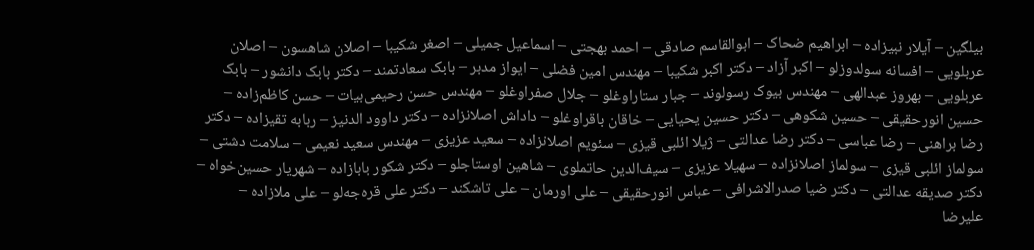بیلگین – آیلار نبیزاده – ابراهیم ضحاک – ابوالقاسم صادقی – احمد بهجتی – اسماعیل جمیلی – اصغر شکیبا – اصلان شاهسون – اصلان عربلویی – افسانه سولدوزلو – اکبر آزاد – دکتر اکبر شکیبا – مهندس امین فضلی – ایواز مدبر – بابک سعادتمند – دکتر بابک دانشور – بابک عربلویی – بهروز عبدالهی – مهندس بیوک رسولوند – جبار ستاراوغلو – جلال صفراوغلو – مهندس حسن رحیمی‌بیات – حسن کاظم‌زاده – حسین انورحقیقی – حسین شکوهی – دکتر حسین یحیایی – خاقان باقراوغلو – داداش اصلانزاده – دکتر داوود الدنیز – ربابه تقیزاده – دکتر رضا براهنی – رضا عباسی – دکتر رضا عدالتی – ژیلا ائلبی قیزی – سئویم اصلانزاده – سعید عزیزی – مهندس سعید نعیمی – سلامت دشتی – سولماز ائلبی قیزی – سولماز اصلانزاده – سهیلا عزیزی – سیف‌الدین حاتملوی – شاهین اوستاجلو – دکتر شکور بابازاده – شهریار حسین‌خواه – دکتر صدیقه عدالتی – دکتر ضیا صدرالاشرافی – عباس انورحقیقی – علی اورمان – علی تاشکند – دکتر علی قره‌جه‌لو – علی ملازاده – علیرضا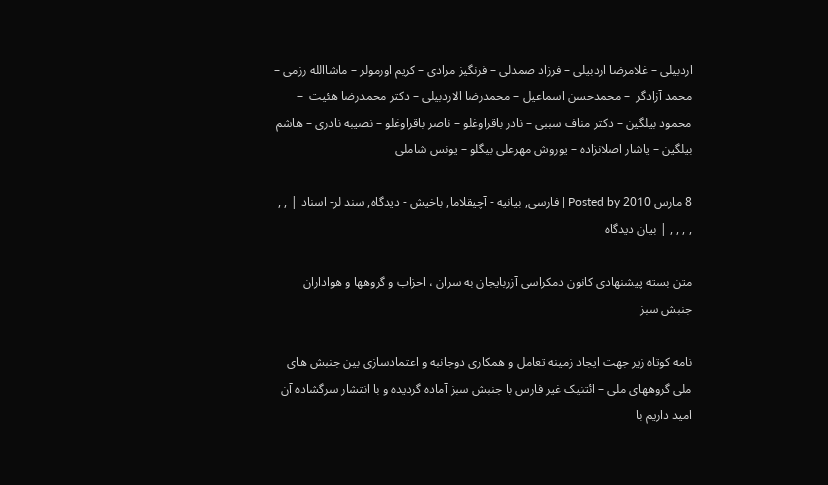اردبیلی – غلامرضا اردبیلی – فرزاد صمدلی – فرنگیز مرادی – کریم اورمولر – ماشاالله رزمی – محمد آزادگر  – محمدحسن اسماعیل – محمدرضا الاردبیلی – دکتر محمدرضا هئیت  – محمود بیلگین – دکتر مناف سببی – نادر باقراوغلو – ناصر باقراوغلو – نصیبه نادری – هاشم بیلگین – یاشار اصلانزاده – یوروش مهرعلی بیگلو – یونس شاملی

8 مارس 2010 Posted by | فارسی, بیانیه - آچیقلاما, باخیش - دیدگاه, سند لر- اسناد | , , , , , , | بیان دیدگاه

متن بسته پیشنهادی کانون دمکراسی آزربایجان به سران ، احزاب و گروهها و هواداران جنبش سبز

نامه کوتاه زیر جهت ایجاد زمینه تعامل و همکاری دوجانبه و اعتمادسازی بین جنبش های ملی گروههای ملی – ائتنیک غیر فارس با جنبش سبز آماده گردیده و با انتشار سرگشاده آن امید داریم با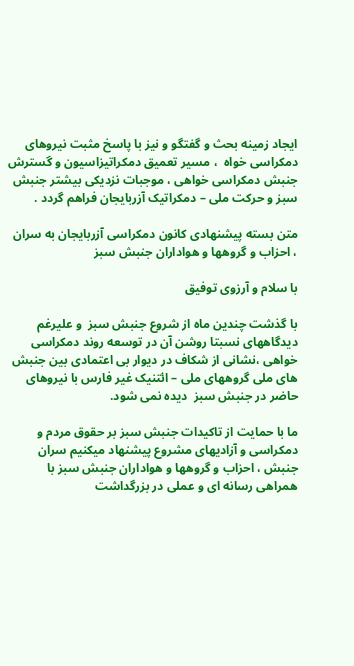ایجاد زمینه بحث و گفتگو و نیز با پاسخ مثبت نیروهای دمکراسی خواه  ، مسیر تعمیق دمکراتیزاسیون و گسترش جنبش دمکراسی خواهی ، موجبات نزدیکی بیشتر جنبش سبز و حرکت ملی – دمکراتیک آزربایجان فراهم گردد .

متن بسته پیشنهادی کانون دمکراسی آزربایجان به سران ، احزاب و گروهها و هواداران جنبش سبز

با سلام و آرزوی توفیق

با گذشت چندین ماه از شروع جنبش سبز  و علیرغم دیدگاههای نسبتا روشن آن در توسعه روند دمکراسی خواهی ،نشانی از شکاف در دیوار بی اعتمادی بین جنبش های ملی گروههای ملی – ائتنیک غیر فارس با نیروهای حاضر در جنبش سبز  دیده نمی شود.

ما با حمایت از تاکیدات جنبش سبز بر حقوق مردم و دمکراسی و آزادیهای مشروع پیشنهاد میکنیم سران جنبش ، احزاب و گروهها و هواداران جنبش سبز با همراهی رسانه ای و عملی در بزرگداشت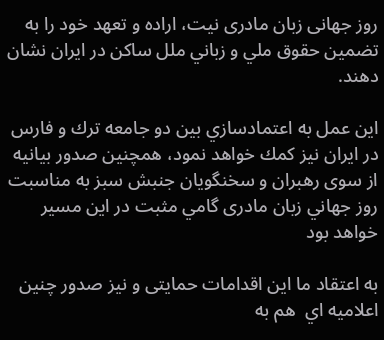روز جهانی زبان مادری نيت، اراده و تعهد خود را به تضمین حقوق ملي و زباني ملل ساكن در ایران نشان دهند.

اين عمل به اعتمادسازي بين دو جامعه ترك و فارس در ايران نيز كمك خواهد نمود، همچنین صدور بیانیه از سوی رهبران و سخنگویان جنبش سبز به مناسبت روز جهاني زبان مادری گامي مثبت در اين مسير خواهد بود

به اعتقاد ما این اقدامات حمایتی و نیز صدور چنین اعلاميه اي  هم به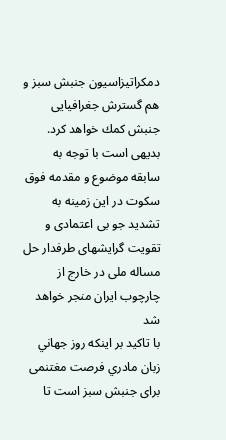دمكراتيزاسيون جنبش سبز و هم گسترش جغرافیایی جنبش كمك خواهد كرد. بدیهی است با توجه به سابقه موضوع و مقدمه فوق سکوت در این زمینه به تشدید جو بی اعتمادی و تقویت گرایشهای طرفدار حل مساله ملی در خارج از چارچوب ایران منجر خواهد شد
با تاکید بر اینکه روز جهاني زبان مادري فرصت مغتنمی برای جنبش سبز است تا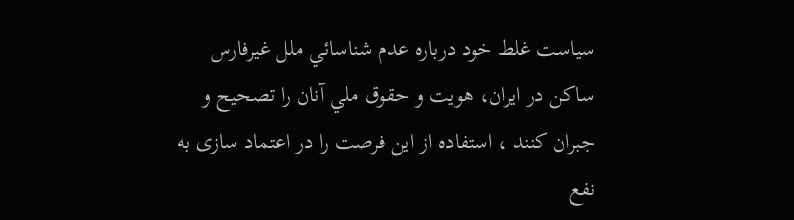سیاست غلط خود درباره عدم شناسائي ملل غيرفارس ساكن در ايران، هويت و حقوق ملي آنان را تصحيح و جبران كنند ، استفاده از این فرصت را در اعتماد سازی به نفع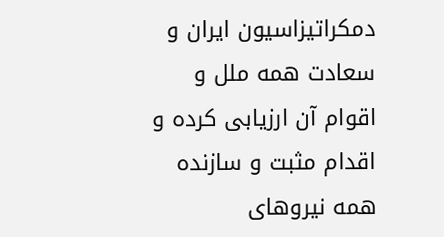دمکراتیزاسیون ایران و سعادت همه ملل و اقوام آن ارزیابی کرده و اقدام مثبت و سازنده همه نیروهای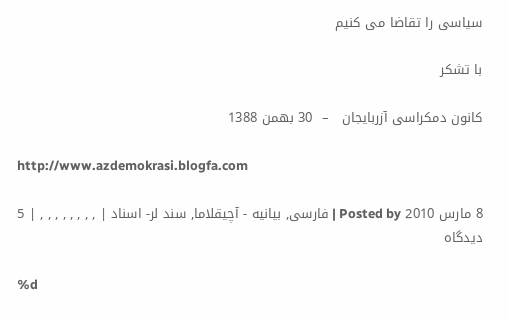سیاسی را تقاضا می کنیم

با تشکر

کانون دمکراسی آزربایجان   –  30 بهمن 1388

http://www.azdemokrasi.blogfa.com

8 مارس 2010 Posted by | فارسی, بیانیه - آچیقلاما, سند لر- اسناد | , , , , , , , , | 5 دیدگاه

%d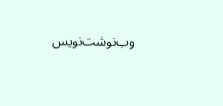وب‌نوشت‌نویس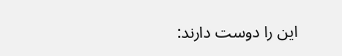این را دوست دارند: